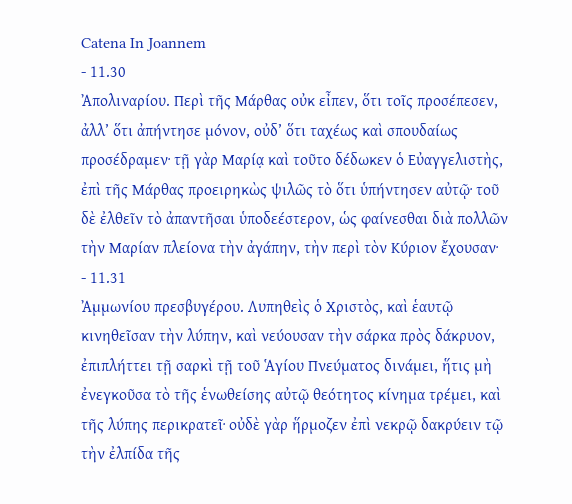Catena In Joannem
- 11.30
Ἀπολιναρίου. Περὶ τῆς Μάρθας οὐκ εἶπεν, ὅτι τοῖς προσέπεσεν, ἀλλ’ ὅτι ἀπήντησε μόνον, οὐδ’ ὅτι ταχέως καὶ σπουδαίως προσέδραμεν· τῇ γὰρ Μαρία̣ καὶ τοῦτο δέδωκεν ὁ Εὐαγγελιστὴς, ἐπὶ τῆς Μάρθας προειρηκὼς ψιλῶς τὸ ὅτι ὑπήντησεν αὐτῷ· τοῦ δὲ ἐλθεῖν τὸ ἀπαντῆσαι ὑποδεέστερον, ὡς φαίνεσθαι διὰ πολλῶν τὴν Μαρίαν πλείονα τὴν ἀγάπην, τὴν περὶ τὸν Κύριον ἔχουσαν·
- 11.31
Ἀμμωνίου πρεσβυγέρου. Λυπηθεὶς ὁ Χριστὸς, καὶ ἑαυτῷ κινηθεῖσαν τὴν λύπην, καὶ νεύουσαν τὴν σάρκα πρὸς δάκρυον, ἐπιπλήττει τῇ σαρκὶ τῇ τοῦ Ἁγίου Πνεύματος δινάμει, ἥτις μὴ ἐνεγκοῦσα τὸ τῆς ἑνωθείσης αὐτῷ θεότητος κίνημα τρέμει, καὶ τῆς λύπης περικρατεῖ· οὐδὲ γὰρ ἥρμοζεν ἐπὶ νεκρῷ δακρύειν τῷ τὴν ἐλπίδα τῆς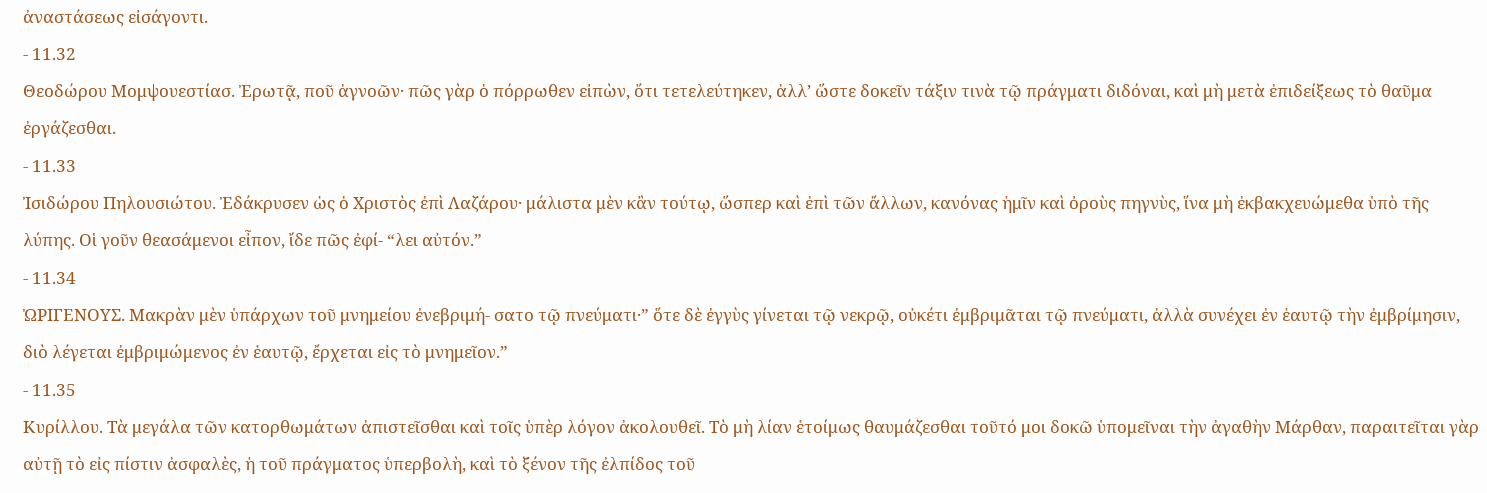ἀναστάσεως εἰσάγοντι.
- 11.32
Θεοδώρου Μομψουεστίασ. Ἐρωτᾷ, ποῦ ἀγνοῶν· πῶς γὰρ ὁ πόρρωθεν εἰπὼν, ὅτι τετελεύτηκεν, ἀλλ’ ὥστε δοκεῖν τάξιν τινὰ τῷ πράγματι διδόναι, καὶ μὴ μετὰ ἐπιδείξεως τὸ θαῦμα ἐργάζεσθαι.
- 11.33
Ἰσιδώρου Πηλουσιώτου. Ἐδάκρυσεν ὡς ὁ Χριστὸς ἐπὶ Λαζάρου· μάλιστα μὲν κἂν τούτῳ, ὥσπερ καὶ ἐπὶ τῶν ἄλλων, κανόνας ἡμῖν καὶ ὀροὺς πηγνὺς, ἵνα μὴ ἐκβακχευώμεθα ὑπὸ τῆς λύπης. Οἱ γοῦν θεασάμενοι εἶπον, ἴδε πῶς ἐφί- “λει αὐτόν.”
- 11.34
ὨΡΙΓΕΝΟΥΣ. Μακρὰν μὲν ὑπάρχων τοῦ μνημείου ἐνεβριμή- σατο τῷ πνεύματι·” ὅτε δὲ ἐγγὺς γίνεται τῷ νεκρῷ, οὐκέτι ἐμβριμᾶται τῷ πνεύματι, ἀλλὰ συνέχει ἐν ἑαυτῷ τὴν ἐμβρίμησιν, διὸ λέγεται ἐμβριμώμενος ἐν ἑαυτῷ, ἔρχεται εἰς τὸ μνημεῖον.”
- 11.35
Κυρίλλου. Τὰ μεγάλα τῶν κατορθωμάτων ἀπιστεῖσθαι καὶ τοῖς ὑπὲρ λόγον ἀκολουθεῖ. Τὸ μὴ λίαν ἑτοίμως θαυμάζεσθαι τοῦτό μοι δοκῶ ὑπομεῖναι τὴν ἀγαθὴν Μάρθαν, παραιτεῖται γὰρ αὐτῇ τὸ εἰς πίστιν ἀσφαλὲς, ἡ τοῦ πράγματος ὑπερβολὴ, καὶ τὸ ξένον τῆς ἐλπίδος τοῦ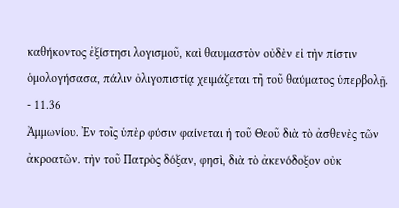καθήκοντος ἐξίστησι λογισμοῦ, καὶ θαυμαστὸν οὐδὲν εἰ τὴν πίστιν ὁμολογήσασα, πάλιν ὀλιγοπιστίᾳ χειμάζεται τῆ τοῦ θαύματος ὑπερβολῇ.
- 11.36
Ἀμμωνίου. Ἐν τοῖς ὑπὲρ φύσιν φαίνεται ἡ τοῦ Θεοῦ διὰ τὸ ἀσθενὲς τῶν ἀκροατῶν. τὴν τοῦ Πατρὸς δόξαν, φησὶ, διὰ τὸ ἀκενόδοξον οὐκ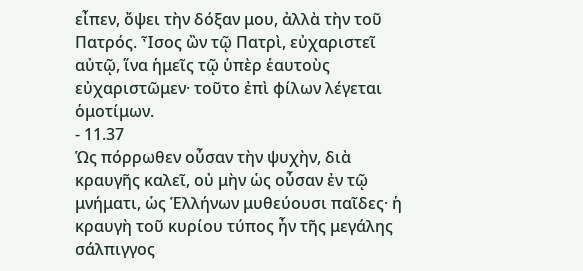εἶπεν, ὄψει τὴν δόξαν μου, ἀλλὰ τὴν τοῦ Πατρός. Ἶσος ὢν τῷ Πατρὶ, εὐχαριστεῖ αὐτῷ, ἵνα ἡμεῖς τῷ ὑπὲρ ἑαυτοὺς εὐχαριστῶμεν· τοῦτο ἐπὶ φίλων λέγεται ὁμοτίμων.
- 11.37
Ὡς πόρρωθεν οὖσαν τὴν ψυχὴν, διὰ κραυγῆς καλεῖ, οὐ μὴν ὡς οὖσαν ἐν τῷ μνήματι, ὡς Ἑλλήνων μυθεύουσι παῖδες· ἡ κραυγὴ τοῦ κυρίου τύπος ἦν τῆς μεγάλης σάλπιγγος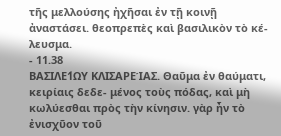τῆς μελλούσης ἠχῆσαι ἐν τῇ κοινῇ ἀναστάσει. θεοπρεπὲς καὶ βασιλικὸν τὸ κέ- λευσμα.
- 11.38
BΑΣΙΛΕ1́ΩΥ ΚΛIΣΑΡΕΊΑΣ. Θαῦμα ἐν θαύματι, κειρίαις δεδε- μένος τοὺς πόδας, καὶ μὴ κωλύεσθαι πρὸς τὴν κίνησιν. γὰρ ἦν τὸ ἐνισχῦον τοῦ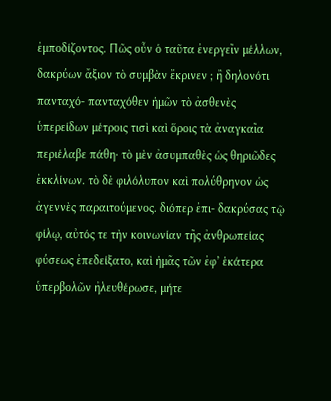ἐμποδίζοντος. Πῶς οὖν ὁ ταῦτα ἐνεργεῖν μέλλων, δακρύων ἄξιον τὸ συμβὰν ἔκρινεν ; ἢ δηλονότι πανταχό- πανταχόθεν ἡμῶν τὸ ἀσθενὲς ὑπερείδων μέτροις τισὶ καὶ ὅροις τὰ ἀναγκαῖα περιέλαβε πάθη· τὸ μὲν ἀσυμπαθὲς ὡς θηριῶδες ἐκκλίνων. τὸ δὲ φιλόλυπον καὶ πολύθρηνον ὡς ἀγεννὲς παραιτούμενος. διόπερ ἐπι- δακρύσας τῷ φίλῳ, αὐτός τε τὴν κοινωνίαν τῆς ἀνθρωπείας φύσεως ἐπεδείξατο, καὶ ἡμᾶς τῶν ἐφ’ ἑκάτερα ὑπερβολῶν ἠλευθέρωσε, μήτε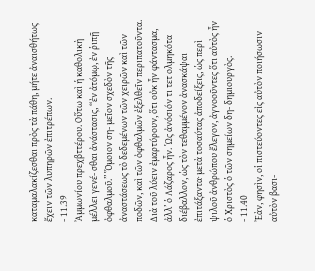καταμαλακίζεσθαι πρὸς τὰ πάθη, μήτε ἀναισθήτως ἔχειν τῶν λυπηρῶν ἐπιτρέπων.
- 11.39
Ἀμμωνίου πρεχβττέρου. Οὕτω καὶ ἡ καθολικὴ μέλλει γενέ- σθαι ἀνάστασις, “ἐν ἀτόμῳ, ἐν ῥιπῇ ὀφθαλμοῦ.” Ὅμοιον ση- μεῖον σχεδὸν τῆς ἀναστάσεως τὸ δεδεμένων τῶν χειρῶν καὶ τῶν ποδῶν, καὶ τῶν ὀφθαλμῶν ἐξελθεῖν περιπατοῦντα. Διὰ τοῦ λύειν ἐμαρτύρουν, ὅτι οὐκ ἦν φάντασμα, ἀλλ’ ὁ Λάζαρος ἦν. Ὡς ἀνόσιόν τι τετ ολμηκότα διέβαλλον, ὡς τὸν τεθαμμένον ἀνασκάψαι ἐπιτάξαντα· μετὰ τοσαύτας ἀποδείξεις, ὡς περὶ ψιλοῦ ἀνθρώπου ἔλεγον, ἀγνοοῦντες ὅτι αὐτὸς ἦν ὁ Χριστὸς ὁ τῶν σημείων δη- δημιουργὸς.
- 11.40
Ἐὰν, φησὶν, οἱ πιστεύοντες εἰς αὐτὸν ποιήσωσιν αὐτὸν βασι-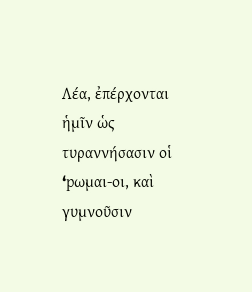Λέα, ἐπέρχονται ἡμῖν ὡς τυραννήσασιν οἱ ‘pωμαι-οι, καὶ γυμνοῦσιν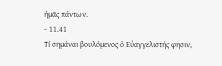ἡμᾶς πάντων.
- 11.41
Tί σημάναι βουλόμενος ὁ Εὐαγγελιστής φησιν,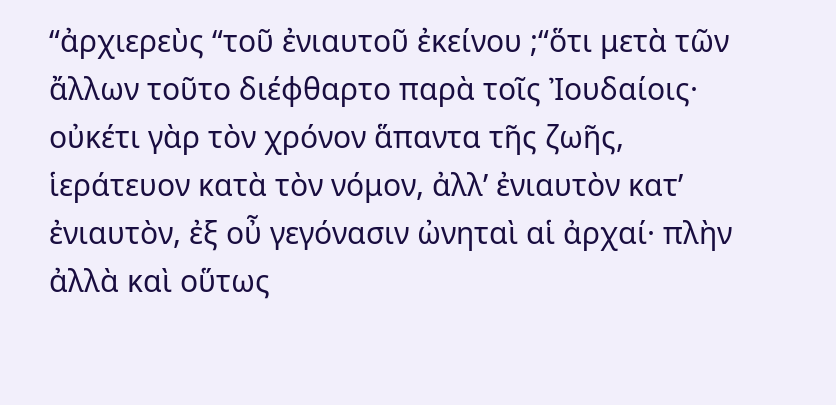“ἀρχιερεὺς “τοῦ ἐνιαυτοῦ ἐκείνου ;“ὅτι μετὰ τῶν ἄλλων τοῦτο διέφθαρτο παρὰ τοῖς Ἰουδαίοις· οὐκέτι γὰρ τὸν χρόνον ἅπαντα τῆς ζωῆς, ἱεράτευον κατὰ τὸν νόμον, ἀλλ’ ἐνιαυτὸν κατ’ ἐνιαυτὸν, ἐξ οὖ γεγόνασιν ὠνηταὶ αἱ ἀρχαί· πλὴν ἀλλὰ καὶ οὕτως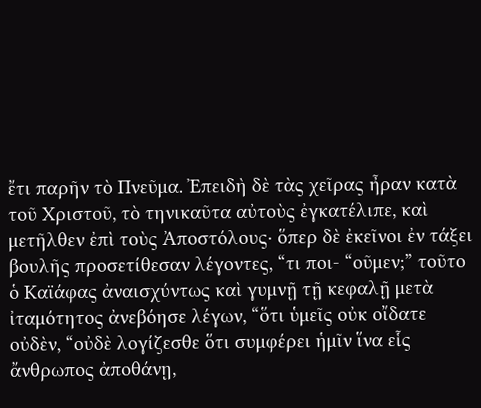ἔτι παρῆν τὸ Πνεῦμα. Ἐπειδὴ δὲ τὰς χεῖρας ἦραν κατὰ τοῦ Χριστοῦ, τὸ τηνικαῦτα αὐτοὺς ἐγκατέλιπε, καὶ μετῆλθεν ἐπὶ τοὺς Ἀποστόλους· ὅπερ δὲ ἐκεῖνοι ἐν τάξει βουλῆς προσετίθεσαν λέγοντες, “τι ποι- “οῦμεν;” τοῦτο ὁ Καϊάφας ἀναισχύντως καὶ γυμνῇ τῇ κεφαλῇ μετὰ ἰταμότητος ἀνεβόησε λέγων, “ὅτι ὑμεῖς οὐκ οἴδατε οὐδὲν, “οὐδὲ λογίζεσθε ὅτι συμφέρει ἡμῖν ἵνα εἷς ἄνθρωπος ἀποθάνῃ,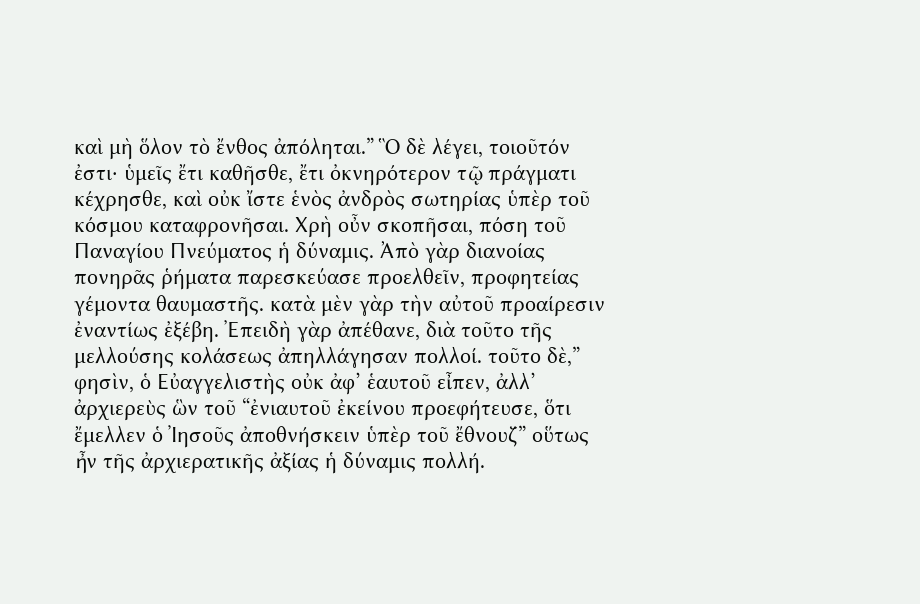καὶ μὴ ὅλον τὸ ἔνθος ἀπόληται.” Ὃ δὲ λέγει, τοιοῦτόν ἐστι· ὑμεῖς ἔτι καθῆσθε, ἔτι ὀκνηρότερον τῷ πράγματι κέχρησθε, καὶ οὐκ ἴστε ἑνὸς ἀνδρὸς σωτηρίας ὑπὲρ τοῦ κόσμου καταφρονῆσαι. Χρὴ οὖν σκοπῆσαι, πόση τοῦ Παναγίου Πνεύματος ἡ δύναμις. Ἀπὸ γὰρ διανοίας πονηρᾶς ῥήματα παρεσκεύασε προελθεῖν, προφητείας γέμοντα θαυμαστῆς. κατὰ μὲν γὰρ τὴν αὐτοῦ προαίρεσιν ἐναντίως ἐξέβη. Ἐπειδὴ γὰρ ἀπέθανε, διὰ τοῦτο τῆς μελλούσης κολάσεως ἀπηλλάγησαν πολλοί. τοῦτο δὲ,” φησὶν, ὁ Εὐαγγελιστὴς οὐκ ἀφ’ ἑαυτοῦ εἶπεν, ἀλλ’ ἀρχιερεὺς ὣν τοῦ “ἐνιαυτοῦ ἐκείνου προεφήτευσε, ὅτι ἔμελλεν ὁ Ἰησοῦς ἀποθνήσκειν ὑπὲρ τοῦ ἔθνουζ́” οὕτως ἦν τῆς ἀρχιερατικῆς ἀξίας ἡ δύναμις πολλή.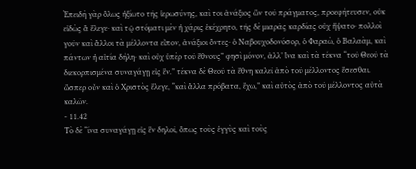Ἐπειδὴ γὰρ ὅλως ἠξίωτο τῆς ἱερωσύνης, καὶ τοι ἀνάξιος ὣν τοῦ πράγματος, προεφήτευσεν, οὐκ εἰδὼς ἃ ἔλεγε· καὶ τῷ στόματι μὲν ἡ χάρις ἐκέχρητο, τῆς δὲ μιαρᾶς καρδίας οὐχ ἥψατο· πολλοὶ γοῦν καὶ ἄλλοι τὰ μέλλοντα εἶπον, ἀνάξιοι ὄντες· ὁ Ναβουχοδονόσορ, ὁ Φαραὼ, ὁ Βαλαὰμ, καὶ πάντων ἡ αἰτία δήλη· καὶ οὐχ ὑπὲρ τοῦ ἔθνους” φησὶ μόνον, ἀλλ’ ἵνα καὶ τὰ τέκνα “τοῦ Θεοῦ τὰ διεκορπισμένα συναγάγῃ εἰς ἕν.” τέκνα δὲ Θεοῦ τὰ ἔθνη καλεῖ ἀπὸ τοῦ μέλλοντος ἔσεσθαι. ὥσπερ οὖν καὶ ὁ Χριστὸς ἔλεγε, “καὶ ἄλλα πρόβατα, ἔχω,” καὶ αὐτὸς ἀπὸ τοῦ μέλλοντος αὐτὰ καλῶν.
- 11.42
Τὸ δὲ “ίνα συναγάγῃ εἰς ἓν δηλοῖ, ὅπως τοὺς ἐγγὺς καὶ τοὺς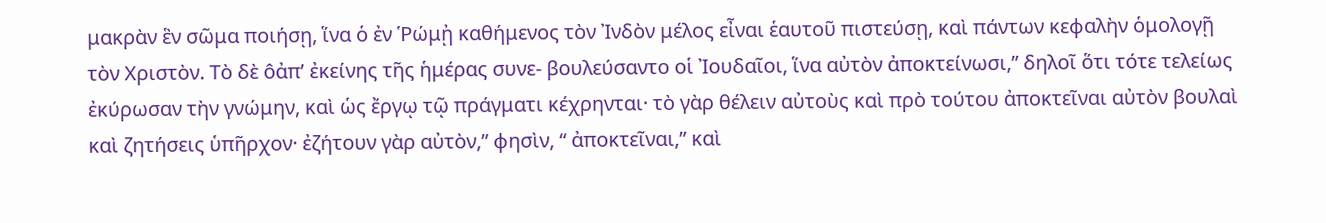μακρὰν ἓν σῶμα ποιήσῃ, ἵνα ὁ ἐν Ῥώμᾐ καθήμενος τὸν Ἰνδὸν μέλος εἶναι ἑαυτοῦ πιστεύσῃ, καὶ πάντων κεφαλὴν ὁμολογῇ τὸν Χριστὸν. Τὸ δὲ ôἀπ’ ἐκείνης τῆς ἡμέρας συνε- βουλεύσαντο οἱ Ἰουδαῖοι, ἵνα αὐτὸν ἀποκτείνωσι,” δηλοῖ ὅτι τότε τελείως ἐκύρωσαν τὴν γνώμην, καὶ ὡς ἔργῳ τῷ πράγματι κέχρηνται· τὸ γὰρ θέλειν αὐτοὺς καὶ πρὸ τούτου ἀποκτεῖναι αὐτὸν βουλαὶ καὶ ζητήσεις ὑπῆρχον· ἐζήτουν γὰρ αὐτὸν,” φησὶν, “ ἀποκτεῖναι,” καὶ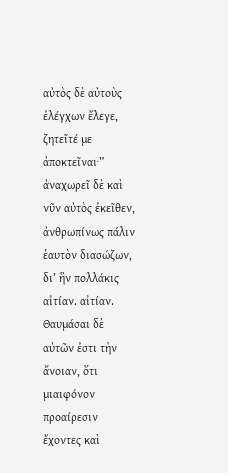αὐτὸς δὲ αὐτοὺς ἐλέγχων ἔλεγε, ζητεῖτέ με ἀποκτεῖναι·” ἀναχωρεῖ δὲ καὶ νῦν αὐτὸς ἐκεῖθεν, ἀνθρωπίνως πάλιν ἑαυτὸν διασώζων, δι’ ἣν πολλάκις αἰτίαν. αἰτίαν. Θαυμάσαι δὲ αὐτῶν ἐστι τὴν ἄνοιαν, ὅτι μιαιφόνον προαίρεσιν ἔχοντες καὶ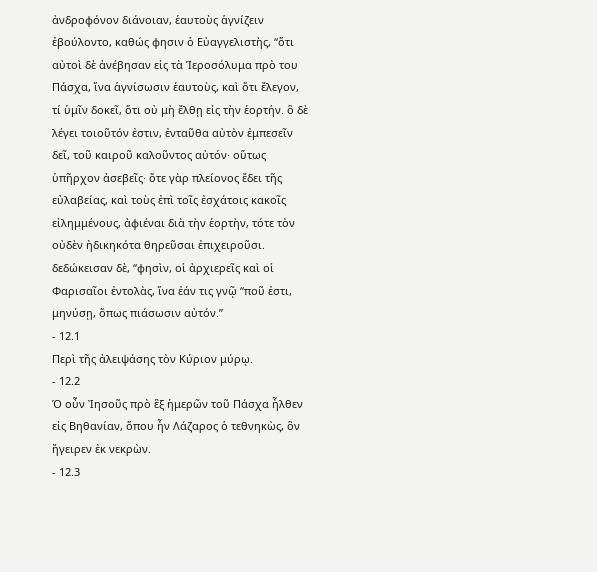ἀνδροφόνον διάνοιαν, ἑαυτοὺς ἁγνίζειν ἐβούλοντο, καθώς φησιν ὁ Εὐαγγελιστὴς, “ὅτι αὐτοὶ δὲ ἀνέβησαν εἰς τὰ Ἱεροσόλυμα πρὸ του Πάσχα, ἵνα ἁγνίσωσιν ἑαυτοὺς, καὶ ὅτι ἔλεγον, τί ὑμῖν δοκεῖ, ὅτι οὐ μὴ ἔλθῃ εἰς τὴν ἑορτήν. ὃ δὲ λέγει τοιοῦτόν ἐστιν, ἐνταῦθα αὐτὸν ἐμπεσεῖν δεῖ, τοῦ καιροῦ καλοῦντος αὐτόν· οὕτως ὑπῆρχον ἀσεβεῖς· ὅτε γὰρ πλείονος ἔδει τῆς εὐλαβείας, καὶ τοὺς ἐπὶ τοῖς ἐσχάτοις κακοῖς εἰλημμένους, ἀφιέναι διὰ τὴν ἑορτὴν, τότε τὸν οὐδὲν ἠδικηκότα θηρεῦσαι ἐπιχειροῦσι. δεδώκεισαν δὲ, “φησὶν, οἱ ἀρχιερεῖς καὶ οἱ Φαρισαῖοι ἐντολὰς, ἵνα ἐάν τις γνῷ “ποῦ ἐστι, μηνύσῃ, ὅπως πιάσωσιν αὐτόν.”
- 12.1
Περὶ τῆς ἀλειψάσης τὸν Κύριον μύρῳ.
- 12.2
Ὁ οὖν Ἰησοῦς πρὸ ἓξ ἡμερῶν τοῦ Πάσχα ἦλθεν εἰς Βηθανίαν, ὅπου ἦν Λάζαρος ὁ τεθνηκὼς, ὃν ἤγειρεν ἐκ νεκρὼν.
- 12.3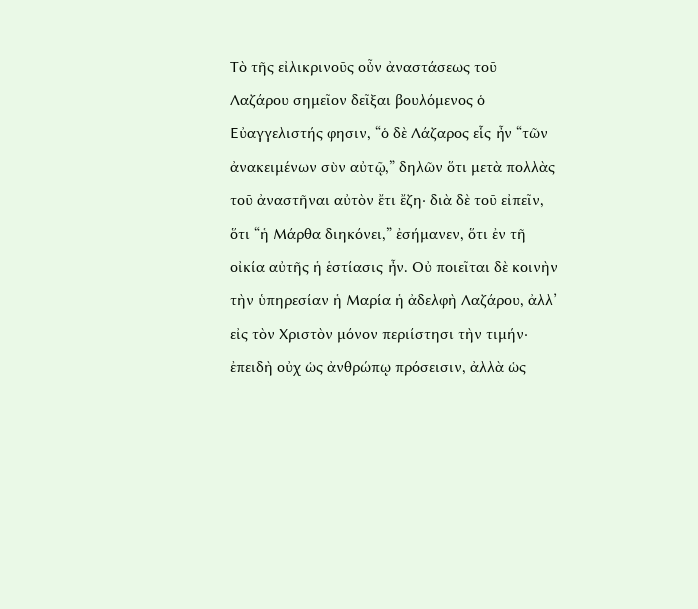Τὸ τῆς εἰλικρινοῦς οὖν ἀναστάσεως τοῦ Λαζάρου σημεῖον δεῖξαι βουλόμενος ὁ Εὐαγγελιστής φησιν, “ὁ δὲ Λάζαρος εἷς ἦν “τῶν ἀνακειμένων σὺν αὐτῷ,” δηλῶν ὅτι μετὰ πολλὰς τοῦ ἀναστῆναι αὐτὸν ἔτι ἔζη· διὰ δὲ τοῦ εἰπεῖν, ὅτι “ἡ Μάρθα διηκόνει,” ἐσήμανεν, ὅτι ἐν τῆ οἰκία αὐτῆς ἡ ἑστίασις ἦν. Οὐ ποιεῖται δὲ κοινὴν τὴν ὑπηρεσίαν ἡ Μαρία ἡ ἀδελφὴ Λαζάρου, ἀλλ’ εἰς τὸν Χριστὸν μόνον περιίστησι τὴν τιμήν· ἐπειδὴ οὐχ ὡς ἀνθρώπῳ πρόσεισιν, ἀλλὰ ὡς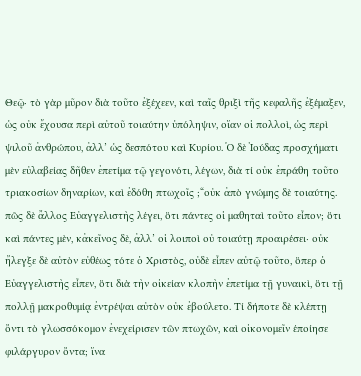Θεῷ· τὸ γὰρ μῦρον διὰ τοῦτο ἐξέχεεν, καὶ ταῖς θριξὶ τῆς κεφαλῆς ἐξέμαξεν, ὡς οὐκ ἔχουσα περὶ αὐτοῦ τοιαύτην ὑπόληψιν, οἵαν οἱ πολλοὶ, ὡς περὶ ψιλοῦ ἀνθρώπου, ἀλλ’ ὡς δεσπότου καὶ Κυρίου. Ὁ δὲ Ἰούδας προσχήματι μὲν εὐλαβείας δῆθεν ἐπετίμα τῷ γεγονότι, λέγων, διὰ τί οὐκ ἐπράθη τοῦτο τριακοσίων δηναρίων, καὶ ἐδόθη πτωχοῖς ;“οὐκ ἀπὸ γνώμης δὲ τοιαύτης. πῶς δὲ ἄλλος Εὐαγγελιστὴς λέγει, ὅτι πάντες οἱ μαθηταὶ τοῦτο εἶπον; ὅτι καὶ πάντες μὲν, κἀκεῖνος δὲ, ἀλλ’ οἱ λοιποὶ οὐ τοιαύτῃ προαιρέσει· οὐκ ἤλεγξε δὲ αὐτὸν εὐθέως τότε ὁ Χριστὸς, οὐδὲ εἶπεν αὐτῷ τοῦτο, ὅπερ ὁ Εὐαγγελιστὴς εἶπεν, ὅτι διὰ τὴν οἰκείαν κλοπὴν ἐπετίμα τῇ γυναικὶ, ὅτι τῇ πολλῇ μακροθυμίᾳ ἐντρέψαι αὐτὸν οὐκ ἐβούλετο. Τί δήποτε δὲ κλέπτῃ ὄντι τὸ γλωσσόκομον ἐνεχείρισεν τῶν πτωχῶν, καὶ οἰκονομεῖν έποίησε φιλάργυρον ὄντα; ἵνα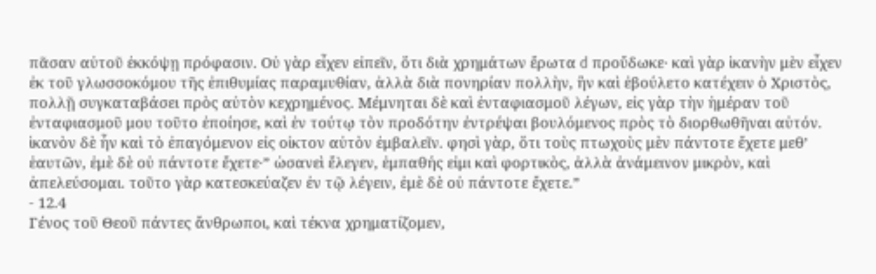πᾶσαν αὐτοῦ ἐκκόψῃ πρόφασιν. Οὐ γὰρ εἶχεν εἰπεῖν, ὅτι διὰ χρημάτων ἔρωτα d προὔδωκε· καὶ γὰρ ἱκανὴν μὲν εἶχεν ἐκ τοῦ γλωσσοκόμου τῆς ἐπιθυμίας παραμυθίαν, ἀλλὰ διὰ πονηρίαν πολλὴν, ἣν καὶ ἐβούλετο κατέχειν ὁ Χριστὸς, πολλῇ συγκαταβάσει πρὸς αὐτὸν κεχρημένος. Μέμνηται δὲ καὶ ἐνταφιασμοῦ λέγων, εἰς γὰρ τὴν ἡμέραν τοῦ ἐνταφιασμοῦ μου τοῦτο ἐποίησε, καὶ ἐν τούτῳ τὸν προδότην ἐντρέψαι βουλόμενος πρὸς τὸ διορθωθῆναι αὐτόν. ἱκανὸν δὲ ἦν καὶ τὸ ἐπαγόμενον εἰς οἰκτον αὐτὸν ἐμβαλεῖν. φησὶ γὰρ, ὅτι τοὺς πτωχοὺς μὲν πάντοτε ἔχετε μεθ’ ἑαυτῶν, ἐμὲ δὲ οὐ πάντοτε ἔχετε·” ὡσανεὶ ἔλεγεν, ἐμπαθής εἰμι καὶ φορτικὸς, ἀλλὰ ἀνάμεινον μικρὸν, καὶ ἀπελεύσομαι. τοῦτο γὰρ κατεσκεύαζεν ἐν τῷ λέγειν, ἐμὲ δὲ οὐ πάντοτε ἔχετε.”
- 12.4
Γένος τοῦ Θεοῦ πάντες ἄνθρωποι, καὶ τέκνα χρηματίζομεν,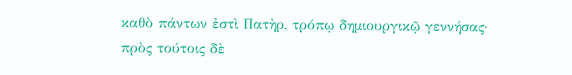καθὸ πάντων ἐστὶ Πατὴρ, τρόπῳ δημιουργικῷ γεννήσας· πρὸς τούτοις δὲ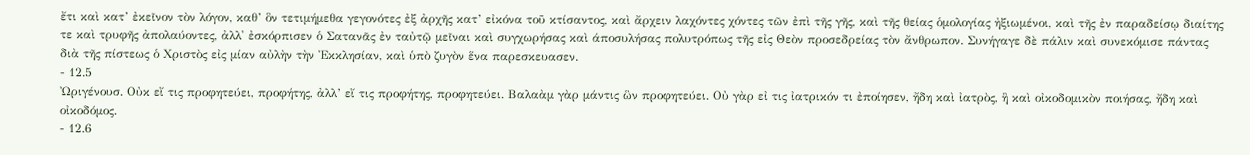ἔτι καὶ κατ’ ἐκεῖνον τὸν λόγον, καθ’ ὃν τετιμήμεθα γεγονότες ἐξ ἀρχῆς κατ’ εἰκόνα τοῦ κτίσαντος, καὶ ἄρχειν λαχόντες χόντες τῶν ἐπὶ τῆς γῆς, καὶ τῆς θείας ὁμολογίας ἠξιωμένοι, καὶ τῆς ἐν παραδείσῳ διαίτης τε καὶ τρυφῆς ἀπολαύοντες, ἀλλ' ἐσκόρπισεν ὁ Σατανᾶς ἐν ταὐτῷ μεῖναι καὶ συγχωρήσας καὶ άποσυλήσας πολυτρόπως τῆς εἰς Θεὸν προσεδρείας τὸν ἄνθρωπον. Συνήγαγε δὲ πάλιν καὶ συνεκόμισε πάντας διὰ τῆς πίστεως ὁ Χριστὸς εἰς μίαν αὐλὴν τὴν Ἐκκλησίαν, καὶ ὑπὸ ζυγὸν ἕνα παρεσκευασεν.
- 12.5
Ὠριγένουσ. Οὐκ εἴ τις προφητεύει, προφήτης, ἀλλ’ εἴ τις προφήτης, προφητεύει. Βαλαὰμ γὰρ μάντις ὣν προφητεύει. Οὐ γὰρ εἰ τις ἰατρικόν τι ἐποίησεν, ἤδη καὶ ἰατρὸς, ἣ καὶ οἰκοδομικὸν ποιήσας, ἤδη καὶ οἰκοδόμος.
- 12.6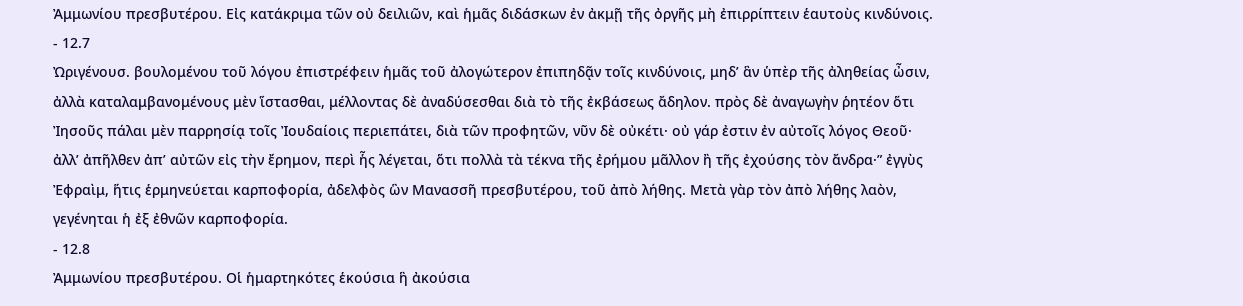Ἀμμωνίου πρεσβυτέρου. Εἰς κατάκριμα τῶν οὐ δειλιῶν, καὶ ἡμᾶς διδάσκων ἐν ἀκμῇ τῆς ὀργῆς μὴ ἐπιρρίπτειν ἑαυτοὺς κινδύνοις.
- 12.7
Ὠριγένουσ. βουλομένου τοῦ λόγου ἐπιστρέφειν ἡμᾶς τοῦ ἀλογώτερον ἐπιπηδᾷν τοῖς κινδύνοις, μηδ’ ἃν ὑπὲρ τῆς ἀληθείας ὦσιν, ἀλλὰ καταλαμβανομένους μὲν ἵστασθαι, μέλλοντας δὲ ἀναδύσεσθαι διὰ τὸ τῆς ἐκβάσεως ἄδηλον. πρὸς δὲ ἀναγωγὴν ῥητέον ὅτι Ἰησοῦς πάλαι μὲν παρρησίᾳ τοῖς Ἰουδαίοις περιεπάτει, διὰ τῶν προφητῶν, νῦν δὲ οὐκέτι· οὐ γάρ ἐστιν ἐν αὐτοῖς λόγος Θεοῦ· ἀλλ’ ἀπῆλθεν ἀπ’ αὐτῶν εἰς τὴν ἔρημον, περὶ ἧς λέγεται, ὅτι πολλὰ τὰ τέκνα τῆς ἐρήμου μᾶλλον ἢ τῆς ἐχούσης τὸν ἄνδρα·” ἐγγὺς Ἐφραὶμ, ἥτις ἑρμηνεύεται καρποφορία, ἀδελφὸς ὣν Μανασσῆ πρεσβυτέρου, τοῦ ἀπὸ λήθης. Μετὰ γὰρ τὸν ἀπὸ λήθης λαὸν, γεγένηται ἡ ἐξ ἐθνῶν καρποφορία.
- 12.8
Ἀμμωνίου πρεσβυτέρου. Οἱ ἡμαρτηκότες ἑκούσια ἣ ἀκούσια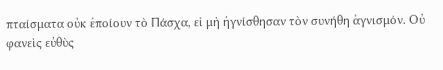πταίσματα οὐκ ἐποίουν τὸ Πάσχα, εἰ μὴ ἡγνίσθησαν τὸν συνήθη ἁγνισμόν. Οὐ φανεὶς εὐθὺς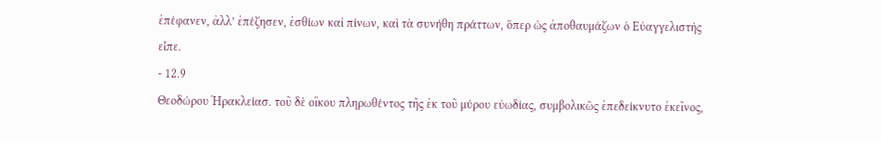ἐπέφανεν, ἀλλ’ ἐπέζησεν, ἐσθίων καἰ πίνων, καὶ τὰ συνήθη πράττων, ὅπερ ὡς ἀποθαυμάζων ὁ Εὐαγγελιστὴς εἶπε.
- 12.9
Θεοδώρου Ἡρακλείασ. τοῦ δὲ οἴκου πληρωθέντος τῆς ἐκ τοῦ μύρου εὐωδίας, συμβολικῶς ἐπεδείκνυτο ἐκεῖνος,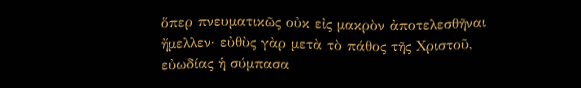ὅπερ πνευματικῶς οὐκ εἰς μακρὸν ἀποτελεσθῆναι ἤμελλεν· εὐθὺς γὰρ μετὰ τὸ πάθος τῆς Χριστοῦ, εὐωδίας ἡ σύμπασα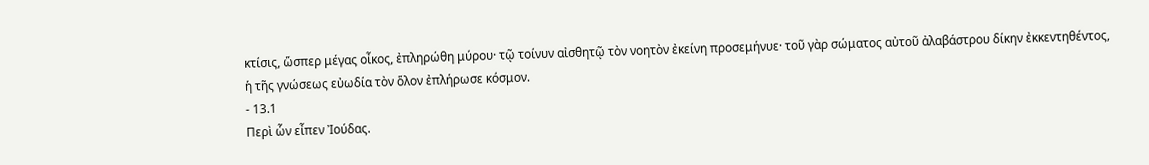κτίσις, ὥσπερ μέγας οἶκος, ἐπληρώθη μύρου· τῷ τοίνυν αἰσθητῷ τὸν νοητὸν ἐκείνη προσεμήνυε· τοῦ γὰρ σώματος αὐτοῦ ἀλαβάστρου δίκην ἐκκεντηθέντος, ἡ τῆς γνώσεως εὐωδία τὸν ὅλον ἐπλήρωσε κόσμον.
- 13.1
Περὶ ὧν εἶπεν Ἰούδας.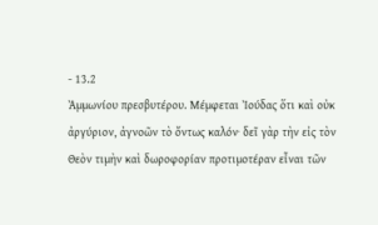- 13.2
Ἀμμωνίου πρεσβυτέρου. Μέμφεται Ἰούδας ὅτι καὶ οὐκ ἀργύριον, ἀγνοῶν τὸ ὄντως καλόν· δεῖ γὰρ τὴν εἰς τὸν Θεὸν τιμὴν καὶ δωροφορίαν προτιμοτέραν εἶναι τῶν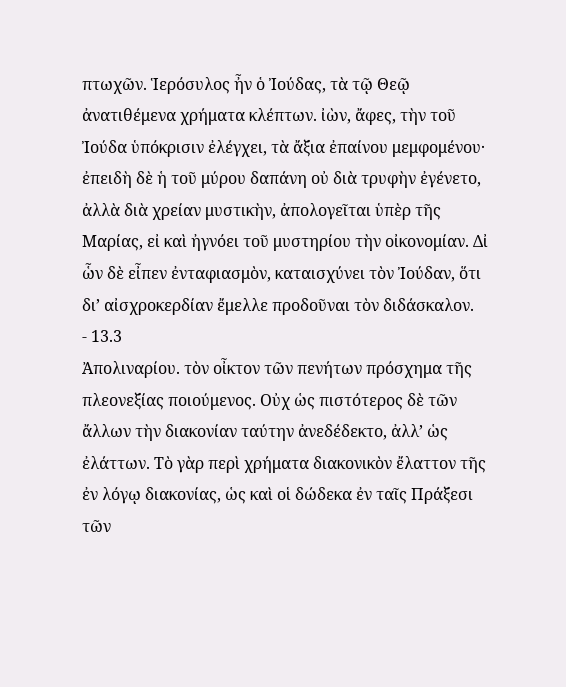πτωχῶν. Ἱερόσυλος ἦν ὁ Ἰούδας, τὰ τῷ Θεῷ ἀνατιθέμενα χρήματα κλέπτων. ἰὼν, ἄφες, τὴν τοῦ Ἰούδα ὑπόκρισιν ἐλέγχει, τὰ ἄξια ἐπαίνου μεμφομένου· ἐπειδὴ δὲ ἡ τοῦ μύρου δαπάνη οὐ διὰ τρυφὴν ἐγένετο, ἀλλὰ διὰ χρείαν μυστικὴν, ἀπολογεῖται ὑπὲρ τῆς Μαρίας, εἰ καὶ ἠγνόει τοῦ μυστηρίου τὴν οἰκονομίαν. Δἰ ὧν δὲ εἶπεν ἐνταφιασμὸν, καταισχύνει τὸν Ἰούδαν, ὅτι δι’ αἰσχροκερδίαν ἔμελλε προδοῦναι τὸν διδάσκαλον.
- 13.3
Ἀπολιναρίου. τὸν οἶκτον τῶν πενήτων πρόσχημα τῆς πλεονεξίας ποιούμενος. Οὐχ ὡς πιστότερος δὲ τῶν ἄλλων τὴν διακονίαν ταύτην ἀνεδέδεκτο, ἀλλ’ ὡς ἐλάττων. Τὸ γὰρ περὶ χρήματα διακονικὸν ἔλαττον τῆς ἐν λόγῳ διακονίας, ὡς καὶ οἱ δώδεκα ἐν ταῖς Πράξεσι τῶν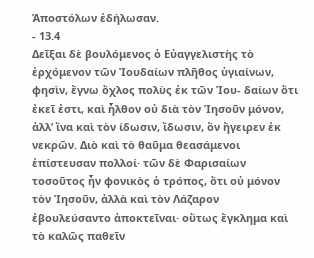Ἀποστόλων ἐδήλωσαν.
- 13.4
Δεῖξαι δὲ βουλόμενος ὁ Εὐαγγελιστὴς τὸ ἐρχόμενον τῶν Ἰουδαίων πλῆθος ὑγιαίνων, φησὶν, ἔγνω ὄχλος πολὺς ἐκ τῶν Ἰου- δαίων ὅτι ἐκεῖ ἐστι, καὶ ἦλθον οὐ διὰ τὸν Ἰησοῦν μόνον, ἀλλ’ ἴνα καὶ τὸν ίδωσιν, ἴδωσιν, ὃν ἤγειρεν ἐκ νεκρῶν. Διὸ καὶ τὸ θαῦμα θεασάμενοι ἐπίστευσαν πολλοί· τῶν δὲ Φαρισαίων τοσοῦτος ἦν φονικὸς ὁ τρόπος, ὅτι οὐ μόνον τὸν Ἰησοῦν, ἀλλὰ καὶ τὸν Λάζαρον ἐβουλεύσαντο ἀποκτεῖναι· οὕτως ἔγκλημα καὶ τὸ καλῶς παθεῖν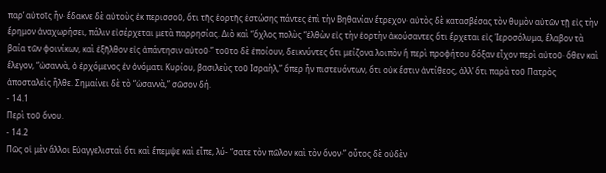παρ’ αὐτοῖς ἦν· ἔδακνε δὲ αὐτοὺς ἐκ περισσοῦ, ὅτι τῆς ἑορτῆς ἑστώσης πάντες ἐπὶ τὴν Βηθανίαν ἔτρεχον· αὐτὸς δὲ κατασβέσας τὸν θυμὸν αὐτῶν τῇ εἰς τὴν ἔρημον ἀναχωρήσει, πάλιν εἰσέρχεται μετὰ παρρησίας. Διὸ καὶ “ὄχλος πολὺς “ἐλθὼν εἰς τὴν ἑορτὴν ἀκούσαντες ὅτι ἔρχεται εἰς Ἱεροσόλυμα, ἔλαβον τὰ βαία τῶν φοινίκων, καὶ ἐξῆλθον εἰς ἀπάντησιν αὐτοῦ·” τοῦτο δὲ ἐποίουν, δεικνύντες ὅτι μείζονα λοιπὸν ἣ περὶ προφήτου δόξαν εἶχον περὶ αὐτοῦ· ὅθεν καὶ ἔλεγον, “ὠσαννὰ, ὁ ἐρχόμενος ἐν ὀνόματι Κυρίου, βασιλεὺς τοῦ Ισραὴλ,” ὅπερ ἦν πιστευόντων, ὅτι οὐκ ἔστιν ἀντίθεος, ἀλλ’ ὅτι παρὰ τοῦ Πατρὸς ἀποσταλεὶς ἦλθε. Σημαίνει δὲ τὸ “ὡσαννὰ,” σῶσον δή.
- 14.1
Περὶ τοῦ ὄνου.
- 14.2
Πῶς οἱ μὲν ἄλλοι Εὐαγγελισταὶ ὅτι καὶ ἔπεμψε καὶ εἶπε, λύ- “σατε τὸν πῶλον καὶ τὸν ὄνον·” οὗτος δὲ οὐδὲν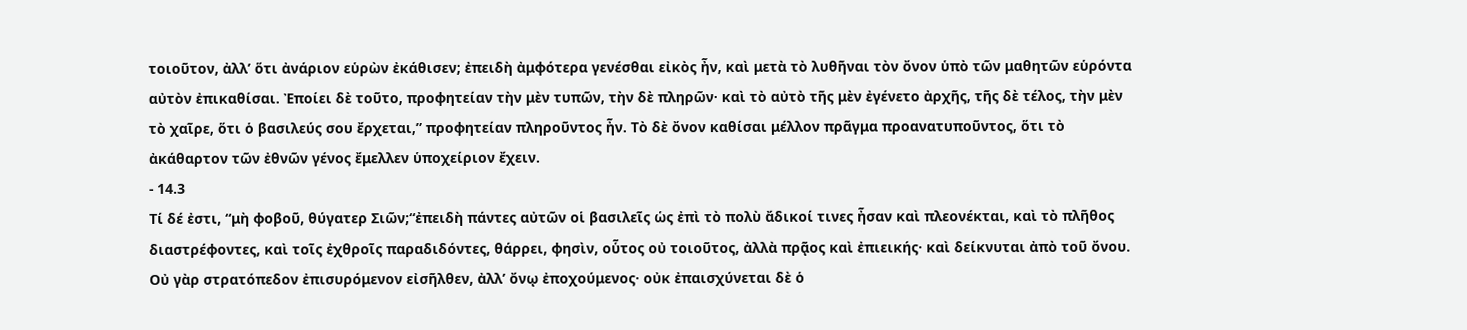τοιοῦτον, ἀλλ’ ὅτι ἀνάριον εὑρὼν ἐκάθισεν; ἐπειδὴ ἀμφότερα γενέσθαι εἰκὸς ἦν, καὶ μετὰ τὸ λυθῆναι τὸν ὄνον ὑπὸ τῶν μαθητῶν εὑρόντα αὐτὸν ἐπικαθίσαι. Ἐποίει δὲ τοῦτο, προφητείαν τὴν μὲν τυπῶν, τὴν δὲ πληρῶν· καὶ τὸ αὐτὸ τῆς μὲν ἐγένετο ἀρχῆς, τῆς δὲ τέλος, τὴν μὲν τὸ χαῖρε, ὅτι ὁ βασιλεύς σου ἔρχεται,” προφητείαν πληροῦντος ἦν. Τὸ δὲ ὄνον καθίσαι μέλλον πρᾶγμα προανατυποῦντος, ὅτι τὸ ἀκάθαρτον τῶν ἐθνῶν γένος ἔμελλεν ὑποχείριον ἔχειν.
- 14.3
Τί δέ ἐστι, “μὴ φοβοῦ, θύγατερ Σιῶν;“ἐπειδὴ πάντες αὐτῶν οἱ βασιλεῖς ὡς ἐπὶ τὸ πολὺ ἄδικοί τινες ἦσαν καὶ πλεονέκται, καὶ τὸ πλῆθος διαστρέφοντες, καὶ τοῖς ἐχθροῖς παραδιδόντες, θάρρει, φησὶν, οὗτος οὐ τοιοῦτος, ἀλλὰ πρᾷος καὶ ἐπιεικής· καὶ δείκνυται ἀπὸ τοῦ ὄνου. Οὐ γὰρ στρατόπεδον ἐπισυρόμενον εἰσῆλθεν, ἀλλ’ ὄνῳ ἐποχούμενος· οὐκ ἐπαισχύνεται δὲ ὁ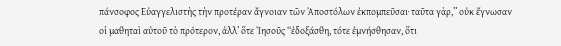πάνσοφος Εὐαγγελιστὴς τὴν προτέραν ἄγνοιαν τῶν Ἀποστόλων ἐκπομπεῦσαι· ταῦτα γὰρ,” οὐκ ἔγνωσαν οἱ μαθηταὶ αὐτοῦ τὸ πρότερον, ἀλλ’ ὅτε Ἰησοῦς “ἐδοξάσθη, τότε ἐμνήσθησαν, ὅτι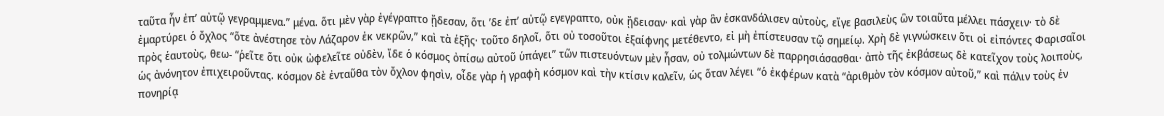ταῦτα ἦν ἐπ’ αὐτῷ γεγραμμενα.” μένα. ὅτι μὲν γὰρ ἐγέγραπτο ᾔδεσαν, ὅτι ’δε ἐπ’ αὐτῷ εγεγραπτο, οὐκ ᾔδεισαν· καὶ γὰρ ἃν ἐσκανδάλισεν αὐτοὺς, εἴγε βασιλεὺς ὣν τοιαῦτα μέλλει πάσχειν· τὸ δὲ ἐμαρτύρει ὁ ὄχλος “ὅτε ἀνέστησε τὸν Λάζαρον ἐκ νεκρῶν,” καὶ τὰ ἑξῆς· τοῦτο δηλοῖ, ὅτι οὐ τοσοῦτοι ἐξαίφνης μετέθεντο, εἰ μὴ ἐπίστευσαν τῷ σημείῳ. Χρὴ δὲ γιγνώσκειν ὅτι οἱ εἰπόντες Φαρισαῖοι πρὸς ἑαυτοὺς, θεω- “ῥεῖτε ὅτι οὐκ ὠφελεῖτε οὐδὲν, ἴδε ὁ κόσμος ὀπίσω αὐτοῦ ὑπάγει” τῶν πιστευόντων μὲν ἦσαν, οὐ τολμώντων δὲ παρρησιάσασθαι· ἀπὸ τῆς ἐκβάσεως δὲ κατεῖχον τοὺς λοιποὺς, ὡς ἀνόνητον ἐπιχειροῦντας. κόσμον δὲ ἐνταῦθα τὸν ὄχλον φησὶν, οἶδε γὰρ ἡ γραφὴ κόσμον καὶ τὴν κτίσιν καλεῖν, ὡς ὅταν λέγει “ὁ ἐκφέρων κατὰ “ἀριθμὸν τὸν κόσμον αὐτοῦ,” καὶ πάλιν τοὺς ἐν πονηρίᾳ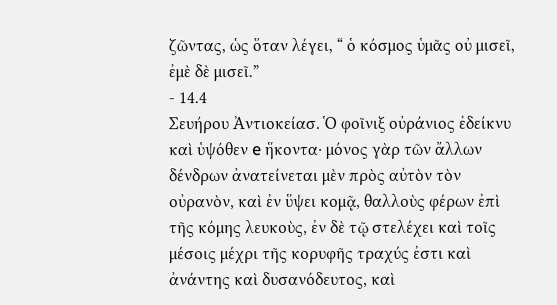ζῶντας, ὡς ὅταν λέγει, “ ὁ κόσμος ὑμᾶς οὐ μισεῖ, ἐμὲ δὲ μισεῖ.”
- 14.4
Σευήρου Ἀντιοκείασ. Ὁ φοῖνιξ οὐράνιος ἐδείκνυ καὶ ὑψόθεν e ἥκοντα· μόνος γὰρ τῶν ἄλλων δένδρων ἀνατείνεται μὲν πρὸς αὐτὸν τὸν οὐρανὸν, καὶ ἐν ὕψει κομᾷ, θαλλοὺς φέρων ἐπὶ τῆς κόμης λευκοὺς, ἐν δὲ τῷ στελέχει καὶ τοῖς μέσοις μέχρι τῆς κορυφῆς τραχύς ἐστι καὶ ἀνάντης καὶ δυσανόδευτος, καὶ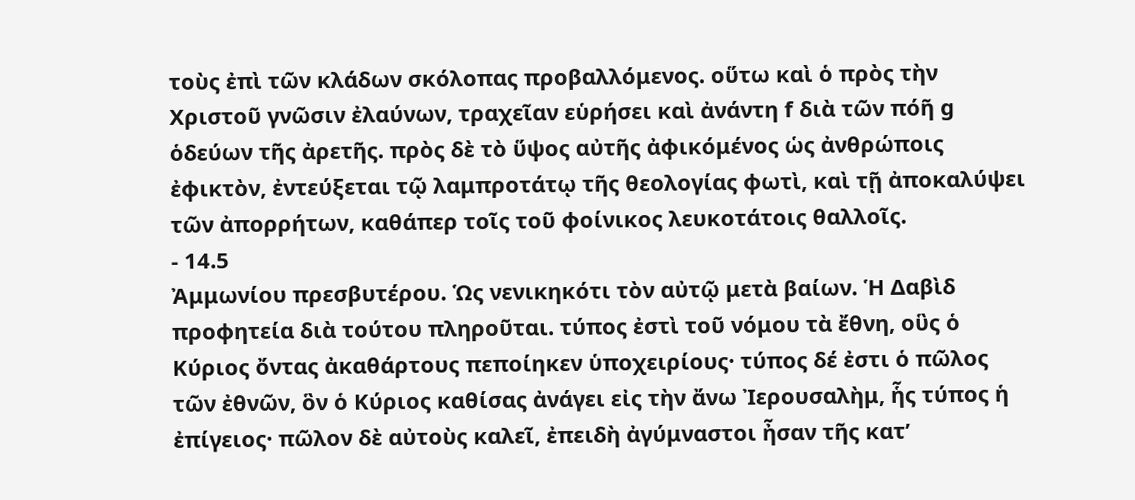τοὺς ἐπὶ τῶν κλάδων σκόλοπας προβαλλόμενος. οὕτω καὶ ὁ πρὸς τὴν Χριστοῦ γνῶσιν ἐλαύνων, τραχεῖαν εὑρήσει καὶ ἀνάντη f διὰ τῶν πόῆ g ὁδεύων τῆς ἀρετῆς. πρὸς δὲ τὸ ὕψος αὐτῆς ἀφικόμένος ὡς ἀνθρώποις ἐφικτὸν, ἐντεύξεται τῷ λαμπροτάτῳ τῆς θεολογίας φωτὶ, καὶ τῇ ἀποκαλύψει τῶν ἀπορρήτων, καθάπερ τοῖς τοῦ φοίνικος λευκοτάτοις θαλλοῖς.
- 14.5
Ἀμμωνίου πρεσβυτέρου. Ὡς νενικηκότι τὸν αὐτῷ μετὰ βαίων. Ἡ Δαβὶδ προφητεία διὰ τούτου πληροῦται. τύπος ἐστὶ τοῦ νόμου τὰ ἔθνη, οὓς ὁ Κύριος ὄντας ἀκαθάρτους πεποίηκεν ὑποχειρίους· τύπος δέ ἐστι ὁ πῶλος τῶν ἐθνῶν, ὃν ὁ Κύριος καθίσας ἀνάγει εἰς τὴν ἄνω Ἰερουσαλὴμ, ἧς τύπος ἡ ἐπίγειος· πῶλον δὲ αὐτοὺς καλεῖ, ἐπειδὴ ἀγύμναστοι ἦσαν τῆς κατ’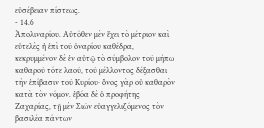εὐσέβειαν πίστεως.
- 14.6
Ἀπολιναρίου. Αὐτόθεν μὲν ἔχει τὸ μέτριον καὶ εὐτελὲς ἡ ἐπὶ τοῦ ὀναρίου καθέδρα, κεκρυμμένον δὲ ἐν αὐτῷ τὸ σύμβολον τοῦ μήπω καθαροῦ τότε λαοῦ, τοῦ μέλλοντος δέξασθαι τὴν ἐπίβασιν τοῦ Κυρίου· ὄνος γὰρ οὐ καθαρὸν κατὰ τὸν νόμον. ἐβόα δὲ ὁ προφήτης Ζαχαρίας, τῇ μὲν Σιῶν εὐαγγελιζόμενος τὸν βασιλέα πάντων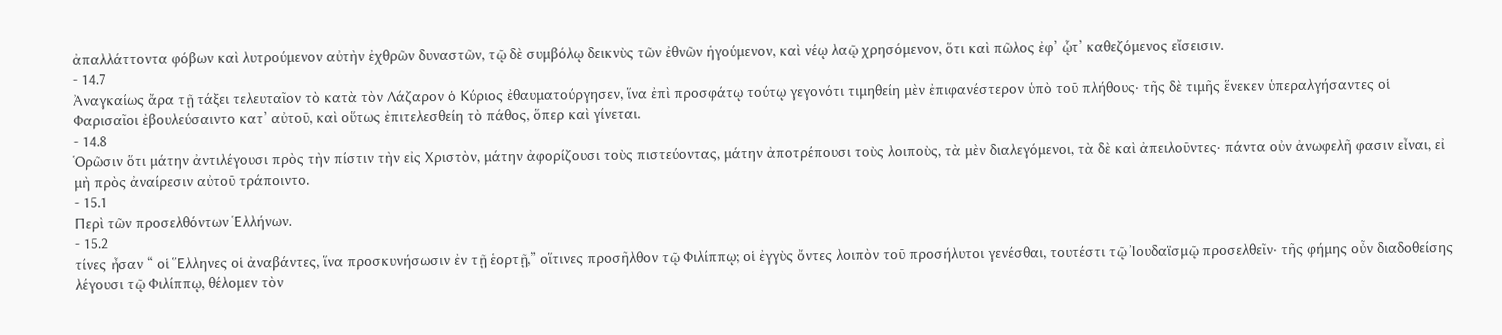ἀπαλλάττοντα φόβων καὶ λυτρούμενον αὐτὴν ἐχθρῶν δυναστῶν, τῷ δὲ συμβόλῳ δεικνὺς τῶν ἐθνῶν ἡγούμενον, καὶ νέῳ λαῷ χρησόμενον, ὅτι καὶ πῶλος ἐφ’ ᾧτ’ καθεζόμενος εἴσεισιν.
- 14.7
Ἀναγκαίως ἄρα τῇ τάξει τελευταῖον τὸ κατὰ τὸν Λάζαρον ὁ Κύριος ἐθαυματούργησεν, ἵνα ἐπὶ προσφάτῳ τούτῳ γεγονότι τιμηθείη μὲν ἐπιφανέστερον ὑπὸ τοῦ πλήθους· τῆς δὲ τιμῆς ἕνεκεν ὑπεραλγήσαντες οἱ Φαρισαῖοι ἐβουλεύσαιντο κατ’ αὐτοῦ, καὶ οὕτως ἐπιτελεσθείη τὸ πάθος, ὅπερ καὶ γίνεται.
- 14.8
Ὁρῶσιν ὅτι μάτην ἀντιλέγουσι πρὸς τὴν πίστιν τὴν εἰς Χριστὸν, μάτην ἀφορίζουσι τοὺς πιστεύοντας, μάτην ἀποτρέπουσι τοὺς λοιποὺς, τὰ μὲν διαλεγόμενοι, τὰ δὲ καὶ ἀπειλοῦντες· πάντα οὐν ἀνωφελῆ φασιν εἶναι, εἰ μὴ πρὸς ἀναίρεσιν αὐτοῦ τράποιντο.
- 15.1
Περὶ τῶν προσελθόντων Ἑλλήνων.
- 15.2
τίνες ἦσαν “ οἱ Ἕλληνες οἱ ἀναβάντες, ἵνα προσκυνήσωσιν ἐν τῇ ἑορτῇ,” οἵτινες προσῆλθον τῷ Φιλίππῳ; οἱ ἐγγὺς ὄντες λοιπὸν τοῦ προσήλυτοι γενέσθαι, τουτέστι τῷ Ἰουδαϊσμῷ προσελθεῖν· τῆς φήμης οὖν διαδοθείσης λέγουσι τῷ Φιλίππῳ, θέλομεν τὸν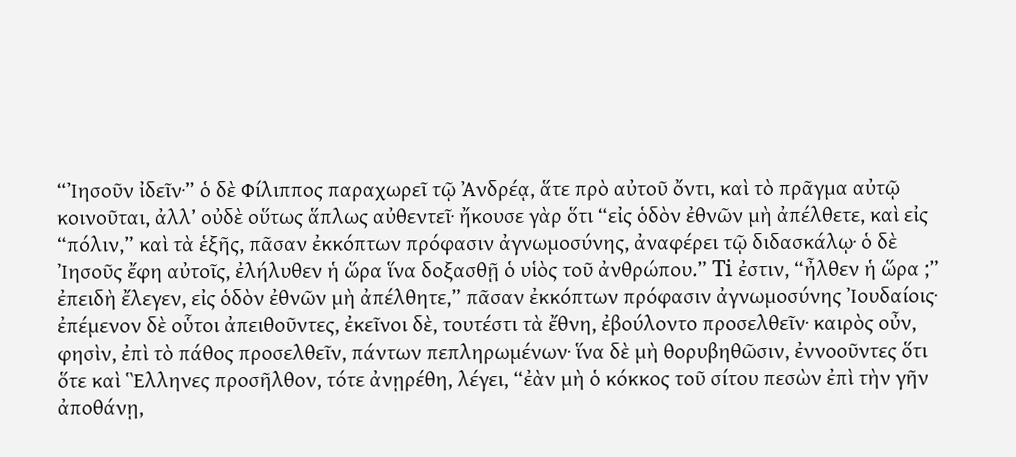“Ἰησοῦν ἰδεῖν·” ὁ δὲ Φίλιππος παραχωρεῖ τῷ Ἀνδρέᾳ, ἅτε πρὸ αὐτοῦ ὄντι, καὶ τὸ πρᾶγμα αὐτῷ κοινοῦται, ἀλλ’ οὐδὲ οὕτως ἅπλως αὐθεντεῖ· ἤκουσε γὰρ ὅτι “εἰς ὁδὸν ἐθνῶν μὴ ἀπέλθετε, καὶ εἰς “πόλιν,” καὶ τὰ ἑξῆς, πᾶσαν ἐκκόπτων πρόφασιν ἀγνωμοσύνης, ἀναφέρει τῷ διδασκάλῳ· ὁ δὲ Ἰησοῦς ἔφη αὐτοῖς, ἐλήλυθεν ἡ ὥρα ἵνα δοξασθῇ ὁ υἱὸς τοῦ ἀνθρώπου.” Ti ἐστιν, “ἦλθεν ἡ ὥρα ;” ἐπειδὴ ἔλεγεν, εἰς ὁδὸν ἐθνῶν μὴ ἀπέλθητε,” πᾶσαν ἐκκόπτων πρόφασιν ἀγνωμοσύνης Ἰουδαίοις· ἐπέμενον δὲ οὗτοι ἀπειθοῦντες, ἐκεῖνοι δὲ, τουτέστι τὰ ἔθνη, ἐβούλοντο προσελθεῖν· καιρὸς οὖν, φησὶν, ἐπὶ τὸ πάθος προσελθεῖν, πάντων πεπληρωμένων· ἵνα δὲ μὴ θορυβηθῶσιν, ἐννοοῦντες ὅτι ὅτε καὶ Ἓλληνες προσῆλθον, τότε ἀνῃρέθη, λέγει, “ἐὰν μὴ ὁ κόκκος τοῦ σίτου πεσὼν ἐπὶ τὴν γῆν ἀποθάνῃ,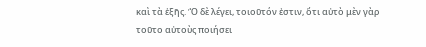καὶ τὰ ἑξῆς. Ὃ δὲ λέγει, τοιοῦτόν ἐστιν, ὅτι αὐτὸ μὲν γὰρ τοῦτο αὐτοὺς ποιήσει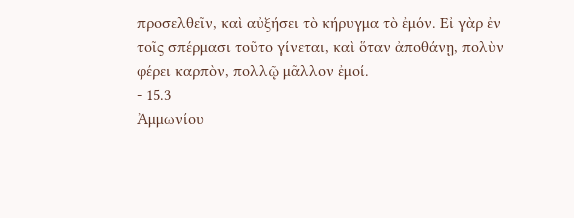προσελθεῖν, καὶ αὐξήσει τὸ κήρυγμα τὸ ἐμόν. Εἰ γὰρ ἐν τοῖς σπέρμασι τοῦτο γίνεται, καὶ ὅταν ἀποθάνῃ, πολὺν φέρει καρπὸν, πολλῷ μᾶλλον ἐμοί.
- 15.3
Ἀμμωνίου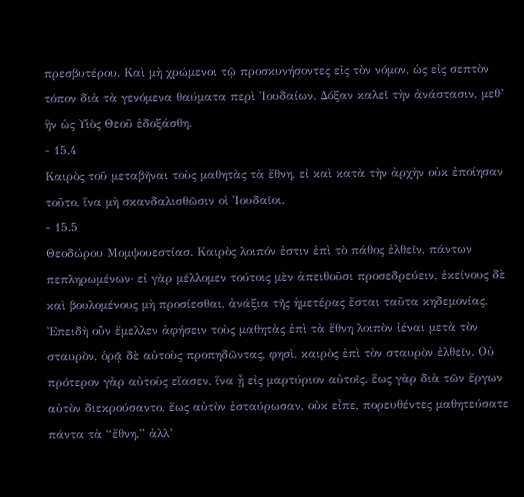πρεσβυτέρου. Καὶ μὴ χρώμενοι τῷ προσκυνήσοντες εἰς τὸν νόμον, ὡς εἰς σεπτὸν τόπον διὰ τὰ γενόμενα θαύματα περὶ Ἰουδαίων. Δόξαν καλεῖ τὴν ἀνάστασιν, μεθ’ ἣν ὡς Υἱὸς Θεοῦ ἐδοξάσθη.
- 15.4
Καιρὸς τοῦ μεταβῆναι τοὺς μαθητὰς τὰ ἔθνη, εἰ καὶ κατὰ τὴν ἀρχὴν οὐκ ἐποίησαν τοῦτο, ἵνα μὴ σκανδαλισθῶσιν οἱ Ἰουδαῖοι.
- 15.5
Θεοδώρου Μομψουεστίασ. Καιρὸς λοιπόν ἐστιν ἐπὶ τὸ πάθος ἐλθεῖν, πάντων πεπληρωμένων· εἰ γὰρ μέλλομεν τούτοις μὲν ἀπειθοῦσι προσεδρεύειν, ἐκείνους δὲ καὶ βουλομένους μὴ προσίεσθαι, ἀνάξια τῆς ἡμετέρας ἔσται ταῦτα κηδεμονίας. Ἐπειδὴ οὖν ἔμελλεν ἀφήσειν τοὺς μαθητὰς ἐπὶ τὰ ἔθνη λοιπὸν ἰέναι μετὰ τὸν σταυρὸν, ὁρᾷ δὲ αὐτοὺς προπηδῶντας, φησὶ, καιρὸς ἐπὶ τὸν σταυρὸν ἐλθεῖν. Οὐ πρότερον γὰρ αὐτοὺς εἴασεν, ἵνα ᾖ εἰς μαρτύριον αὐτοῖς. ἕως γὰρ διὰ τῶν ἔργων αὐτὸν διεκρούσαντο, ἕως αὐτὸν ἐσταύρωσαν, οὐκ εἶπε, πορευθέντες μαθητεύσατε πάντα τὰ “ἔθνη,” ἀλλ’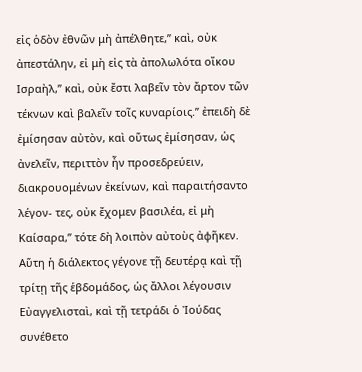εἰς ὁδὸν ἐθνῶν μὴ ἀπέλθητε,” καὶ, οὐκ ἀπεστάλην, εἰ μὴ εἰς τὰ ἀπολωλότα οἴκου Ισραὴλ,” καὶ, οὐκ ἔστι λαβεῖν τὸν ἄρτον τῶν τέκνων καὶ βαλεῖν τοῖς κυναρίοις.” ἐπειδὴ δὲ ἐμίσησαν αὐτὸν, καὶ οὕτως ἐμίσησαν, ὡς ἀνελεῖν, περιττὸν ἦν προσεδρεύειν, διακρουομένων ἐκείνων, καὶ παραιτήσαντο λέγον- τες, οὐκ ἔχομεν βασιλέα, εἰ μὴ Καίσαρα,” τότε δὴ λοιπὸν αὐτοὺς ἀφῆκεν. Αὕτη ἡ διάλεκτος γέγονε τῇ δευτέρᾳ καὶ τῇ τρίτῃ τῆς ἑβδομάδος, ὡς ἄλλοι λέγουσιν Εὐαγγελισταὶ, καὶ τῇ τετράδι ὁ Ἰούδας συνέθετο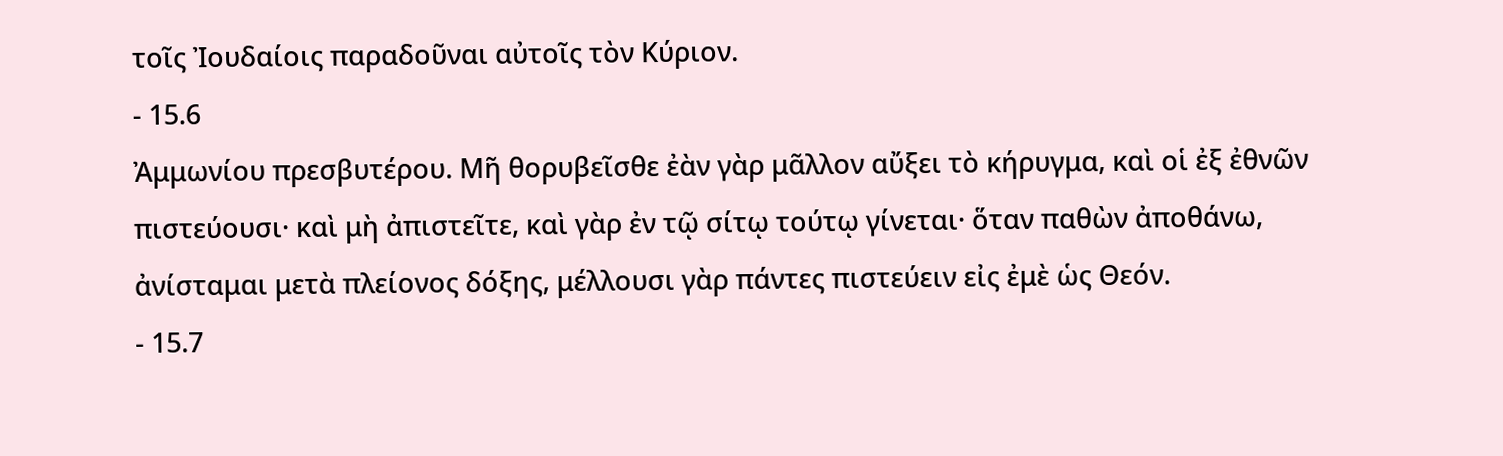τοῖς Ἰουδαίοις παραδοῦναι αὐτοῖς τὸν Κύριον.
- 15.6
Ἀμμωνίου πρεσβυτέρου. Μῆ θορυβεῖσθε ἐὰν γὰρ μᾶλλον αὔξει τὸ κήρυγμα, καὶ οἱ ἐξ ἐθνῶν πιστεύουσι· καὶ μὴ ἀπιστεῖτε, καὶ γὰρ ἐν τῷ σίτῳ τούτῳ γίνεται· ὅταν παθὼν ἀποθάνω, ἀνίσταμαι μετὰ πλείονος δόξης, μέλλουσι γὰρ πάντες πιστεύειν εἰς ἐμὲ ὡς Θεόν.
- 15.7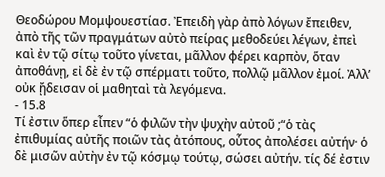Θεοδώρου Μομψουεστίασ. Ἐπειδὴ γὰρ ἀπὸ λόγων ἔπειθεν, ἀπὸ τῆς τῶν πραγμάτων αὐτὸ πείρας μεθοδεύει λέγων, ἐπεὶ καὶ ἐν τῷ σίτῳ τοῦτο γίνεται, μᾶλλον φέρει καρπὸν, ὅταν ἀποθάνῃ, εἰ δὲ ἐν τῷ σπέρματι τοῦτο, πολλῷ μᾶλλον ἐμοί. Ἀλλ’ οὐκ ᾔδεισαν οἱ μαθηταὶ τὰ λεγόμενα.
- 15.8
Τί ἐστιν ὅπερ εἶπεν “ὁ φιλῶν τὴν ψυχὴν αὐτοῦ ;“ὁ τὰς ἐπιθυμίας αὐτῆς ποιῶν τὰς ἀτόπους, οὗτος ἀπολέσει αὐτήν· ὁ δὲ μισῶν αὐτὴν ἐν τῷ κόσμῳ τούτῳ, σώσει αὐτήν. τίς δέ ἐστιν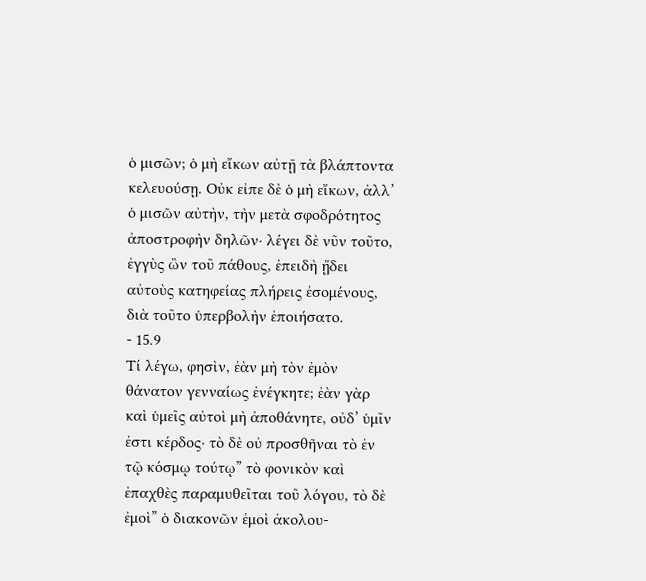ὁ μισῶν; ὁ μὴ εἴκων αὐτῇ τὰ βλάπτοντα κελευούσῃ. Οὐκ εἰπε δὲ ὁ μὴ εἴκων, ἀλλ’ ὁ μισῶν αὐτὴν, τὴν μετὰ σφοδρότητος ἀποστροφὴν δηλῶν· λέγει δὲ νῦν τοῦτο, ἐγγὺς ὢν τοῦ πάθους, ἐπειδὴ ᾔδει αὐτοὺς κατηφείας πλήρεις ἐσομένους, διὰ τοῦτο ὑπερβολὴν ἐποιήσατο.
- 15.9
Τί λέγω, φησὶν, ἐὰν μὴ τὸν ἐμὸν θάνατον γενναίως ἐνέγκητε; ἐὰν γὰρ καὶ ὑμεῖς αὐτοὶ μὴ ἀποθάνητε, οὐδ’ ὑμῖν ἐστι κέρδος· τὸ δὲ οὐ προσθῆναι τὸ ἐν τῷ κόσμῳ τούτῳ” τὸ φονικὸν καὶ ἐπαχθὲς παραμυθεῖται τοῦ λόγου, τὸ δὲ ἐμοὶ” ὁ διακονῶν ἐμοὶ ἀκολου-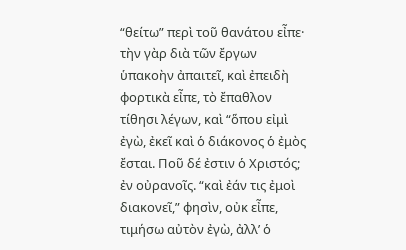“θείτω” περὶ τοῦ θανάτου εἶπε· τὴν γὰρ διὰ τῶν ἔργων ὑπακοὴν ἀπαιτεῖ, καὶ ἐπειδὴ φορτικὰ εἶπε, τὸ ἔπαθλον τίθησι λέγων, καὶ “ὅπου εἰμὶ ἐγὼ, ἐκεῖ καὶ ὁ διάκονος ὁ ἐμὸς ἔσται. Ποῦ δέ ἐστιν ὁ Χριστός; ἐν οὐρανοῖς. “καὶ ἐάν τις ἐμοὶ διακονεῖ,” φησὶν, οὐκ εἶπε, τιμήσω αὐτὸν ἐγὼ, ἀλλ’ ὁ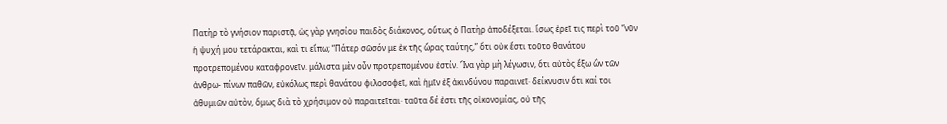Πατὴρ τὸ γνήσιον παριστᾷ, ὡς γὰρ γνησίου παιδὸς διάκονος, οὕτως ὁ Πατὴρ ἀποδέξεται. ἴσως ἐρεῖ τις περὶ τοῦ “νῦν ἡ ψυχή μου τετάρακται, καὶ τι εἴπω; “Πάτερ σῶσόν με ἐκ τῆς ὥρας ταύτης,” ὅτι οὐκ ἔστι τοῦτο θανάτου προτρεπομένου καταφρονεῖν. μάλιστα μὲν οὖν προτρεπομένου ἐστίν. Ἵνα γὰρ μὴ λέγωσιν, ὅτι αὐτὸς ἔξω ὢν τῶν ἀνθρω- πίνων παθῶν, εὐκόλως περὶ θανάτου φιλοσοφεῖ, καὶ ἡμῖν ἐξ ἀκινδύνου παραινεῖ· δείκνυσιν ὅτι καί τοι ἀθυμιῶν αὐτὸν, ὅμως διὰ τὸ χρήσιμον οὐ παραιτεῖται· ταῦτα δέ ἐστι τῆς οἰκονομίας, οὐ τῆς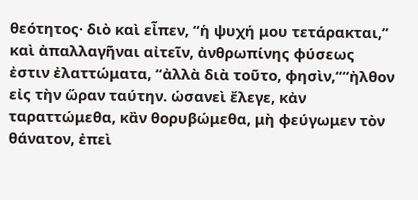θεότητος· διὸ καὶ εἶπεν, “ἡ ψυχή μου τετάρακται,” καὶ ἀπαλλαγῆναι αἰτεῖν, ἀνθρωπίνης φύσεως ἐστιν ἐλαττώματα, “ἀλλὰ διὰ τοῦτο, φησὶν,““ἠλθον εἰς τὴν ὥραν ταύτην. ὡσανεὶ ἔλεγε, κἀν ταραττώμεθα, κἂν θορυβώμεθα, μὴ φεύγωμεν τὸν θάνατον, ἐπεὶ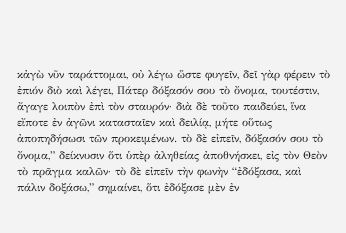κἀγὼ νῦν ταράττομαι, οὐ λέγω ὥστε φυγεῖν, δεῖ γὰρ φέρειν τὸ ἐπιόν διὸ καὶ λέγει, Πάτερ δόξασόν σου τὸ ὄνομα, τουτέστιν, ἄγαγε λοιπὸν ἐπὶ τὸν σταυρόν· διὰ δὲ τοῦτο παιδεύει, ἵνα εἴποτε ἐν ἀγῶνι κατασταῖεν καὶ δειλίᾳ, μήτε οὕτως ἀποπηδήσωσι τῶν προκειμένων. τὸ δὲ εἰπεῖν, δόξασόν σου τὸ ὄνομα,” δείκνυσιν ὅτι ὑπὲρ ἀληθείας ἀποθνήσκει, εἰς τὸν Θεὸν τὸ πρᾶγμα καλῶν· τὸ δὲ εἰπεῖν τὴν φωνὴν “ἐδόξασα, καὶ πάλιν δοξάσω,” σημαίνει, ὅτι ἐδόξασε μὲν ἐν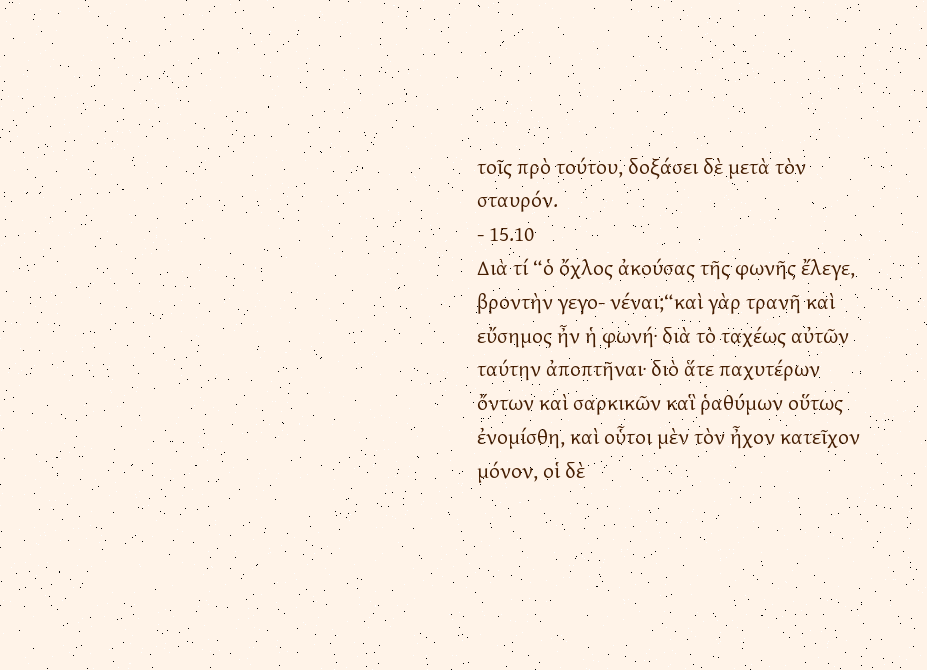τοῖς πρὸ τούτου, δοξάσει δὲ μετὰ τὸν σταυρόν.
- 15.10
Διὰ τί “ὁ ὄχλος ἀκούσας τῆς φωνῆς ἔλεγε, βροντὴν γεγο- νέναι;“καὶ γὰρ τρανῆ καὶ εὔσημος ἦν ἡ φωνή· διὰ τὸ ταχέως αὐτῶν ταύτην ἀποπτῆναι· διὸ ἅτε παχυτέρων ὄντων καὶ σαρκικῶν καἳ ῥαθύμων οὕτως ἐνομίσθη, καὶ οὗτοι μὲν τὸν ἦχον κατεῖχον μόνον, οἱ δὲ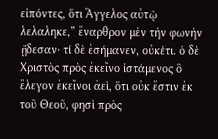εἰπόντες, ὅτι Ἄγγελος αὐτῷ λελαληκε,” ἔναρθρον μὲν τὴν φωνὴν ᾔδεσαν· τί δὲ ἐσήμανεν, οὐκέτι. ὁ δὲ Χριστὸς πρὸς ἐκεῖνο ἱστάμενος ὃ ἔλεγον ἐκεῖνοι ἀεὶ, ὅτι οὐκ ἔστιν ἐκ τοῦ Θεοῦ, φησὶ πρὸς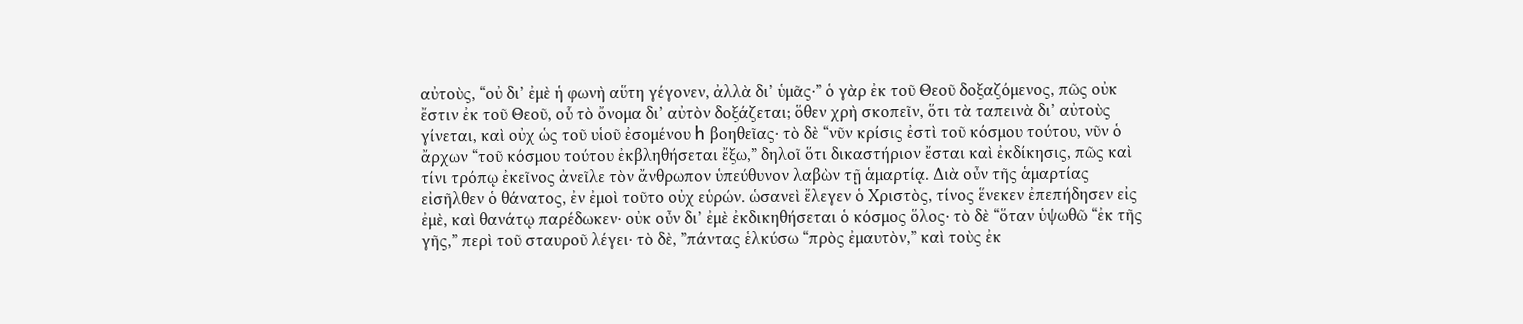αὐτοὺς, “οὐ δι’ ἐμὲ ἡ φωνὴ αὕτη γέγονεν, ἀλλὰ δι’ ὑμᾶς·” ὁ γὰρ ἐκ τοῦ Θεοῦ δοξαζόμενος, πῶς οὐκ ἔστιν ἐκ τοῦ Θεοῦ, οὗ τὸ ὄνομα δι’ αὐτὸν δοξάζεται; ὅθεν χρὴ σκοπεῖν, ὅτι τὰ ταπεινὰ δι’ αὐτοὺς γίνεται, καὶ οὐχ ὡς τοῦ υἱοῦ ἐσομένου h βοηθεῖας· τὸ δὲ “νῦν κρίσις ἐστὶ τοῦ κόσμου τούτου, νῦν ὁ ἄρχων “τοῦ κόσμου τούτου ἐκβληθήσεται ἔξω,” δηλοῖ ὅτι δικαστήριον ἔσται καὶ ἐκδίκησις, πῶς καὶ τίνι τρόπῳ ἐκεῖνος ἀνεῖλε τὸν ἄνθρωπον ὑπεύθυνον λαβὼν τῇ ἁμαρτίᾳ. Διὰ οὖν τῆς ἁμαρτίας εἰσῆλθεν ὁ θάνατος, ἐν ἐμοὶ τοῦτο οὐχ εὑρών. ὡσανεὶ ἔλεγεν ὁ Χριστὸς, τίνος ἕνεκεν ἐπεπήδησεν εἰς ἐμὲ, καὶ θανάτῳ παρέδωκεν· οὐκ οὖν δι’ ἐμὲ ἐκδικηθήσεται ὁ κόσμος ὅλος· τὸ δὲ “ὅταν ὑψωθῶ “ἐκ τῆς γῆς,” περὶ τοῦ σταυροῦ λέγει· τὸ δὲ, ”πάντας ἑλκύσω “πρὸς ἐμαυτὸν,” καὶ τοὺς ἐκ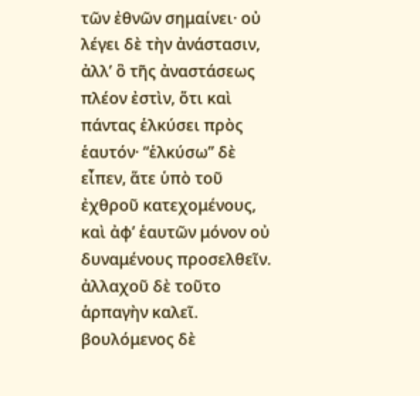τῶν ἐθνῶν σημαίνει· οὐ λέγει δὲ τὴν ἀνάστασιν, ἀλλ’ ὃ τῆς ἀναστάσεως πλέον ἐστὶν, ὅτι καὶ πάντας ἑλκύσει πρὸς ἑαυτόν· “ἑλκύσω” δὲ εἶπεν, ἅτε ὑπὸ τοῦ ἐχθροῦ κατεχομένους, καὶ ἀφ’ ἑαυτῶν μόνον οὐ δυναμένους προσελθεῖν. ἀλλαχοῦ δὲ τοῦτο ἁρπαγὴν καλεῖ. βουλόμενος δὲ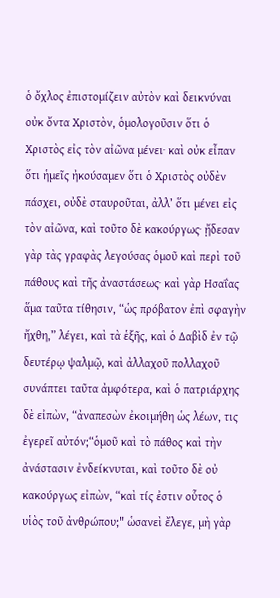ὁ ὄχλος ἐπιστομίζειν αὐτὸν καὶ δεικνύναι οὐκ ὄντα Χριστὸν, ὁμολογοῦσιν ὅτι ὁ Χριστὸς εἰς τὸν αἰῶνα μένει· καὶ οὐκ εἶπαν ὅτι ἡμεῖς ἠκούσαμεν ὅτι ὁ Χριστὸς οὐδὲν πάσχει, οὐδὲ σταυροῦται, ἀλλ’ ὅτι μένει εἰς τὸν αἰῶνα, καὶ τοῦτο δὲ κακούργως· ᾔδεσαν γὰρ τὰς γραφὰς λεγούσας ὁμοῦ καὶ περὶ τοῦ πάθους καὶ τῆς ἀναστάσεως· καὶ γὰρ Ησαΐας ἅμα ταῦτα τίθησιν, “ὡς πρόβατον ἐπὶ σφαγὴν ἤχθη,” λέγει, καὶ τὰ ἑξῆς, καὶ ὁ Δαβὶδ ἐν τῷ δευτέρῳ ψαλμῷ, καὶ ἀλλαχοῦ πολλαχοῦ συνάπτει ταῦτα ἀμφότερα, καὶ ὁ πατριάρχης δὲ εἰπὼν, “ἀναπεσὼν ἐκοιμήθη ὡς λέων, τις ἐγερεῖ αὐτόν;“ὁμοῦ καὶ τὸ πάθος καὶ τὴν ἀνάστασιν ἐνδείκνυται, καὶ τοῦτο δὲ οὐ κακούργως εἰπὼν, “καὶ τίς ἐστιν οὗτος ὁ υἱὸς τοῦ ἀνθρώπου;" ὡσανεὶ ἔλεγε, μὴ γὰρ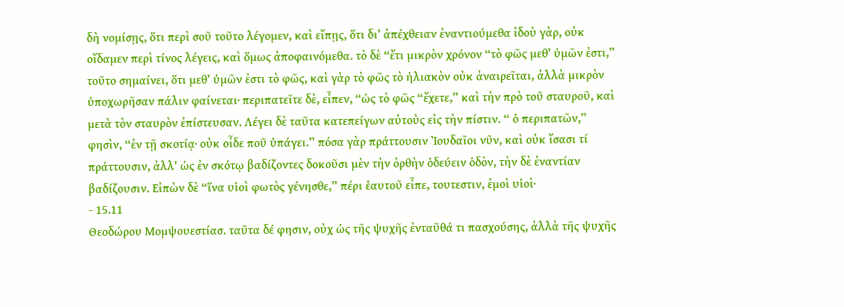δὴ νομίσῃς, ὅτι περὶ σοῦ τοῦτο λέγομεν, καὶ εἴπῃς, ὅτι δι’ ἀπέχθειαν ἐναντιούμεθα ἰδοὺ γὰρ, οὐκ οἴδαμεν περὶ τίνος λέγεις, καὶ ὅμως ἀποφαινόμεθα. τὸ δὲ “ἔτι μικρὸν χρόνον “τὸ φῶς μεθ’ ὑμῶν ἐστι,” τοῦτο σημαίνει, ὅτι μεθ’ ὑμῶν ἐστι τὸ φῶς, καὶ γὰρ τὸ φῶς τὸ ἡλιακὸν οὐκ ἀναιρεῖται, ἀλλὰ μικρὸν ὑποχωρῆσαν πάλιν φαίνεται· περιπατεῖτε δὲ, εἶπεν, “ὡς τὸ φῶς “ἔχετε,” καὶ τὴν πρὸ τοῦ σταυροῦ, καὶ μετὰ τὸν σταυρὸν ἐπίστευσαν. Λέγει δὲ ταῦτα κατεπείγων αὐτοὺς εἰς τὴν πίστιν. “ ὁ περιπατῶν,” φησὶν, “ἐν τῇ σκοτίᾳ· οὐκ οἶδε ποῦ ὑπάγει.” πόσα γὰρ πράττουσιν Ἰουδαῖοι νῦν, καὶ οὐκ ἴσασι τί πράττουσιν, ἀλλ’ ὡς ἐν σκότῳ βαδίζοντες δοκοῦσι μὲν τὴν ὀρθὴν ὁδεύειν ὁδὸν, τὴν δὲ ἐναντίαν βαδίζουσιν. Εἰπὼν δὲ “ἵνα υἱοὶ φωτὸς γένησθε,” πέρι ἑαυτοῦ εἶπε, τουτεστιν, ἐμοὶ υἱοὶ·
- 15.11
Θεοδώρου Μομψουεστίασ. ταῦτα δέ φησιν, οὐχ ὡς τῆς ψυχῆς ἐνταῦθά τι πασχούσης, ἀλλὰ τῆς ψυχῆς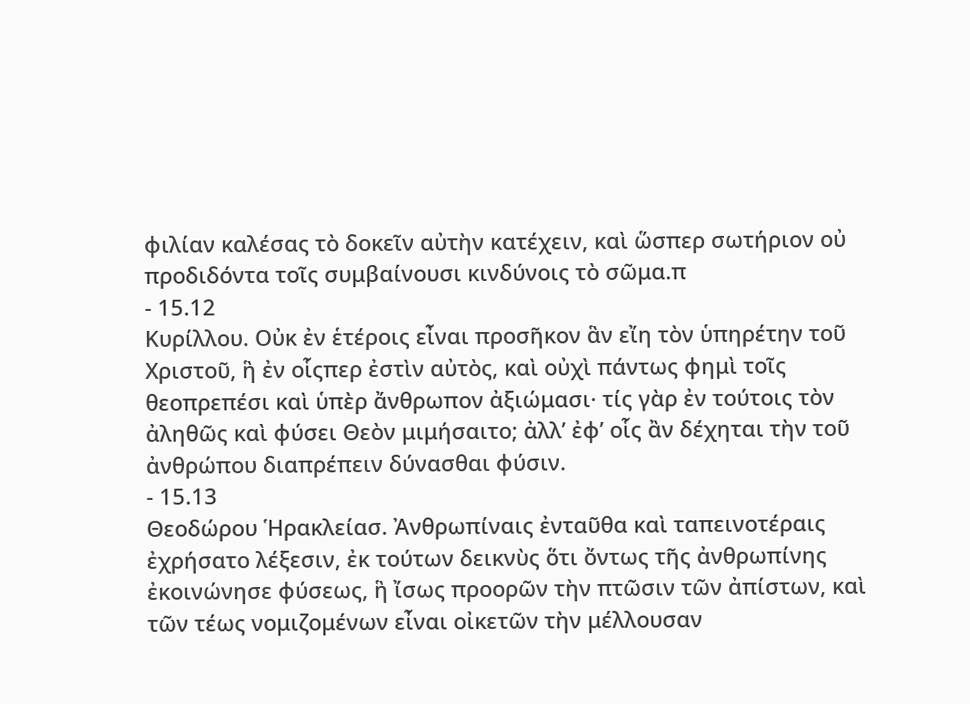φιλίαν καλέσας τὸ δοκεῖν αὐτὴν κατέχειν, καὶ ὥσπερ σωτήριον οὐ προδιδόντα τοῖς συμβαίνουσι κινδύνοις τὸ σῶμα.π
- 15.12
Κυρίλλου. Οὐκ ἐν ἑτέροις εἶναι προσῆκον ἃν εἴη τὸν ὑπηρέτην τοῦ Χριστοῦ, ἣ ἐν οἷςπερ ἐστὶν αὐτὸς, καὶ οὐχὶ πάντως φημὶ τοῖς θεοπρεπέσι καὶ ὑπὲρ ἄνθρωπον ἀξιώμασι· τίς γὰρ ἐν τούτοις τὸν ἀληθῶς καὶ φύσει Θεὸν μιμήσαιτο; ἀλλ’ ἐφ’ οἷς ἂν δέχηται τὴν τοῦ ἀνθρώπου διαπρέπειν δύνασθαι φύσιν.
- 15.13
Θεοδώρου Ἡρακλείασ. Ἀνθρωπίναις ἐνταῦθα καὶ ταπεινοτέραις ἐχρήσατο λέξεσιν, ἐκ τούτων δεικνὺς ὅτι ὄντως τῆς ἀνθρωπίνης ἐκοινώνησε φύσεως, ἣ ἴσως προορῶν τὴν πτῶσιν τῶν ἀπίστων, καὶ τῶν τέως νομιζομένων εἶναι οἰκετῶν τὴν μέλλουσαν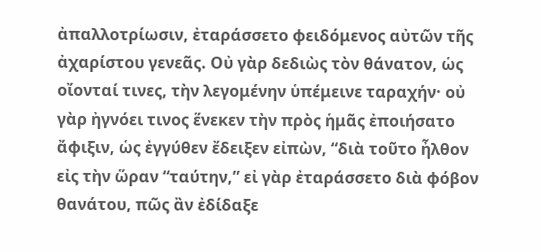ἀπαλλοτρίωσιν, ἐταράσσετο φειδόμενος αὐτῶν τῆς ἀχαρίστου γενεᾶς. Οὐ γὰρ δεδιὼς τὸν θάνατον, ὡς οἴονταί τινες, τὴν λεγομένην ὑπέμεινε ταραχήν· οὐ γὰρ ἠγνόει τινος ἕνεκεν τὴν πρὸς ἡμᾶς ἐποιήσατο ἄφιξιν, ὡς ἐγγύθεν ἔδειξεν εἰπὼν, “διὰ τοῦτο ἦλθον εἰς τὴν ὥραν “ταύτην,” εἰ γὰρ ἐταράσσετο διὰ φόβον θανάτου, πῶς ἂν ἐδίδαξε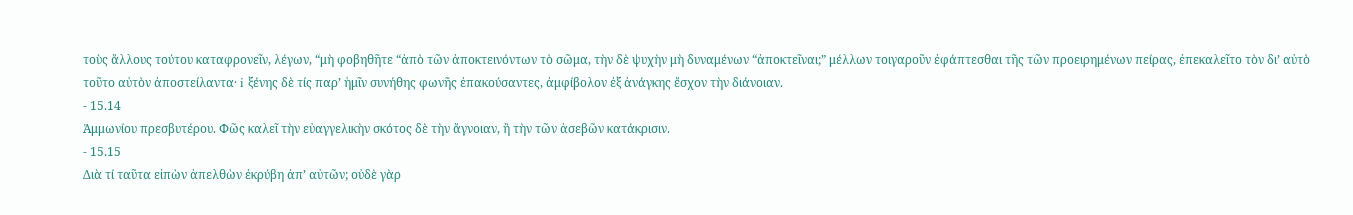τοὺς ἄλλους τούτου καταφρονεῖν, λέγων, “μὴ φοβηθῆτε “ἀπὸ τῶν ἀποκτεινόντων τὸ σῶμα, τὴν δὲ ψυχὴν μὴ δυναμένων “ἀποκτεῖναι;” μέλλων τοιγαροῦν ἐφάπτεσθαι τῆς τῶν προειρημένων πείρας, ἐπεκαλεῖτο τὸν δι’ αὐτὸ τοῦτο αὐτὸν ἀποστείλαντα· i ξένης δὲ τίς παρ’ ἡμῖν συνήθης φωνῆς ἐπακούσαντες, ἀμφίβολον ἐξ ἀνάγκης ἔσχον τὴν διάνοιαν.
- 15.14
Ἀμμωνίου πρεσβυτέρου. Φῶς καλεῖ τὴν εὐαγγελικὴν σκότος δὲ τὴν ἄγνοιαν, ἢ τὴν τῶν ἀσεβῶν κατάκρισιν.
- 15.15
Διὰ τί ταῦτα εἰπὼν ἀπελθὼν ἐκρύβη ἀπ’ αὐτῶν; οὐδὲ γὰρ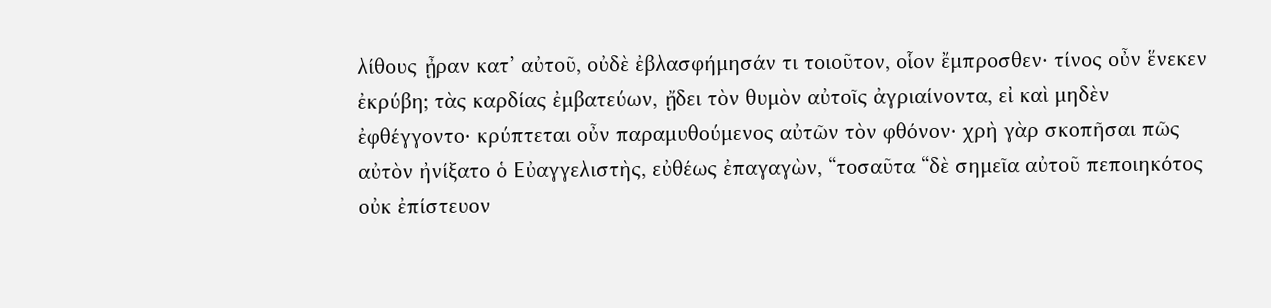λίθους ᾖραν κατ’ αὐτοῦ, οὐδὲ ἐβλασφήμησάν τι τοιοῦτον, οἷον ἔμπροσθεν· τίνος οὖν ἕνεκεν ἐκρύβη; τὰς καρδίας ἐμβατεύων, ᾔδει τὸν θυμὸν αὐτοῖς ἀγριαίνοντα, εἰ καὶ μηδὲν ἐφθέγγοντο· κρύπτεται οὖν παραμυθούμενος αὐτῶν τὸν φθόνον· χρὴ γὰρ σκοπῆσαι πῶς αὐτὸν ἠνίξατο ὁ Εὐαγγελιστὴς, εὐθέως ἐπαγαγὼν, “τοσαῦτα “δὲ σημεῖα αὐτοῦ πεποιηκότος οὐκ ἐπίστευον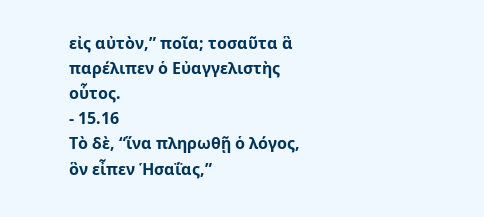εἰς αὐτὸν,” ποῖα; τοσαῦτα ἃ παρέλιπεν ὁ Εὐαγγελιστὴς οὗτος.
- 15.16
Τὸ δὲ, “ἵνα πληρωθῇ ὁ λόγος, ὃν εἶπεν Ἡσαΐας,”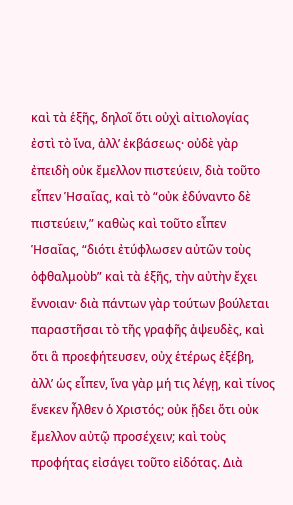καὶ τὰ ἑξῆς, δηλοῖ ὅτι οὐχὶ αἰτιολογίας ἐστὶ τὸ ἴνα, ἀλλ’ ἐκβάσεως· οὐδὲ γὰρ ἐπειδὴ οὐκ ἔμελλον πιστεύειν, διὰ τοῦτο εἶπεν Ἡσαΐας, καὶ τὸ “οὐκ ἐδύναντο δὲ πιστεύειν,” καθὼς καὶ τοῦτο εἶπεν Ἡσαΐας, “διότι ἐτύφλωσεν αὐτῶν τοὺς ὀφθαλμοὺb” καὶ τὰ ἑξῆς, τὴν αὐτὴν ἔχει ἔννοιαν· διὰ πάντων γὰρ τούτων βούλεται παραστῆσαι τὸ τῆς γραφῆς ἀψευδὲς, καὶ ὅτι ἃ προεφήτευσεν, οὐχ ἑτέρως ἐξέβη, ἀλλ’ ὡς εἶπεν, ἵνα γὰρ μή τις λέγῃ, καὶ τίνος ἕνεκεν ἦλθεν ὁ Χριστός; οὐκ ᾔδει ὅτι οὐκ ἔμελλον αὐτῷ προσέχειν; καὶ τοὺς προφήτας εἰσάγει τοῦτο εἰδότας. Διὰ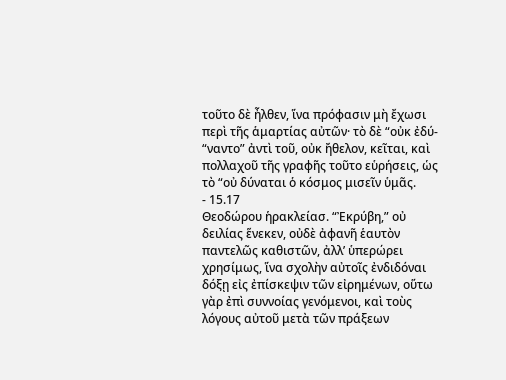τοῦτο δὲ ἦλθεν, ἵνα πρόφασιν μὴ ἔχωσι περὶ τῆς ἁμαρτίας αὐτῶν· τὸ δὲ “οὐκ ἐδύ- “ναντο” ἀντὶ τοῦ, οὐκ ἤθελον, κεῖται, καὶ πολλαχοῦ τῆς γραφῆς τοῦτο εὑρήσεις, ὡς τὸ “οὐ δύναται ὁ κόσμος μισεῖν ὑμᾶς.
- 15.17
Θεοδώρου ἡρακλείασ. “Ἐκρύβη,” οὐ δειλίας ἕνεκεν, οὐδὲ ἀφανῆ ἑαυτὸν παντελῶς καθιστῶν, ἀλλ’ ὑπερώρει χρησίμως, ἵνα σχολὴν αὐτοῖς ἐνδιδόναι δόξῃ εἰς ἐπίσκεψιν τῶν εἰρημένων, οὕτω γὰρ ἐπὶ συννοίας γενόμενοι, καὶ τοὺς λόγους αὐτοῦ μετὰ τῶν πράξεων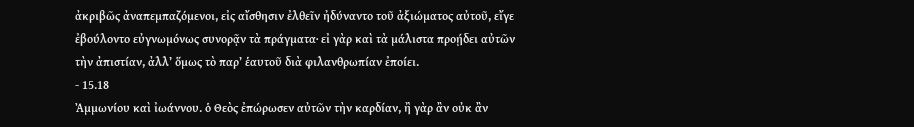ἀκριβῶς ἀναπεμπαζόμενοι, εἰς αἴσθησιν ἐλθεῖν ἠδύναντο τοῦ ἀξιώματος αὐτοῦ, εἴγε ἐβούλοντο εὐγνωμόνως συνορᾷν τὰ πράγματα· εἰ γὰρ καὶ τὰ μάλιστα προῄδει αὐτῶν τὴν ἀπιστίαν, ἀλλ’ ὅμως τὸ παρ’ ἑαυτοῦ διὰ φιλανθρωπίαν ἐποίει.
- 15.18
Ἀμμωνίου καὶ ἰωάννου. ὁ Θεὸς ἐπώρωσεν αὐτῶν τὴν καρδίαν, ἢ γὰρ ἂν οὐκ ἂν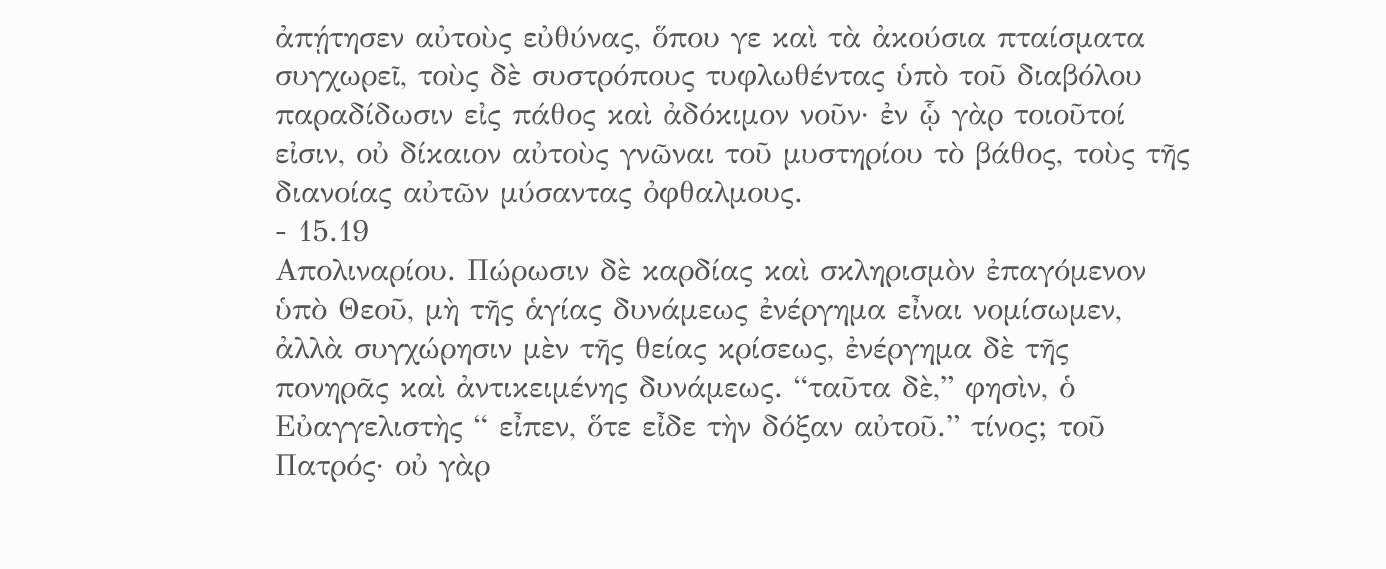ἀπῄτησεν αὐτοὺς εὐθύνας, ὅπου γε καὶ τὰ ἀκούσια πταίσματα συγχωρεῖ, τοὺς δὲ συστρόπους τυφλωθέντας ὑπὸ τοῦ διαβόλου παραδίδωσιν εἰς πάθος καὶ ἀδόκιμον νοῦν· ἐν ᾧ γὰρ τοιοῦτοί εἰσιν, οὐ δίκαιον αὐτοὺς γνῶναι τοῦ μυστηρίου τὸ βάθος, τοὺς τῆς διανοίας αὐτῶν μύσαντας ὀφθαλμους.
- 15.19
Απολιναρίου. Πώρωσιν δὲ καρδίας καὶ σκληρισμὸν ἐπαγόμενον ὑπὸ Θεοῦ, μὴ τῆς ἁγίας δυνάμεως ἐνέργημα εἶναι νομίσωμεν, ἀλλὰ συγχώρησιν μὲν τῆς θείας κρίσεως, ἐνέργημα δὲ τῆς πονηρᾶς καὶ ἀντικειμένης δυνάμεως. “ταῦτα δὲ,” φησὶν, ὁ Εὐαγγελιστὴς “ εἶπεν, ὅτε εἶδε τὴν δόξαν αὐτοῦ.” τίνος; τοῦ Πατρός· οὐ γὰρ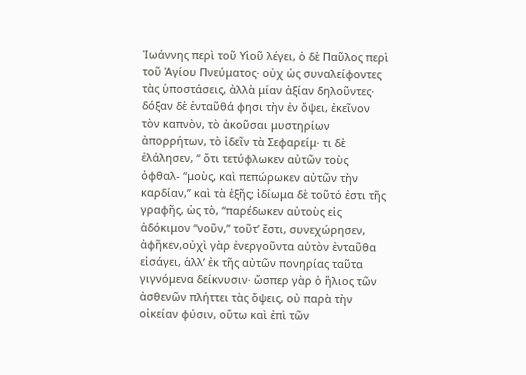Ἰωάννης περὶ τοῦ Υἱοῦ λέγει, ὁ δὲ Παῦλος περὶ τοῦ Ἁγίου Πνεύματος· οὐχ ὡς συναλείφοντες τὰς ὑποστάσεις, ἀλλὰ μίαν ἀξίαν δηλοῦντες· δόξαν δὲ ἐνταῦθά φησι τὴν ἐν ὄψει, ἐκεῖνον τὸν καπνὸν, τὸ ἀκοῦσαι μυστηρίων ἀπορρήτων, τὸ ἰδεῖν τὰ Σεφαρείμ· τι δὲ ἐλάλησεν, “ ὅτι τετύφλωκεν αὐτῶν τοὺς ὀφθαλ- “μοὺς, καὶ πεπώρωκεν αὐτῶν τὴν καρδίαν,” καὶ τὰ ἑξῆς; ἰδίωμα δὲ τοῦτό ἐστι τῆς γραφῆς, ὡς τὸ, “παρέδωκεν αὐτοὺς εἰς ἀδόκιμον “νοῦν,” τοῦτ’ ἔστι, συνεχώρησεν, ἀφῆκεν,οὐχὶ γὰρ ἐνεργοῦντα αὐτὸν ἐνταῦθα εἰσάγει, ἁλλ’ ἐκ τῆς αὐτῶν πονηρίας ταῦτα γιγνόμενα δείκνυσιν· ὥσπερ γὰρ ὁ ἥλιος τῶν ἀσθενῶν πλήττει τὰς ὄψεις, οὐ παρὰ τὴν οἰκείαν φύσιν, οὕτω καὶ ἐπὶ τῶν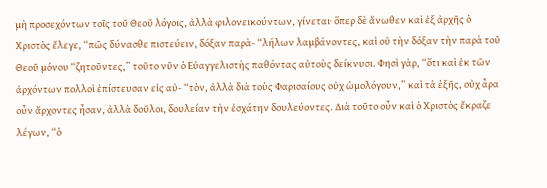μὴ προσεχόντων τοῖς τοῦ Θεοῦ λόγοις, ἀλλὰ φιλονεικούντων, γίνεται· ὅπερ δὲ ἄνωθεν καὶ ἐξ ἀρχῆς ὁ Χριστὸς ἔλεγε, “πῶς δύνασθε πιστεύειν, δόξαν παρὰ- “λήλων λαμβάνοντες, καὶ οὐ τὴν δόξαν τὴν παρὰ τοῦ Θεοῦ μόνου “ζητοῦντες,” τοῦτο νῦν ὁ Εὐαγγελιστὴς παθόντας αὐτοὺς δείκνυσι. Φησὶ γὰρ, “ὅτι καὶ ἐκ τῶν ἀρχόντων πολλοὶ ἐπίστευσαν εἰς αὐ- “τὸν, ἀλλὰ διὰ τοὺς Φαρισαίους οὐχ ὡμολόγουν,” καὶ τὰ ἑξῆς, οὐχ ἆρα οὖν ἄρχοντες ἦσαν, ἀλλὰ δοῦλοι, δουλείαν τὴν ἐσχάτην δουλεύοντες. Διὰ τοῦτο οὖν καὶ ὁ Χριστὸς ἔκραζε λέγων, “ὁ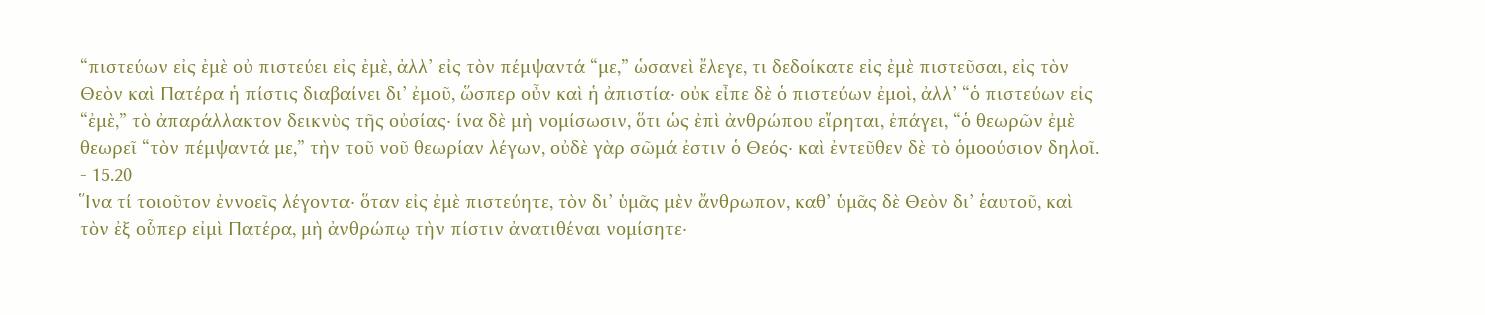“πιστεύων εἰς ἐμὲ οὐ πιστεύει εἰς ἐμὲ, ἀλλ’ εἰς τὸν πέμψαντά “με,” ὡσανεὶ ἔλεγε, τι δεδοίκατε εἰς ἐμὲ πιστεῦσαι, εἰς τὸν Θεὸν καὶ Πατέρα ἡ πίστις διαβαίνει δι’ ἐμοῦ, ὥσπερ οὖν καὶ ἡ ἀπιστία· οὐκ εἶπε δὲ ὁ πιστεύων ἐμοὶ, ἀλλ’ “ὁ πιστεύων εἰς “ἐμὲ,” τὸ ἀπαράλλακτον δεικνὺς τῆς οὐσίας· ίνα δὲ μὴ νομίσωσιν, ὅτι ὡς ἐπὶ ἀνθρώπου εἴρηται, ἐπάγει, “ὁ θεωρῶν ἐμὲ θεωρεῖ “τὸν πέμψαντά με,” τὴν τοῦ νοῦ θεωρίαν λέγων, οὐδὲ γὰρ σῶμά ἐστιν ὁ Θεός· καὶ ἐντεῦθεν δὲ τὸ ὁμοούσιον δηλοῖ.
- 15.20
Ἵνα τί τοιοῦτον ἐννοεῖς λέγοντα· ὅταν εἰς ἐμὲ πιστεύητε, τὸν δι’ ὑμᾶς μὲν ἄνθρωπον, καθ’ ὑμᾶς δὲ Θεὸν δι’ ἑαυτοῦ, καὶ τὸν ἐξ οὗπερ εἰμὶ Πατέρα, μὴ ἀνθρώπῳ τὴν πίστιν ἀνατιθέναι νομίσητε·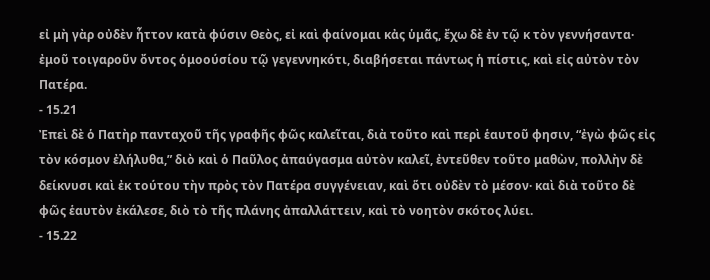εἰ μὴ γὰρ οὐδὲν ἧττον κατὰ φύσιν Θεὸς, εἰ καὶ φαίνομαι κἀς ὑμᾶς, ἔχω δὲ ἐν τῷ κ τὸν γεννήσαντα· ἐμοῦ τοιγαροῦν ὄντος ὁμοούσίου τῷ γεγεννηκότι, διαβήσεται πάντως ἡ πίστις, καὶ εἰς αὐτὸν τὸν Πατέρα.
- 15.21
Ἐπεὶ δὲ ὁ Πατὴρ πανταχοῦ τῆς γραφῆς φῶς καλεῖται, διὰ τοῦτο καὶ περὶ ἑαυτοῦ φησιν, “ἐγὼ φῶς εἰς τὸν κόσμον ἐλήλυθα,” διὸ καὶ ὁ Παῦλος ἀπαύγασμα αὐτὸν καλεῖ, ἐντεῦθεν τοῦτο μαθὼν, πολλὴν δὲ δείκνυσι καὶ ἐκ τούτου τὴν πρὸς τὸν Πατέρα συγγένειαν, καὶ ὅτι οὐδὲν τὸ μέσον· καὶ διὰ τοῦτο δὲ φῶς ἑαυτὸν ἐκάλεσε, διὸ τὸ τῆς πλάνης ἀπαλλάττειν, καὶ τὸ νοητὸν σκότος λύει.
- 15.22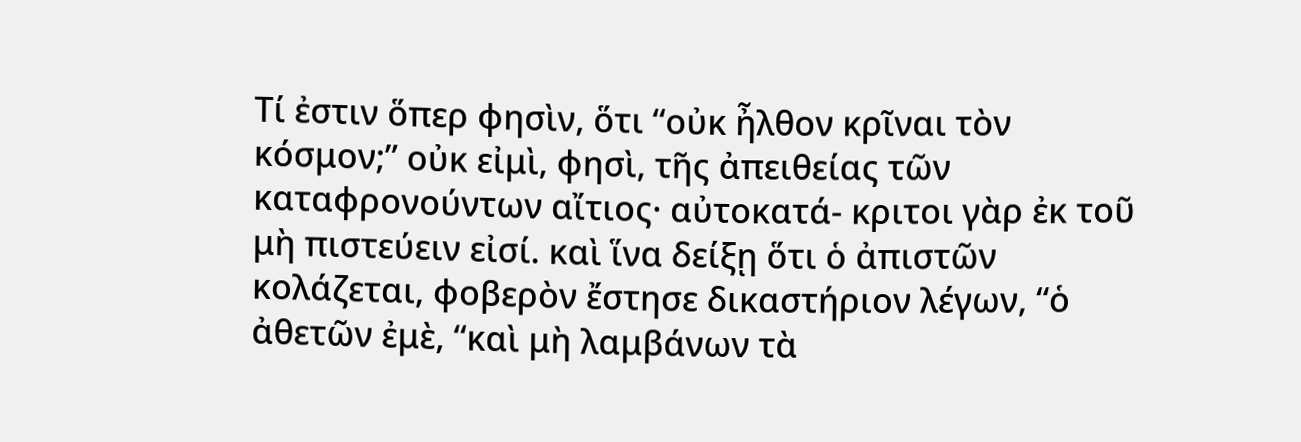Τί ἐστιν ὅπερ φησὶν, ὅτι “οὐκ ἦλθον κρῖναι τὸν κόσμον;” οὐκ εἰμὶ, φησὶ, τῆς ἀπειθείας τῶν καταφρονούντων αἴτιος· αὐτοκατά- κριτοι γὰρ ἐκ τοῦ μὴ πιστεύειν εἰσί. καὶ ἵνα δείξῃ ὅτι ὁ ἀπιστῶν κολάζεται, φοβερὸν ἔστησε δικαστήριον λέγων, “ὁ ἀθετῶν ἐμὲ, “καὶ μὴ λαμβάνων τὰ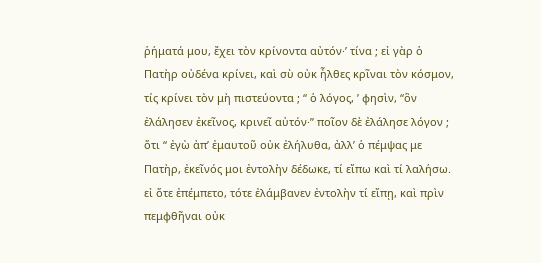ῥήματά μου, ἔχει τὸν κρίνοντα αὐτόν·’ τίνα ; εἰ γὰρ ὁ Πατὴρ οὐδένα κρίνει, καὶ σὺ οὐκ ἦλθες κρῖναι τὸν κόσμον, τίς κρίνει τὸν μὴ πιστεύοντα ; “ ὁ λόγος, ’ φησὶν, “ὃν ἐλάλησεν ἐκεῖνος, κρινεῖ αὐτόν·” ποῖον δὲ ἐλάλησε λόγον ; ὅτι “ ἐγὼ ἀπ’ ἐμαυτοῦ οὐκ ἐλήλυθα, ἀλλ’ ὁ πέμψας με Πατὴρ, ἐκεῖνός μοι ἐντολὴν δέδωκε, τί εἴπω καὶ τί λαλήσω. εἰ ὅτε ἐπέμπετο, τότε ἐλάμβανεν ἐντολὴν τί εἴπῃ, καὶ πρὶν πεμφθῆναι οὐκ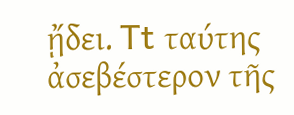ᾔδει. Tt ταύτης ἀσεβέστερον τῆς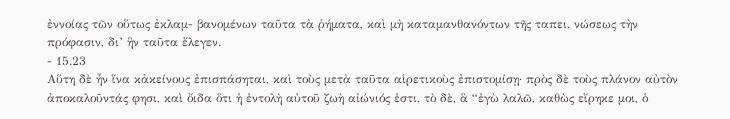ἐννοίας τῶν οὕτως ἐκλαμ- βανομένων ταῦτα τὰ ῥήματα, καὶ μὴ καταμανθανόντων τῆς ταπει. νώσεως τὴν πρόφασιν, δι’ ἣν ταῦτα ἔλεγεν.
- 15.23
Αὕτη δὲ ἦν ἵνα κἀκείνους ἐπισπάσηται, καὶ τοὺς μετὰ ταῦτα αἱρετικοὺς ἐπιστομίσῃ· πρὸς δὲ τοὺς πλάνον αὐτὸν ἀποκαλοῦντάς φησι, καὶ ὄιδα ὅτι ἡ ἐντολὴ αὐτοῦ ζωὴ αἰώνιός ἐστι, τὸ δὲ, ἃ “ἐγὼ λαλῶ, καθὼς εἴρηκε μοι, ὁ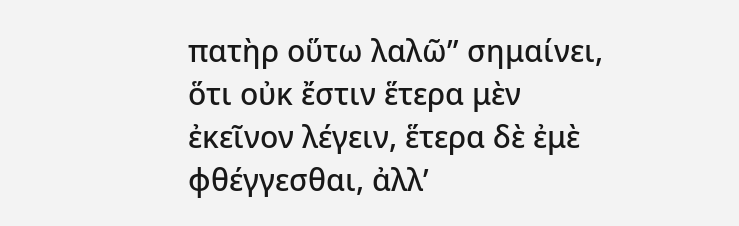πατὴρ οὕτω λαλῶ” σημαίνει, ὅτι οὐκ ἔστιν ἕτερα μὲν ἐκεῖνον λέγειν, ἕτερα δὲ ἐμὲ φθέγγεσθαι, ἀλλ’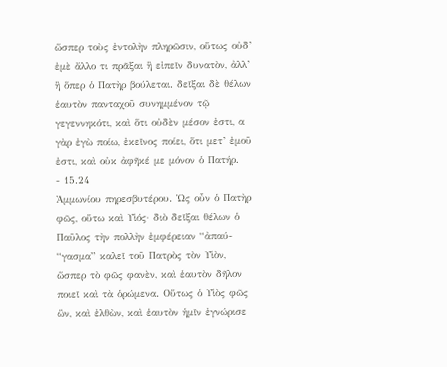ὥσπερ τοὺς ἐντολὴν πληρῶσιν, οὕτως οὐδ’ ἐμὲ ἄλλο τι πρᾶξαι ἢ εἰπεῖν δυνατὸν, ἀλλ’ ἢ ὅπερ ὁ Πατὴρ βούλεται. δεῖξαι δὲ θέλων ἑαυτὸν πανταχοῦ συνημμένον τῷ γεγεννηκότι, καὶ ὅτι οὐδὲν μέσον ἐστι, α γὰρ ἐγὼ ποίω, ἐκεῖνος ποίει, ὅτι μετ’ ἐμοῦ ἐστι, καὶ οὐκ ἀφῆκέ με μόνον ὁ Πατήρ.
- 15.24
Ἀμμωνίου πηρεσβυτέρου. Ὡς οὖν ὁ Πατὴρ φῶς, οὕτω καὶ Υἱός· διὸ δεῖξαι θέλων ὁ Παῦλος τὴν πολλὴν ἐμφέρειαν “ἀπαύ- “γασμα” καλεῖ τοῦ Πατρὸς τὸν Υἱὸν, ὥσπερ τὸ φῶς φανὲν, καὶ ἑαυτὸν δῆλον ποιεῖ καὶ τὰ ὁρώμενα. Οὕτως ὁ Υἱὸς φῶς ὣν, καὶ ἐλθὼν, καὶ ἑαυτὸν ἡμῖν ἐγνώρισε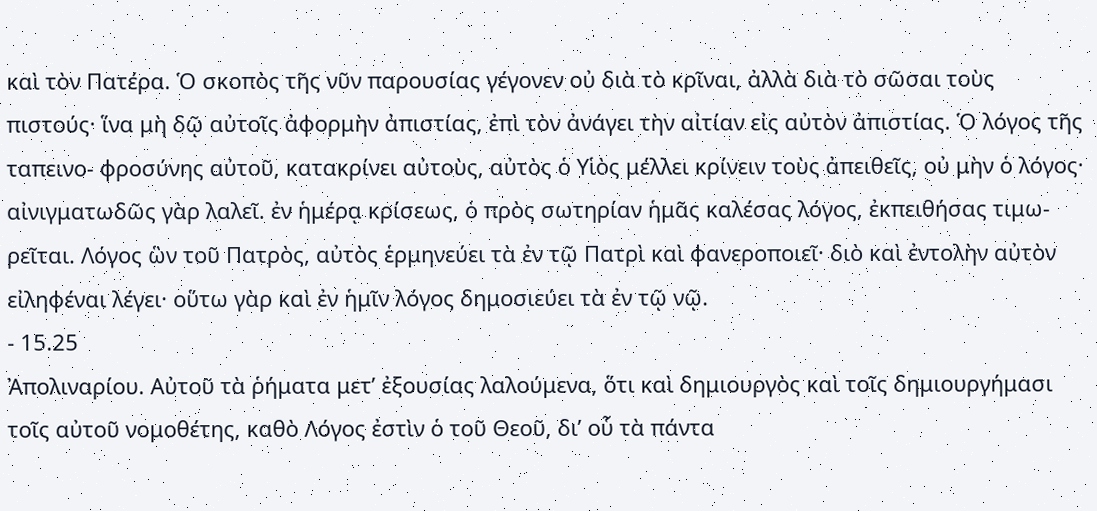καὶ τὸν Πατέρα. Ὁ σκοπὸς τῆς νῦν παρουσίας γέγονεν οὐ διὰ τὸ κρῖναι, ἀλλὰ διὰ τὸ σῶσαι τοὺς πιστούς· ἵνα μὴ δῷ αὐτοῖς ἀφορμὴν ἀπιστίας, ἐπὶ τὸν ἀνάγει τὴν αἰτίαν εἰς αὐτὸν ἀπιστίας. Ὁ λόγος τῆς ταπεινο- φροσύνης αὐτοῦ, κατακρίνει αὐτοὺς, αὐτὸς ὁ Υἱὸς μέλλει κρίνειν τοὺς ἀπειθεῖς, οὐ μὴν ὁ λόγος· αἰνιγματωδῶς γὰρ λαλεῖ. ἐν ἡμέρᾳ κρίσεως, ὁ πρὸς σωτηρίαν ἡμᾶς καλέσας λόγος, ἐκπειθήσας τιμω- ρεῖται. Λόγος ὣν τοῦ Πατρὸς, αὐτὸς ἑρμηνεύει τὰ ἐν τῷ Πατρὶ καὶ φανεροποιεῖ· διὸ καὶ ἐντολὴν αὐτὸν εἰληφέναι λέγει· οὕτω γὰρ καὶ ἐν ἡμῖν λόγος δημοσιεύει τὰ ἐν τῷ νῷ.
- 15.25
Ἀπολιναρίου. Αὐτοῦ τὰ ῥήματα μετ’ ἐξουσίας λαλούμενα, ὅτι καὶ δημιουργὸς καὶ τοῖς δημιουργήμασι τοῖς αὐτοῦ νομοθέτης, καθὸ Λόγος ἐστὶν ὁ τοῦ Θεοῦ, δι’ οὗ τὰ πάντα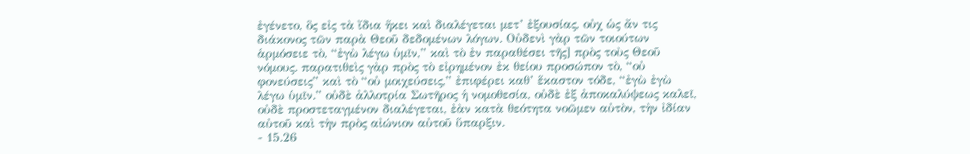ἐγένετο, ὃς εἰς τὰ ἴδια ἥκει καὶ διαλέγεται μετ’ ἐξουσίας, οὐχ ὡς ἄν τις διάκονος τῶν παρὰ Θεοῦ δεδομένων λόγων. Οὐδενὶ γὰρ τῶν τοιούτων ἁρμόσειε τὸ, “ἐγὼ λέγω ὑμῖν,” καὶ τὸ ἐν παραθέσει τῆς] πρὸς τοὺς Θεοῦ νόμους. παρατιθεὶς γὰρ πρὸς τὸ εἰρημένον ἐκ θείου προσώπον τὸ, “οὐ φονεύσεις” καὶ τὸ “οὐ μοιχεύσεις,” ἐπιφέρει καθ’ ἕκαστον τόδε, “ἐγὼ ἐγὼ λέγω ὑμῖν.” οὐδὲ ἀλλοτρία Σωτῆρος ἡ νομοθεσία, οὐδὲ ἐξ ἀποκαλύψεως καλεῖ, οὐδὲ προστεταγμένον διαλέγεται, ἐὰν κατὰ θεότητα νοῶμεν αὐτὸν, τὴν ἰδίαν αὐτοῦ καὶ τὴν πρὸς αἰώνιον αὐτοῦ ὕπαρξιν.
- 15.26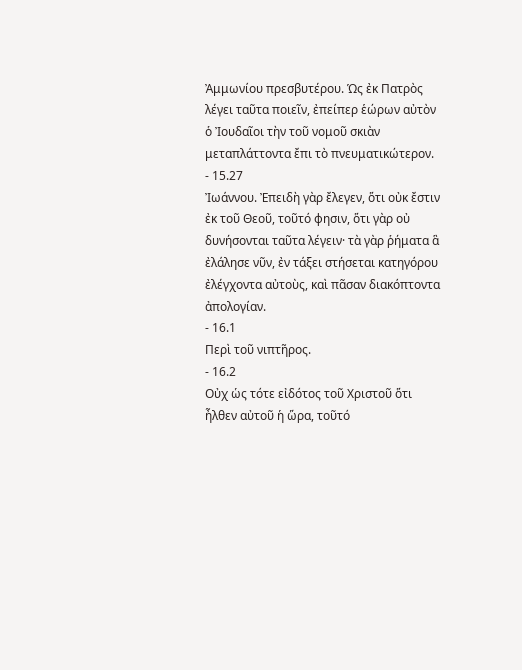Ἀμμωνίου πρεσβυτέρου. Ὡς ἐκ Πατρὸς λέγει ταῦτα ποιεῖν, ἐπείπερ ἑώρων αὐτὸν ὁ Ἰουδαῖοι τὴν τοῦ νομοῦ σκιὰν μεταπλάττοντα ἔπι τὸ πνευματικώτερον.
- 15.27
Ἰωάννου. Ἐπειδὴ γὰρ ἔλεγεν, ὅτι οὐκ ἔστιν ἐκ τοῦ Θεοῦ, τοῦτό φησιν, ὅτι γὰρ οὐ δυνήσονται ταῦτα λέγειν· τὰ γὰρ ῥήματα ἃ ἐλάλησε νῦν, ἐν τάξει στήσεται κατηγόρου ἐλέγχοντα αὐτοὺς, καὶ πᾶσαν διακόπτοντα ἀπολογίαν.
- 16.1
Περὶ τοῦ νιπτῆρος.
- 16.2
Οὐχ ὡς τότε εἰδότος τοῦ Χριστοῦ ὅτι ἦλθεν αὐτοῦ ἡ ὥρα, τοῦτό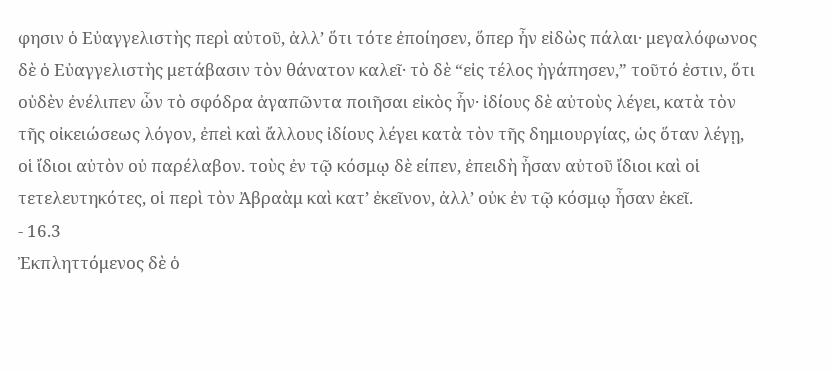φησιν ὁ Εὐαγγελιστὴς περὶ αὐτοῦ, ἀλλ’ ὅτι τότε ἐποίησεν, ὅπερ ἦν εἰδὼς πάλαι· μεγαλόφωνος δὲ ὁ Εὐαγγελιστὴς μετάβασιν τὸν θάνατον καλεῖ· τὸ δὲ “εἰς τέλος ἠγάπησεν,” τοῦτό ἐστιν, ὅτι οὐδὲν ἐνέλιπεν ὧν τὸ σφόδρα ἀγαπῶντα ποιῆσαι εἰκὸς ἦν· ἰδίους δὲ αὐτοὺς λέγει, κατὰ τὸν τῆς οἰκειώσεως λόγον, ἐπεὶ καὶ ἄλλους ἰδίους λέγει κατὰ τὸν τῆς δημιουργίας, ὡς ὅταν λέγῃ, οἱ ἴδιοι αὐτὸν οὐ παρέλαβον. τοὺς ἐν τῷ κόσμῳ δὲ είπεν, ἐπειδὴ ἦσαν αὐτοῦ ἴδιοι καὶ οἱ τετελευτηκότες, οἱ περὶ τὸν Ἀβραὰμ καὶ κατ’ ἐκεῖνον, ἀλλ’ οὐκ ἐν τῷ κόσμῳ ἦσαν ἐκεῖ.
- 16.3
Ἐκπληττόμενος δὲ ὁ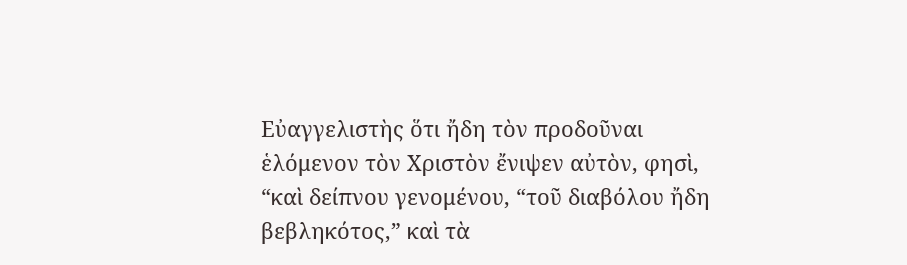Εὐαγγελιστὴς ὅτι ἤδη τὸν προδοῦναι ἑλόμενον τὸν Χριστὸν ἔνιψεν αὐτὸν, φησὶ, “καὶ δείπνου γενομένου, “τοῦ διαβόλου ἤδη βεβληκότος,” καὶ τὰ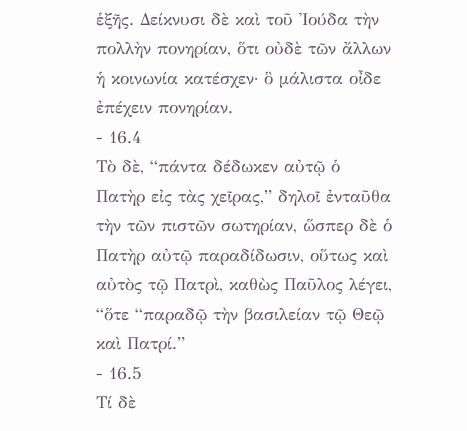ἑξῆς. Δείκνυσι δὲ καὶ τοῦ Ἰούδα τὴν πολλὴν πονηρίαν, ὅτι οὐδὲ τῶν ἄλλων ἡ κοινωνία κατέσχεν· ὃ μάλιστα οἶδε ἐπέχειν πονηρίαν.
- 16.4
Τὸ δὲ, “πάντα δέδωκεν αὐτῷ ὁ Πατὴρ εἰς τὰς χεῖρας,” δηλοῖ ἐνταῦθα τὴν τῶν πιστῶν σωτηρίαν, ὥσπερ δὲ ὁ Πατὴρ αὐτῷ παραδίδωσιν, οὕτως καὶ αὐτὸς τῷ Πατρὶ, καθὼς Παῦλος λέγει, “ὅτε “παραδῷ τὴν βασιλείαν τῷ Θεῷ καὶ Πατρί.”
- 16.5
Τί δὲ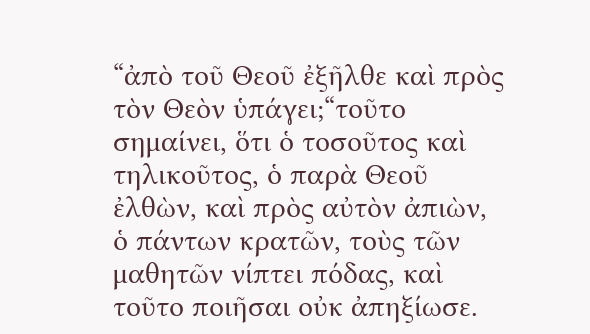“ἀπὸ τοῦ Θεοῦ ἐξῆλθε καὶ πρὸς τὸν Θεὸν ὑπάγει;“τοῦτο σημαίνει, ὅτι ὁ τοσοῦτος καὶ τηλικοῦτος, ὁ παρὰ Θεοῦ ἐλθὼν, καὶ πρὸς αὐτὸν ἀπιὼν, ὁ πάντων κρατῶν, τοὺς τῶν μαθητῶν νίπτει πόδας, καὶ τοῦτο ποιῆσαι οὐκ ἀπηξίωσε.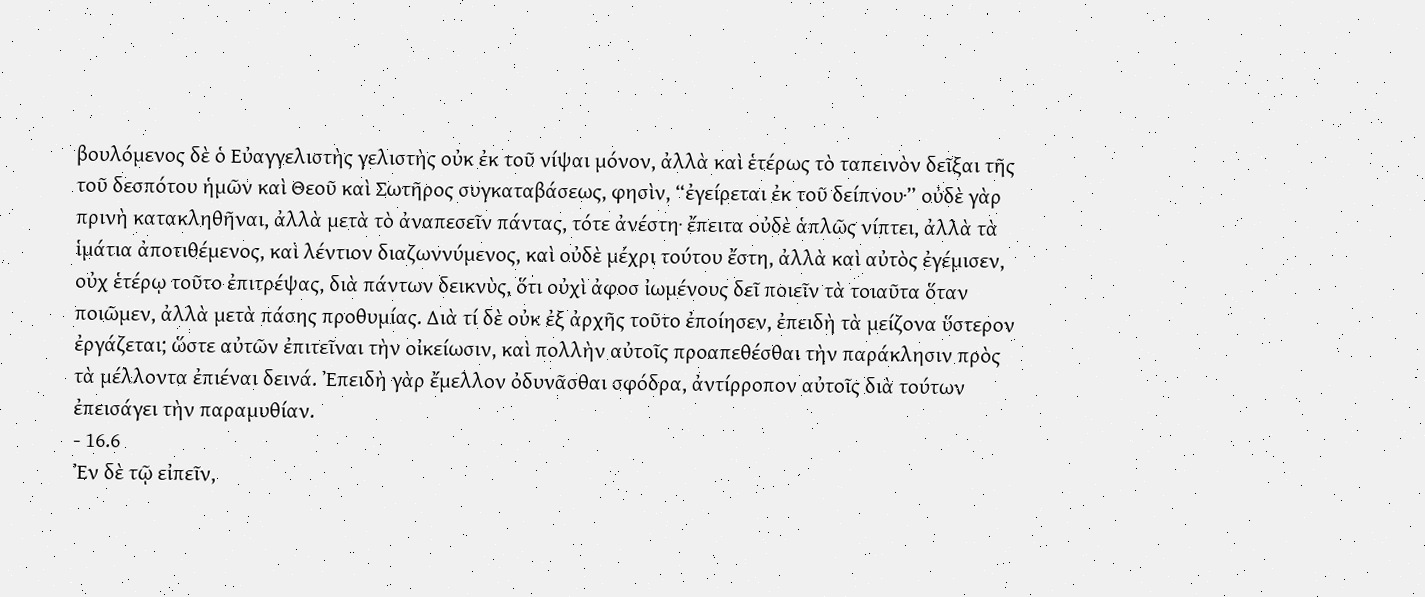βουλόμενος δὲ ὁ Εὐαγγελιστὴς γελιστὴς οὐκ ἐκ τοῦ νίψαι μόνον, ἀλλὰ καὶ ἑτέρως τὸ ταπεινὸν δεῖξαι τῆς τοῦ δεσπότου ἡμῶν καὶ Θεοῦ καὶ Σωτῆρος συγκαταβάσεως, φησὶν, “ἐγείρεται ἐκ τοῦ δείπνου·” οὐδὲ γὰρ πρινὴ κατακληθῆναι, ἀλλὰ μετὰ τὸ ἀναπεσεῖν πάντας, τότε ἀνέστη· ἔπειτα οὐδὲ ἁπλῶς νίπτει, ἀλλὰ τὰ ἱμάτια ἀποτιθέμενος, καὶ λέντιον διαζωννύμενος, καὶ οὐδὲ μέχρι τούτου ἔστη, ἀλλὰ καὶ αὐτὸς ἐγέμισεν, οὐχ ἑτέρῳ τοῦτο ἐπιτρέψας, διὰ πάντων δεικνὺς, ὅτι οὐχὶ ἀφοσ ἰωμένους δεῖ ποιεῖν τὰ τοιαῦτα ὅταν ποιῶμεν, ἀλλὰ μετὰ πάσης προθυμίας. Διὰ τί δὲ οὐκ ἐξ ἀρχῆς τοῦτο ἐποίησεν, ἐπειδὴ τὰ μείζονα ὕστερον ἐργάζεται; ὥστε αὐτῶν ἐπιτεῖναι τὴν οἰκείωσιν, καὶ πολλὴν αὐτοῖς προαπεθέσθαι τὴν παράκλησιν πρὸς τὰ μέλλοντα ἐπιέναι δεινά. Ἐπειδὴ γὰρ ἔμελλον ὀδυνᾶσθαι σφόδρα, ἀντίρροπον αὐτοῖς διὰ τούτων ἐπεισάγει τὴν παραμυθίαν.
- 16.6
Ἐν δὲ τῷ εἰπεῖν,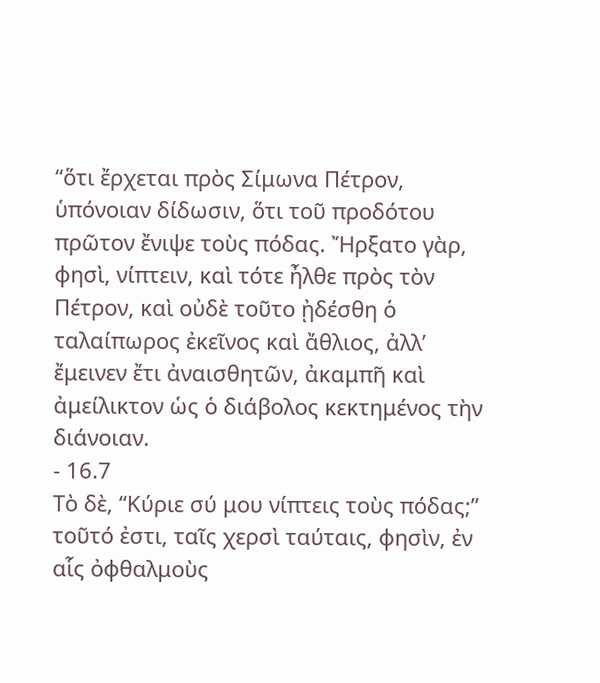“ὅτι ἔρχεται πρὸς Σίμωνα Πέτρον, ὑπόνοιαν δίδωσιν, ὅτι τοῦ προδότου πρῶτον ἔνιψε τοὺς πόδας. Ἤρξατο γὰρ, φησὶ, νίπτειν, καὶ τότε ἦλθε πρὸς τὸν Πέτρον, καὶ οὐδὲ τοῦτο ᾐδέσθη ὁ ταλαίπωρος ἐκεῖνος καὶ ἄθλιος, ἀλλ’ ἔμεινεν ἔτι ἀναισθητῶν, ἀκαμπῆ καὶ ἀμείλικτον ὡς ὁ διάβολος κεκτημένος τὴν διάνοιαν.
- 16.7
Τὸ δὲ, “Κύριε σύ μου νίπτεις τοὺς πόδας;” τοῦτό ἐστι, ταῖς χερσὶ ταύταις, φησὶν, ἐν αἷς ὀφθαλμοὺς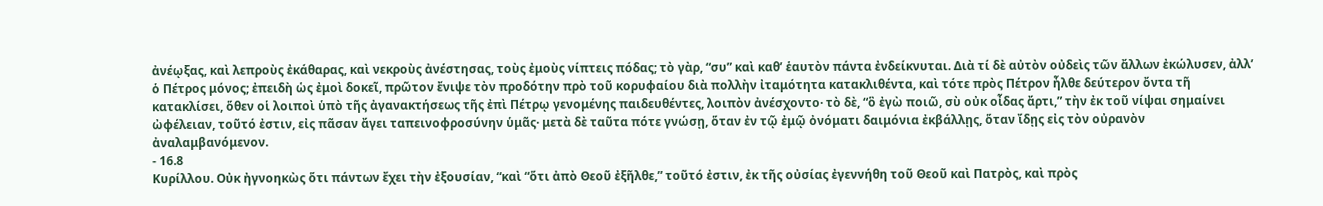ἀνέῳξας, καὶ λεπροὺς ἐκάθαρας, καὶ νεκροὺς ἀνέστησας, τοὺς ἐμοὺς νίπτεις πόδας; τὸ γὰρ, “συ” καὶ καθ’ ἑαυτὸν πάντα ἐνδείκνυται. Διὰ τί δὲ αὐτὸν οὐδεὶς τῶν ἄλλων ἐκώλυσεν, ἀλλ’ ὁ Πέτρος μόνος; ἐπειδὴ ὡς ἐμοὶ δοκεῖ, πρῶτον ἔνιψε τὸν προδότην πρὸ τοῦ κορυφαίου διὰ πολλὴν ἰταμότητα κατακλιθέντα, καὶ τότε πρὸς Πέτρον ἦλθε δεύτερον ὄντα τῆ κατακλίσει, ὅθεν οἱ λοιποὶ ὑπὸ τῆς ἀγανακτήσεως τῆς ἐπὶ Πέτρῳ γενομένης παιδευθέντες, λοιπὸν ἀνέσχοντο· τὸ δὲ, “ὃ ἐγὼ ποιῶ, σὺ οὐκ οἶδας ἄρτι,” τὴν ἐκ τοῦ νίψαι σημαίνει ὠφέλειαν, τοῦτό ἐστιν, εἰς πᾶσαν ἄγει ταπεινοφροσύνην ὑμᾶς· μετὰ δὲ ταῦτα πότε γνώσῃ, ὅταν ἐν τῷ ἐμῷ ὀνόματι δαιμόνια ἐκβάλλῃς, ὅταν ἴδῃς εἰς τὸν οὐρανὸν ἀναλαμβανόμενον.
- 16.8
Κυρίλλου. Οὐκ ἠγνοηκὼς ὅτι πάντων ἔχει τὴν ἐξουσίαν, “καὶ “ὅτι ἀπὸ Θεοῦ ἐξῆλθε,” τοῦτό ἐστιν, ἐκ τῆς οὐσίας ἐγεννήθη τοῦ Θεοῦ καὶ Πατρὸς, καὶ πρὸς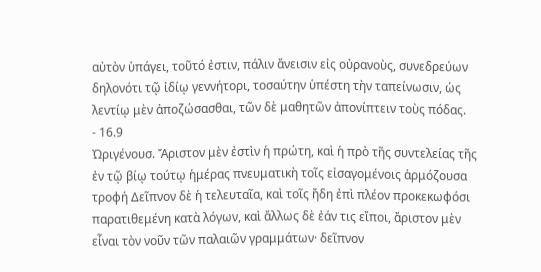αὐτὸν ὑπάγει, τοῦτό ἐστιν, πάλιν ἄνεισιν εἰς οὐρανοὺς, συνεδρεύων δηλονότι τῷ ἰδίῳ γεννήτορι, τοσαύτην ὑπέστη τὴν ταπείνωσιν, ὡς λεντίῳ μὲν ἀποζώσασθαι, τῶν δὲ μαθητῶν ἀπονίπτειν τοὺς πόδας.
- 16.9
Ὠριγένουσ. Ἄριστον μὲν ἐστὶν ἡ πρώτη, καὶ ἡ πρὸ τῆς συντελείας τῆς ἐν τῷ βίῳ τούτῳ ἡμέρας πνευματικὴ τοῖς εἰσαγομένοις ἁρμόζουσα τροφή Δεῖπνον δὲ ἡ τελευταῖα, καὶ τοῖς ἤδη ἐπὶ πλέον προκεκωφόσι παρατιθεμένη κατὰ λόγων, καὶ ἄλλως δὲ ἐάν τις εἴποι, ἄριστον μὲν εἶναι τὸν νοῦν τῶν παλαιῶν γραμμάτων· δεῖπνον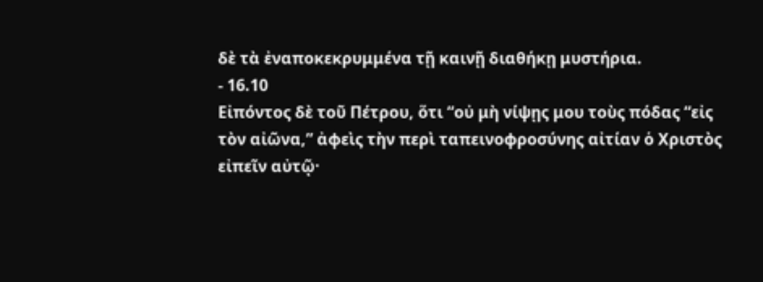δὲ τὰ ἐναποκεκρυμμένα τῇ καινῇ διαθήκῃ μυστήρια.
- 16.10
Εἰπόντος δὲ τοῦ Πέτρου, ὅτι “οὐ μὴ νίψῃς μου τοὺς πόδας “εἰς τὸν αἰῶνα,” ἀφεὶς τὴν περὶ ταπεινοφροσύνης αἰτίαν ὁ Χριστὸς εἰπεῖν αὐτῷ·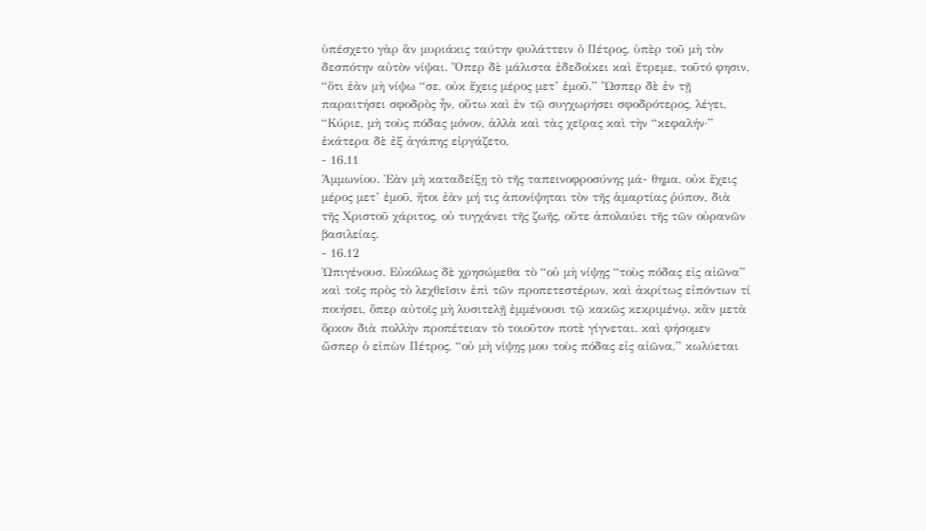ὑπέσχετο γὰρ ἃν μυριάκις ταύτην φυλάττειν ὁ Πέτρος, ὑπὲρ τοῦ μὴ τὸν δεσπότην αὐτὸν νίψαι. Ὅπερ δὲ μάλιστα ἐδεδοίκει καὶ ἔτρεμε, τοῦτό φησιν, “ὅτι ἐὰν μὴ νίψω “σε, οὐκ ἔχεις μέρος μετ’ ἐμοῦ.” Ὥσπερ δὲ ἐν τῇ παραιτήσει σφοδρὸς ἦν, οὕτω καὶ ἐν τῷ συγχωρήσει σφοδρότερος, λέγει, “Κύριε, μὴ τοὺς πόδας μόνον, ἀλλὰ καὶ τὰς χεῖρας καὶ τὴν “κεφαλήν·” ἑκάτερα δὲ ἐξ ἀγάπης εἰργάζετο.
- 16.11
Ἀμμωνίου. Ἐὰν μὴ καταδείξῃ τὸ τῆς ταπεινοφροσύνης μά- θημα, οὐκ ἔχεις μέρος μετ’ ἐμοῦ, ἤτοι ἐὰν μή τις ἀπονίψηται τὸν τῆς ἁμαρτίας ῥύπον, διὰ τῆς Χριστοῦ χάριτος, οὐ τυγχάνει τῆς ζωῆς, οὔτε ἀπολαύει τῆς τῶν οὐρανῶν βασιλείας.
- 16.12
Ὠπιγένουσ. Εὐκόλως δὲ χρησώμεθα τὸ “οὐ μὴ νίψῃς “τοὺς πόδας εἰς αἰῶνα” καὶ τοῖς πρὸς τὸ λεχθεῖσιν ἐπὶ τῶν προπετεστέρων, καὶ ἀκρίτως εἰπόντων τί ποιήσει, ὅπερ αὐτοῖς μὴ λυσιτελῇ ἐμμένουσι τῷ κακῶς κεκριμένῳ, κἂν μετὰ ὅρκον διὰ πολλὴν προπέτειαν τὸ τοιοῦτον ποτὲ γίγνεται. καὶ φήσομεν ὥσπερ ὁ εἰπὼν Πέτρος, “οὐ μὴ νίψῃς μου τοὺς πόδας εἰς αἰῶνα,” κωλύεται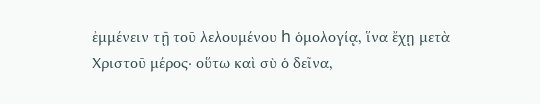ἐμμένειν τῇ τοῦ λελουμένου h ὁμολογίᾳ, ἵνα ἔχῃ μετὰ Χριστοῦ μέρος· οὕτω καὶ σὺ ὁ δεῖνα,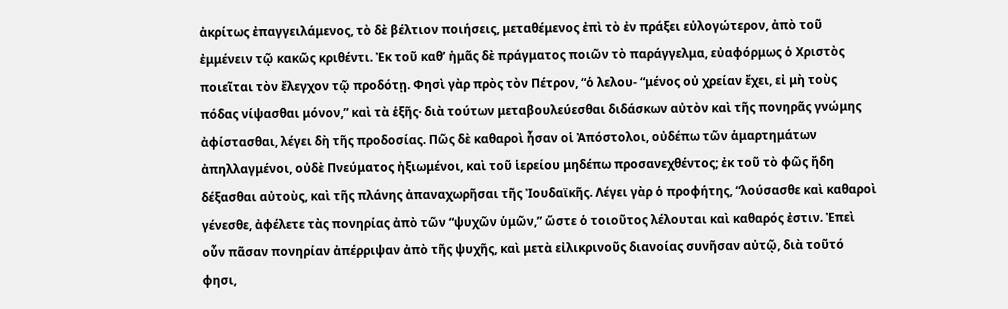ἀκρίτως ἐπαγγειλάμενος, τὸ δὲ βέλτιον ποιήσεις, μεταθέμενος ἐπὶ τὸ ἐν πράξει εὐλογώτερον, ἀπὸ τοῦ ἐμμένειν τῷ κακῶς κριθέντι. Ἐκ τοῦ καθ’ ἡμᾶς δὲ πράγματος ποιῶν τὸ παράγγελμα, εὐαφόρμως ὁ Χριστὸς ποιεῖται τὸν ἔλεγχον τῷ προδότῃ. Φησὶ γὰρ πρὸς τὸν Πέτρον, “ὁ λελου- “μένος οὐ χρείαν ἔχει, εἰ μὴ τοὺς πόδας νίψασθαι μόνον,” καὶ τὰ ἑξῆς· διὰ τούτων μεταβουλεύεσθαι διδάσκων αὐτὸν καὶ τῆς πονηρᾶς γνώμης ἀφίστασθαι, λέγει δὴ τῆς προδοσίας. Πῶς δὲ καθαροὶ ἦσαν οἱ Ἀπόστολοι, οὐδέπω τῶν ἁμαρτημάτων ἀπηλλαγμένοι, οὐδὲ Πνεύματος ἠξιωμένοι, καὶ τοῦ ἱερείου μηδέπω προσανεχθέντος; ἐκ τοῦ τὸ φῶς ἤδη δέξασθαι αὐτοὺς, καὶ τῆς πλάνης ἀπαναχωρῆσαι τῆς Ἰουδαϊκῆς. Λέγει γὰρ ὁ προφήτης, “λούσασθε καὶ καθαροὶ γένεσθε, ἀφέλετε τὰς πονηρίας ἀπὸ τῶν “ψυχῶν ὑμῶν,” ὥστε ὁ τοιοῦτος λέλουται καὶ καθαρός ἐστιν. Ἐπεὶ οὖν πᾶσαν πονηρίαν ἀπέρριψαν ἀπὸ τῆς ψυχῆς, καὶ μετὰ εἰλικρινοῦς διανοίας συνῆσαν αὐτῷ, διὰ τοῦτό φησι,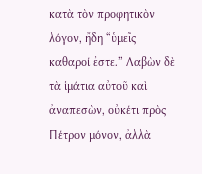κατὰ τὸν προφητικὸν λόγον, ἤδη “ὑμεῖς καθαροί ἐστε.” Λαβὼν δὲ τὰ ἱμάτια αὐτοῦ καὶ ἀναπεσὼν, οὐκέτι πρὸς Πέτρον μόνον, ἀλλὰ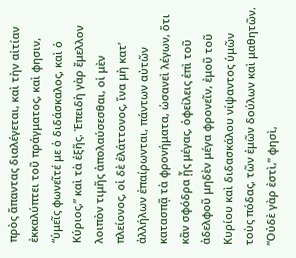πρὸς ἅπαντας διαλέγεται, καὶ τὴν αἰτίαν ἐκκαλύπτει τοῦ πράγματος, καὶ φησιν, “ὑμεῖς φωνεῖτέ με ὁ διδάσκαλος, καὶ ὁ Κύριος,” καὶ τὰ ἑξῆς. Ἐπειδὴ γὰρ ἔμελλον λοιπὸν τιμῆς ἀπολαύσεσθαι, οἱ μὲν πλείονος, οἱ δὲ ἐλάττονος, ἵνα μὴ κατ’ ἀλλήλων ἐπαίρωνται, πάντων αὐτῶν κατασπᾷ τὰ φρονήματα, ὡσανεὶ λέγων, ὅτι κἂν σφόδρα ᾖς μέγας, ὀφείλεις ἐπὶ τοῦ ἀδελφοῦ μηδὲν μέγα φρονεῖν, ἐμοῦ τοῦ Κυρίου καὶ διδασκάλου νίψαντος ὑμῶν τοὺς πόδας, τῶν ἐμῶν δούλων καὶ μαθητῶν. “Οὐδὲ γὰρ ἐστὶ,” φησὶ,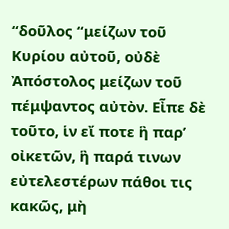“δοῦλος “μείζων τοῦ Κυρίου αὐτοῦ, οὐδὲ Ἀπόστολος μείζων τοῦ πέμψαντος αὐτὸν. Εἶπε δὲ τοῦτο, ἱν εἴ ποτε ἣ παρ’ οἰκετῶν, ἣ παρά τινων εὐτελεστέρων πάθοι τις κακῶς, μὴ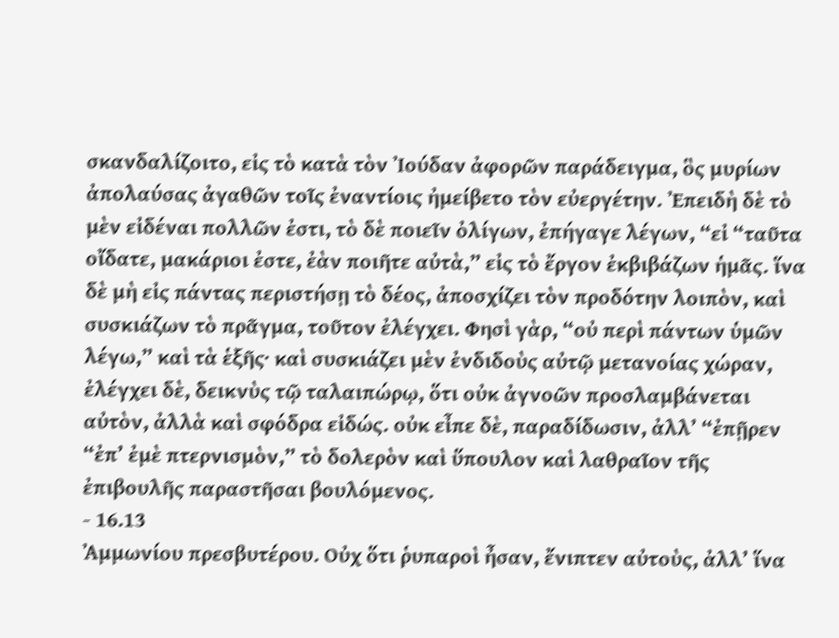σκανδαλίζοιτο, εἰς τὸ κατὰ τὸν Ἰούδαν ἀφορῶν παράδειγμα, ὃς μυρίων ἀπολαύσας ἀγαθῶν τοῖς ἐναντίοις ἠμείβετο τὸν εὐεργέτην. Ἐπειδὴ δὲ τὸ μὲν εἰδέναι πολλῶν ἐστι, τὸ δὲ ποιεῖν ὀλίγων, ἐπήγαγε λέγων, “εἰ “ταῦτα οἴδατε, μακάριοι ἐστε, ἐὰν ποιῆτε αὐτὰ,” εἰς τὸ ἔργον ἐκβιβάζων ἡμᾶς. ἵνα δὲ μὴ εἰς πάντας περιστήσῃ τὸ δέος, ἀποσχίζει τὸν προδότην λοιπὸν, καὶ συσκιάζων τὸ πρᾶγμα, τοῦτον ἐλέγχει. Φησὶ γὰρ, “οὐ περὶ πάντων ὑμῶν λέγω,” καὶ τὰ ἑξῆς· καὶ συσκιάζει μὲν ἐνδιδοὺς αὐτῷ μετανοίας χώραν, ἐλέγχει δὲ, δεικνὺς τῷ ταλαιπώρῳ, ὅτι οὐκ ἀγνοῶν προσλαμβάνεται αὐτὸν, ἀλλὰ καὶ σφόδρα εἰδώς. οὐκ εἶπε δὲ, παραδίδωσιν, ἀλλ’ “ἐπῇρεν “ἐπ’ ἐμὲ πτερνισμὸν,” τὸ δολερὸν καὶ ὕπουλον καὶ λαθραῖον τῆς ἐπιβουλῆς παραστῆσαι βουλόμενος.
- 16.13
Ἀμμωνίου πρεσβυτέρου. Οὐχ ὅτι ῥυπαροὶ ἦσαν, ἔνιπτεν αὐτοὺς, ἀλλ’ ἵνα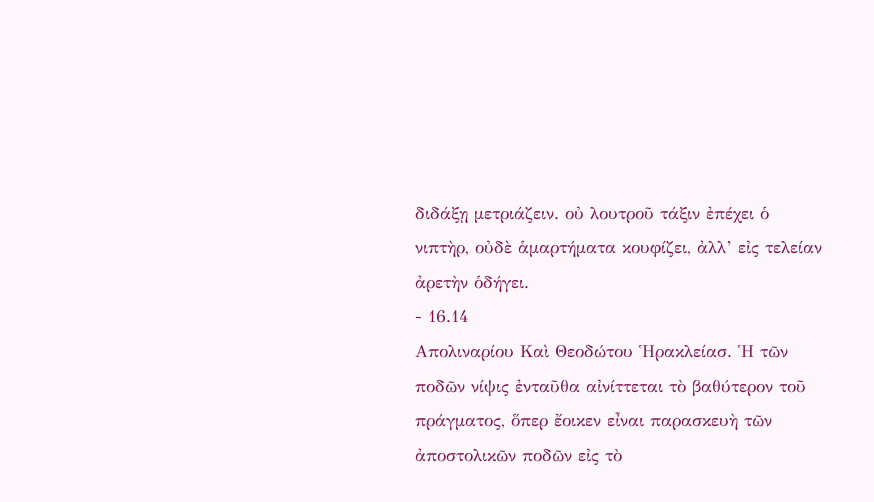διδάξῃ μετριάζειν. οὐ λουτροῦ τάξιν ἐπέχει ὁ νιπτὴρ, οὐδὲ ἁμαρτήματα κουφίζει, ἀλλ’ εἰς τελείαν ἀρετὴν ὁδήγει.
- 16.14
Απολιναρίου Καὶ Θεοδώτου Ἡρακλείασ. Ἡ τῶν ποδῶν νίψις ἐνταῦθα αἰνίττεται τὸ βαθύτερον τοῦ πράγματος, ὅπερ ἔοικεν εἶναι παρασκευὴ τῶν ἀποστολικῶν ποδῶν εἰς τὸ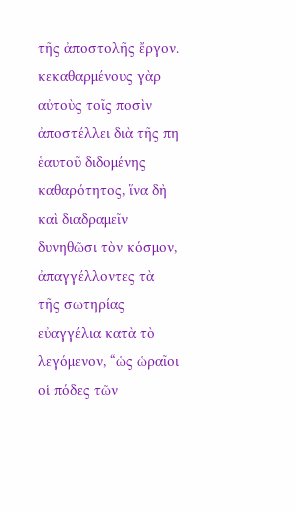τῆς ἀποστολῆς ἔργον. κεκαθαρμένους γὰρ αὐτοὺς τοῖς ποσὶν ἀποστέλλει διὰ τῆς πη ἑαυτοῦ διδομένης καθαρότητος, ἵνα δὴ καὶ διαδραμεῖν δυνηθῶσι τὸν κόσμον, ἀπαγγέλλοντες τὰ τῆς σωτηρίας εὐαγγέλια κατὰ τὸ λεγόμενον, “ὡς ὡραῖοι οἱ πόδες τῶν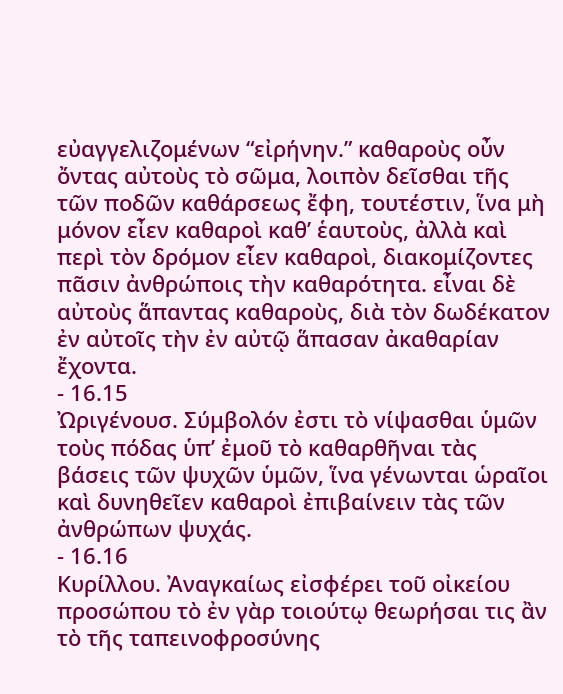εὐαγγελιζομένων “εἰρήνην.” καθαροὺς οὖν ὄντας αὐτοὺς τὸ σῶμα, λοιπὸν δεῖσθαι τῆς τῶν ποδῶν καθάρσεως ἔφη, τουτέστιν, ἵνα μὴ μόνον εἶεν καθαροὶ καθ’ ἑαυτοὺς, ἀλλὰ καὶ περὶ τὸν δρόμον εἶεν καθαροὶ, διακομίζοντες πᾶσιν ἀνθρώποις τὴν καθαρότητα. εἶναι δὲ αὐτοὺς ἅπαντας καθαροὺς, διὰ τὸν δωδέκατον ἐν αὐτοῖς τὴν ἐν αὐτῷ ἅπασαν ἀκαθαρίαν ἔχοντα.
- 16.15
Ὠριγένουσ. Σύμβολόν ἐστι τὸ νίψασθαι ὑμῶν τοὺς πόδας ὑπ’ ἐμοῦ τὸ καθαρθῆναι τὰς βάσεις τῶν ψυχῶν ὑμῶν, ἵνα γένωνται ὡραῖοι καὶ δυνηθεῖεν καθαροὶ ἐπιβαίνειν τὰς τῶν ἀνθρώπων ψυχάς.
- 16.16
Κυρίλλου. Ἀναγκαίως εἰσφέρει τοῦ οἰκείου προσώπου τὸ ἐν γὰρ τοιούτῳ θεωρήσαι τις ἂν τὸ τῆς ταπεινοφροσύνης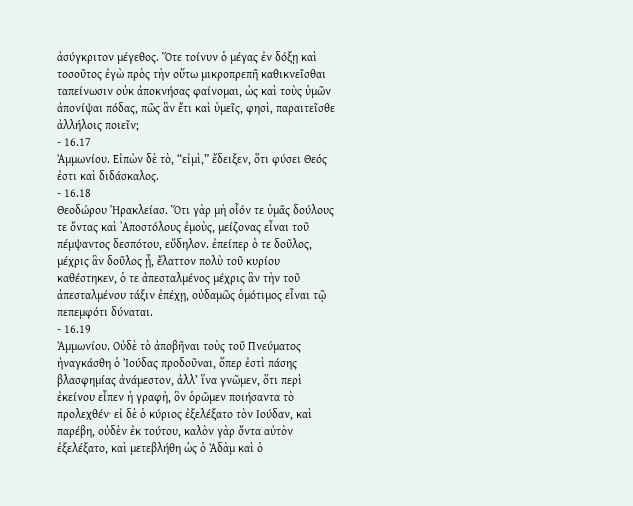ἀσύγκριτον μέγεθος. Ὅτε τοίνυν ὁ μέγας ἐν δόξῃ καὶ τοσοῦτος ἐγὼ πρὸς τὴν οὕτω μικροπρεπῆ καθικνεῖσθαι ταπείνωσιν οὐκ ἀποκνήσας φαίνομαι, ὡς καὶ τοὺς ὑμῶν ἀπονίψαι πόδας, πῶς ἃν ἔτι καὶ ὑμεῖς, φησὶ, παραιτεῖσθε ἀλλήλοις ποιεῖν;
- 16.17
Ἀμμωνίου. Εἰπὼν δὲ τὸ, “εἰμὶ,” ἔδειξεν, ὅτι φύσει Θεός ἐστι καὶ διδάσκαλος.
- 16.18
Θεοδώρου Ἡρακλείασ. Ὅτι γὰρ μὴ οἷόν τε ὑμᾶς δούλους τε ὄντας καὶ ᾿Αποστόλους ἐμοὺς, μείζονας εἶναι τοῦ πέμψαντος δεσπότου, εὔδηλον. ἐπείπερ ὁ τε δοῦλος, μέχρις ἃν δοῦλος ᾖ, ἔλαττον πολὺ τοῦ κυρίου καθέστηκεν, ὁ τε ἀπεσταλμένος μέχρις ἃν τὴν τοῦ ἀπεσταλμένου τάξιν ἐπέχῃ, οὐδαμῶς ὁμότιμος εἶναι τῷ πεπεμφότι δύναται.
- 16.19
Ἀμμωνίου. Οὐδὲ τὸ ἀποβῆναι τοὺς τοῦ Πνεύματος ἠναγκάσθη ὁ Ἰούδας προδοῦναι, ὅπερ ἐστὶ πάσης βλασφημίας ἀνάμεστον, ἀλλ’ ἵνα γνῶμεν, ὅτι περὶ ἐκείνου εἶπεν ἡ γραφὴ, ὃν ὁρῶμεν ποιήσαντα τὸ προλεχθέν· εἰ δὲ ὁ κύριος ἐξελέξατο τὸν Ιούδαν, καὶ παρέβη, οὐδὲν ἐκ τούτου, καλὸν γὰρ ὄντα αὐτὸν ἐξελέξατο, καὶ μετεβλήθη ὡς ὁ Ἀδὰμ καὶ ὁ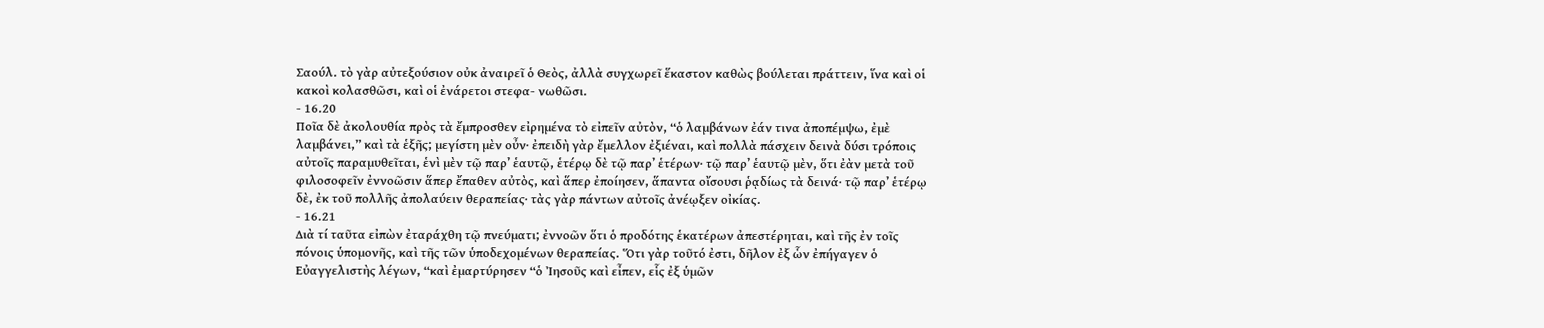Σαούλ. τὸ γὰρ αὐτεξούσιον οὐκ ἀναιρεῖ ὁ Θεὸς, ἀλλὰ συγχωρεῖ ἕκαστον καθὼς βούλεται πράττειν, ἵνα καὶ οἱ κακοὶ κολασθῶσι, καὶ οἱ ἐνάρετοι στεφα- νωθῶσι.
- 16.20
Ποῖα δὲ ἀκολουθία πρὸς τὰ ἔμπροσθεν εἰρημένα τὸ εἰπεῖν αὐτὸν, “ὁ λαμβάνων ἐάν τινα ἀποπέμψω, ἐμὲ λαμβάνει,” καὶ τὰ ἑξῆς; μεγίστη μὲν οὖν· ἐπειδὴ γὰρ ἔμελλον ἐξιέναι, καὶ πολλὰ πάσχειν δεινὰ δύσι τρόποις αὐτοῖς παραμυθεῖται, ἑνὶ μὲν τῷ παρ’ ἑαυτῷ, ἑτέρῳ δὲ τῷ παρ’ ἑτέρων· τῷ παρ’ ἑαυτῷ μὲν, ὅτι ἐὰν μετὰ τοῦ φιλοσοφεῖν ἐννοῶσιν ἅπερ ἔπαθεν αὐτὸς, καὶ ἅπερ ἐποίησεν, ἅπαντα οἴσουσι ῥᾳδίως τὰ δεινά· τῷ παρ’ ἑτέρῳ δὲ, ἐκ τοῦ πολλῆς ἀπολαύειν θεραπείας· τὰς γὰρ πάντων αὐτοῖς ἀνέῳξεν οἰκίας.
- 16.21
Διὰ τί ταῦτα εἰπὼν ἐταράχθη τῷ πνεύματι; ἐννοῶν ὅτι ὁ προδότης ἑκατέρων ἀπεστέρηται, καὶ τῆς ἐν τοῖς πόνοις ὑπομονῆς, καὶ τῆς τῶν ὑποδεχομένων θεραπείας. Ὅτι γὰρ τοῦτό ἐστι, δῆλον ἐξ ὧν ἐπήγαγεν ὁ Εὐαγγελιστὴς λέγων, “καὶ ἐμαρτύρησεν “ὁ Ἰησοῦς καὶ εἶπεν, εἷς ἐξ ὑμῶν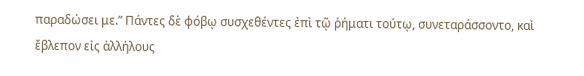παραδώσει με.” Πάντες δὲ φόβῳ συσχεθέντες ἐπὶ τῷ ῥήματι τούτῳ, συνεταράσσοντο, καὶ ἔβλεπον εἰς ἀλλήλους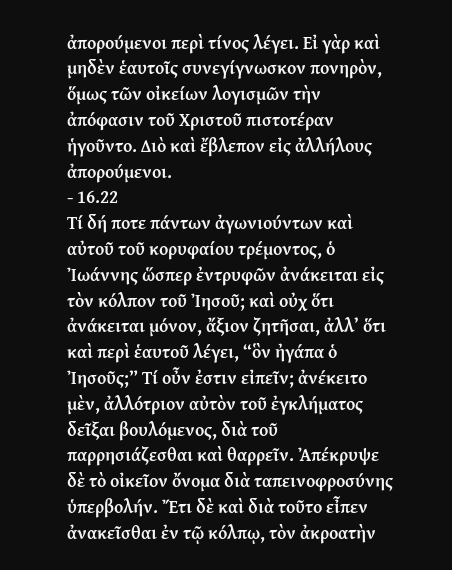ἀπορούμενοι περὶ τίνος λέγει. Εἰ γὰρ καὶ μηδὲν ἑαυτοῖς συνεγίγνωσκον πονηρὸν, ὅμως τῶν οἰκείων λογισμῶν τὴν ἀπόφασιν τοῦ Χριστοῦ πιστοτέραν ἡγοῦντο. Διὸ καὶ ἔβλεπον εἰς ἀλλήλους ἀπορούμενοι.
- 16.22
Τί δή ποτε πάντων ἀγωνιούντων καὶ αὐτοῦ τοῦ κορυφαίου τρέμοντος, ὁ Ἰωάννης ὥσπερ ἐντρυφῶν ἀνάκειται εἰς τὸν κόλπον τοῦ Ἰησοῦ; καὶ οὐχ ὅτι ἀνάκειται μόνον, ἄξιον ζητῆσαι, ἀλλ’ ὅτι καὶ περὶ ἑαυτοῦ λέγει, “ὃν ἠγάπα ὁ Ἰησοῦς;” Τί οὖν ἐστιν εἰπεῖν; ἀνέκειτο μὲν, ἀλλότριον αὐτὸν τοῦ ἐγκλήματος δεῖξαι βουλόμενος, διὰ τοῦ παρρησιάζεσθαι καὶ θαρρεῖν. Ἀπέκρυψε δὲ τὸ οἰκεῖον ὄνομα διὰ ταπεινοφροσύνης ὑπερβολήν. Ἔτι δὲ καὶ διὰ τοῦτο εἶπεν ἀνακεῖσθαι ἐν τῷ κόλπῳ, τὸν ἀκροατὴν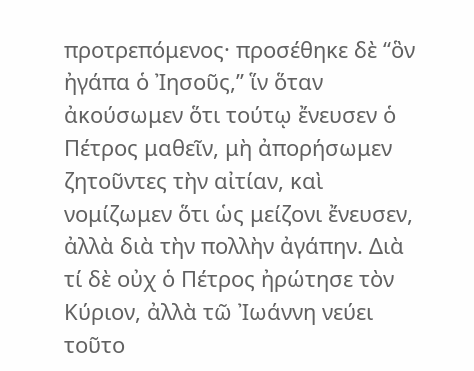προτρεπόμενος· προσέθηκε δὲ “ὃν ἠγάπα ὁ Ἰησοῦς,” ἵν ὅταν ἀκούσωμεν ὅτι τούτῳ ἔνευσεν ὁ Πέτρος μαθεῖν, μὴ ἀπορήσωμεν ζητοῦντες τὴν αἰτίαν, καὶ νομίζωμεν ὅτι ὡς μείζονι ἔνευσεν, ἀλλὰ διὰ τὴν πολλὴν ἀγάπην. Διὰ τί δὲ οὐχ ὁ Πέτρος ἠρώτησε τὸν Κύριον, ἀλλὰ τῶ Ἰωάννη νεύει τοῦτο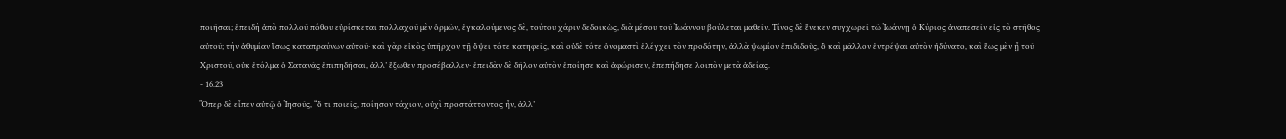ποιῆσαι; ἐπειδὴ ἀπὸ πολλοῦ πόθου εὑρίσκεται πολλαχοῦ μὲν ὁρμῶν, ἐγκαλούμενος δὲ, τούτου χάριν δεδοικὼς, διὰ μέσου τοῦ Ἰωάννου βούλεται μαθεῖν. Τίνος δὲ ἕνεκεν συγχωρεῖ τῶ Ἰωάννῃ ὁ Κύριος ἀναπεσεῖν εἰς τὸ στῆθος αὐτοῦ; τὴν ἀθυμίαν ἴσως καταπραύνων αὐτοῦ· καὶ γὰρ εἰκὸς ὑπῆρχον τῇ ὄψει τότε κατηφεῖς, καὶ οὐδὲ τότε ὀνομαστὶ ἐλέγχει τὸν προδότην, ἀλλὰ ψωμίον ἐπιδιδοὺς, ὃ καὶ μᾶλλον ἐντρέψαι αὐτὸν ἠδύνατο, καὶ ἕως μὲν ᾖ τοῦ Χριστοῦ, οὐκ ἐτόλμα ὁ Σατανᾶς ἐπιπηδῆσαι, ἀλλ’ ἔξωθεν προσέβαλλεν· ἐπειδὰν δὲ δῆλον αὐτὸν ἐποίησε καὶ ἀφώρισεν, ἐπεπήδησε λοιπὸν μετὰ ἀδείας.
- 16.23
Ὅπερ δὲ εἶπεν αὐτῷ ὁ Ἰησοῦς, “ὅ τι ποιεῖς, ποίησον τάχιον, οὐχὶ προστάττοντος ἦν, ἀλλ’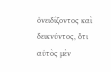ὀνειδίζοντος καὶ δεικνύντος, ὅτι αὐτὸς μὲν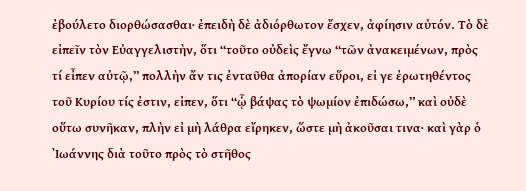ἐβούλετο διορθώσασθαι· ἐπειδὴ δὲ ἀδιόρθωτον ἔσχεν, ἀφίησιν αὐτόν. Τὸ δὲ εἰπεῖν τὸν Εὐαγγελιστὴν, ὅτι “τοῦτο οὐδεὶς ἔγνω “τῶν ἀνακειμένων, πρὸς τί εἶπεν αὐτῷ,” πολλὴν ἄν τις ἐνταῦθα ἀπορίαν εὕροι, εἰ γε ἐρωτηθέντος τοῦ Κυρίου τίς ἐστιν, εἰπεν, ὅτι “ᾧ βάψας τὸ ψωμίον ἐπιδώσω,” καὶ οὐδὲ οὕτω συνῆκαν, πλὴν εἰ μὴ λάθρα εἴρηκεν, ὥστε μὴ ἀκοῦσαι τινα· καὶ γὰρ ὁ ᾿Ιωάννης διὰ τοῦτο πρὸς τὸ στῆθος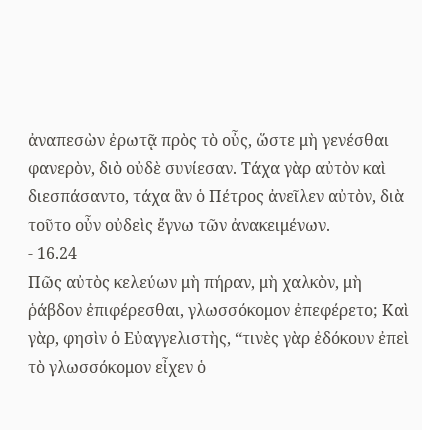ἀναπεσὼν ἐρωτᾷ πρὸς τὸ οὖς, ὥστε μὴ γενέσθαι φανερὸν, διὸ οὐδὲ συνίεσαν. Τάχα γὰρ αὐτὸν καὶ διεσπάσαντο, τάχα ἃν ὁ Πέτρος ἀνεῖλεν αὐτὸν, διὰ τοῦτο οὖν οὐδεὶς ἔγνω τῶν ἀνακειμένων.
- 16.24
Πῶς αὐτὸς κελεύων μὴ πήραν, μὴ χαλκὸν, μὴ ῥάβδον ἐπιφέρεσθαι, γλωσσόκομον ἐπεφέρετο; Καὶ γὰρ, φησὶν ὁ Εὐαγγελιστὴς, “τινὲς γὰρ ἐδόκουν ἐπεὶ τὸ γλωσσόκομον εἶχεν ὁ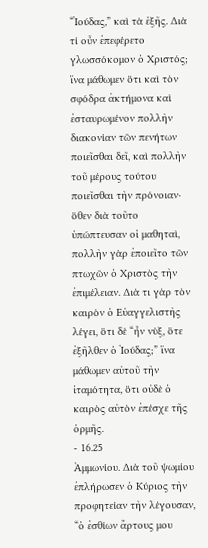“Ἰούδας,” καὶ τὰ ἑξῆς. Διὰ τί οὖν ἐπεφέρετο γλωσσόκομον ὁ Χριστός; ἵνα μάθωμεν ὅτι καὶ τὸν σφόδρα ἀκτήμονα καὶ ἐσταυρωμένον πολλὴν διακονίαν τῶν πενήτων ποιεῖσθαι δεῖ, καὶ πολλὴν τοῦ μέρους τούτου ποιεῖσθαι τὴν πρόνοιαν· ὅθεν διὰ τοῦτο ὑπώπτευσαν οἱ μαθηταὶ, πολλὴν γὰρ ἐποιεῖτο τῶν πτωχῶν ὁ Χριστὸς τὴν ἐπιμέλειαν. Διὰ τι γὰρ τὸν καιρὸν ὁ Εὐαγγελιστὴς λέγει, ὅτι δὲ “ἦν νὺξ, ὅτε ἐξῆλθεν ὁ Ἰούδας;” ἵνα μάθωμεν αὐτοῦ τὴν ἰταμότητα, ὅτι οὐδὲ ὁ καιρὸς αὐτὸν ἐπέσχε τῆς ὁρμῆς.
- 16.25
Ἀμμωνίου. Διὰ τοῦ ψωμίου ἐπλήρωσεν ὁ Κύριος τὴν προφητείαν τὴν λέγουσαν, “ὁ ἐσθίων ἄρτους μου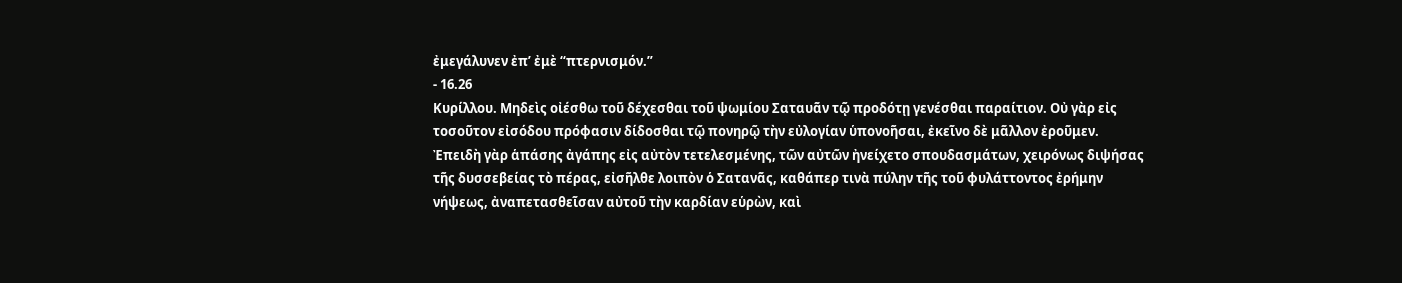ἐμεγάλυνεν ἐπ’ ἐμὲ “πτερνισμόν.”
- 16.26
Κυρίλλου. Μηδεὶς οἰέσθω τοῦ δέχεσθαι τοῦ ψωμίου Σαταυᾶν τῷ προδότῃ γενέσθαι παραίτιον. Οὐ γὰρ εἰς τοσοῦτον εἰσόδου πρόφασιν δίδοσθαι τῷ πονηρῷ τὴν εὐλογίαν ὑπονοῆσαι, ἐκεῖνο δὲ μᾶλλον ἐροῦμεν. Ἐπειδὴ γὰρ ἁπάσης ἀγάπης εἰς αὐτὸν τετελεσμένης, τῶν αὐτῶν ἠνείχετο σπουδασμάτων, χειρόνως διψήσας τῆς δυσσεβείας τὸ πέρας, εἰσῆλθε λοιπὸν ὁ Σατανᾶς, καθάπερ τινὰ πύλην τῆς τοῦ φυλάττοντος ἐρήμην νήψεως, ἀναπετασθεῖσαν αὐτοῦ τὴν καρδίαν εὑρὼν, καὶ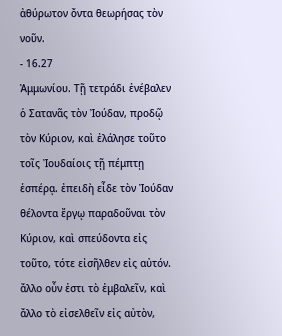ἀθύρωτον ὄντα θεωρήσας τὸν νοῦν.
- 16.27
Ἀμμωνίου. Τῇ τετράδι ἐνέβαλεν ὁ Σατανᾶς τὸν Ἰούδαν, προδῷ τὸν Κύριον, καὶ ἐλάλησε τοῦτο τοῖς Ἰουδαίοις τῇ πέμπτῃ ἑσπέρᾳ. ἐπειδὴ εἶδε τὸν Ἰούδαν θέλοντα ἔργῳ παραδοῦναι τὸν Κύριον, καὶ σπεύδοντα εἰς τοῦτο, τότε εἰσῆλθεν εἰς αὐτόν. ἄλλο οὖν ἐστι τὸ ἐμβαλεῖν, καὶ ἄλλο τὸ εἰσελθεῖν εἰς αὐτὸν,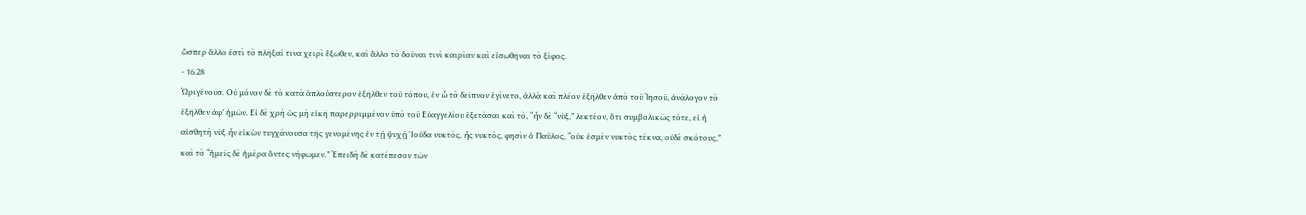ὥσπερ ἄλλο ἐστὶ τὸ πλῆξαί τινα χειρὶ ἔξωθεν, καὶ ἄλλο τὸ δοῦναι τινὶ καιρίαν καὶ εἰσωθῆναι τὸ ξίφος.
- 16.28
Ὠριγένουσ. Οὐ μόνον δὲ τὸ κατὰ ἁπλούστερον ἐξῆλθεν τοῦ τόπου, ἐν ὧ τὸ δεῖπνον ἐγίνετο, ἀλλὰ καὶ πλέον ἐξῆλθεν ἀπὸ τοῦ Ἰησοῦ, ἀνάλογον τὸ ἐξῆλθεν ἀφ’ ἡμῶν. Εἰ δὲ χρὴ ὡς μὴ εἰκῆ παρερριμμένον ὑπὸ τοῦ Εὐαγγελίου ἐξετάσαι καὶ τὸ, “ἦν δὲ “νὺξ,” λεκτέον, ὅτι συμβολικῶς τότε, εἰ ἡ αἰσθητὴ νὺξ ἦν εἰκὼν τυγχάνουσα τῆς γενομένης ἐν τῇ ψυχῇ ᾿Ιούδα νυκτὸς, ἧς νυκτὸς, φησὶν ὁ Παῦλος, “οὐκ ἐσμὲν νυκτὸς τέκνα, οὐδὲ σκότους,” καὶ τὸ “ἡμεῖς δὲ ἡμέρα ὄντες νήφωμεν.” Ἐπειδὴ δὲ κατέπεσον τῶν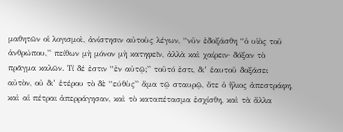μαθητῶν οἱ λογισμοὶ, ἀνίστησιν αὐτοὺς λέγων, “νῦν ἐδοξάσθη “ὁ υἱὸς τοῦ ἀνθρώπου,” πείθων μὴ μόνον μὴ κατηφεῖν, ἀλλὰ καὶ χαίρειν· δόξαν τὸ πρᾶγμα καλῶν. Τί δέ ἐστιν “ἐν αὐτῷ;” τοῦτό ἐστι, δι’ ἑαυτοῦ δοξάσει αὐτὸν, οὐ δι’ ἑτέρου τὸ δὲ “εύθὺς” ἅμα τῷ σταυρῷ, ὅτε ὁ ἥλιος ἀπεστράφη, καὶ αἱ πέτραι ἀπερράγησαν, καὶ τὸ καταπέτασμα ἐσχίσθη, καὶ τὰ ἄλλα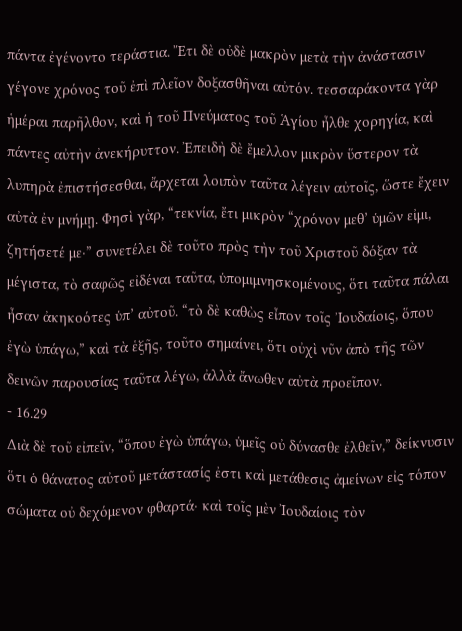πάντα ἐγένοντο τεράστια. Ἔτι δὲ οὐδὲ μακρὸν μετὰ τὴν ἀνάστασιν γέγονε χρόνος τοῦ ἐπὶ πλεῖον δοξασθῆναι αὐτόν. τεσσαράκοντα γὰρ ἡμέραι παρῆλθον, καὶ ἡ τοῦ Πνεύματος τοῦ Ἁγίου ἦλθε χορηγία, καὶ πάντες αὐτὴν ἀνεκήρυττον. Ἐπειδὴ δὲ ἔμελλον μικρὸν ὕστερον τὰ λυπηρὰ ἐπιστήσεσθαι, ἄρχεται λοιπὸν ταῦτα λέγειν αὐτοῖς, ὥστε ἔχειν αὐτὰ ἐν μνήμῃ. Φησὶ γὰρ, “τεκνία, ἔτι μικρὸν “χρόνον μεθ’ ὑμῶν εἰμι, ζητήσετέ με·” συνετέλει δὲ τοῦτο πρὸς τὴν τοῦ Χριστοῦ δόξαν τὰ μέγιστα, τὸ σαφῶς εἰδέναι ταῦτα, ὑπομιμνησκομένους, ὅτι ταῦτα πάλαι ἦσαν ἀκηκοότες ὑπ’ αὐτοῦ. “τὸ δὲ καθὼς εἶπον τοῖς ᾿Ιουδαίοις, ὅπου ἐγὼ ὑπάγω,” καὶ τὰ ἑξῆς, τοῦτο σημαίνει, ὅτι οὐχὶ νῦν ἀπὸ τῆς τῶν δεινῶν παρουσίας ταῦτα λέγω, ἀλλὰ ἄνωθεν αὐτὰ προεῖπον.
- 16.29
Διὰ δὲ τοῦ εἰπεῖν, “ὅπου ἐγὼ ὑπάγω, ὑμεῖς οὐ δύνασθε ἐλθεῖν,” δείκνυσιν ὅτι ὁ θάνατος αὐτοῦ μετάστασίς ἐστι καὶ μετάθεσις ἀμείνων εἰς τόπον σώματα οὐ δεχόμενον φθαρτά· καὶ τοῖς μὲν Ἰουδαίοις τὸν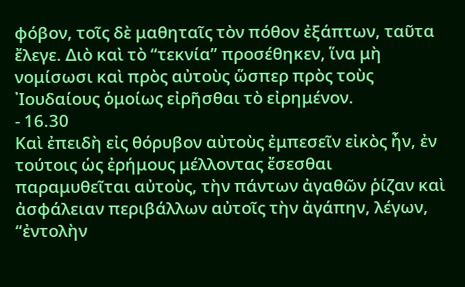φόβον, τοῖς δὲ μαθηταῖς τὸν πόθον ἐξάπτων, ταῦτα ἔλεγε. Διὸ καὶ τὸ “τεκνία” προσέθηκεν, ἵνα μὴ νομίσωσι καὶ πρὸς αὐτοὺς ὥσπερ πρὸς τοὺς ᾿Ιουδαίους ὁμοίως εἰρῆσθαι τὸ εἰρημένον.
- 16.30
Καὶ ἐπειδὴ εἰς θόρυβον αὐτοὺς ἐμπεσεῖν εἰκὸς ἦν, ἐν τούτοις ὡς ἐρήμους μέλλοντας ἔσεσθαι παραμυθεῖται αὐτοὺς, τὴν πάντων ἀγαθῶν ῥίζαν καὶ ἀσφάλειαν περιβάλλων αὐτοῖς τὴν ἀγάπην, λέγων, “ἐντολὴν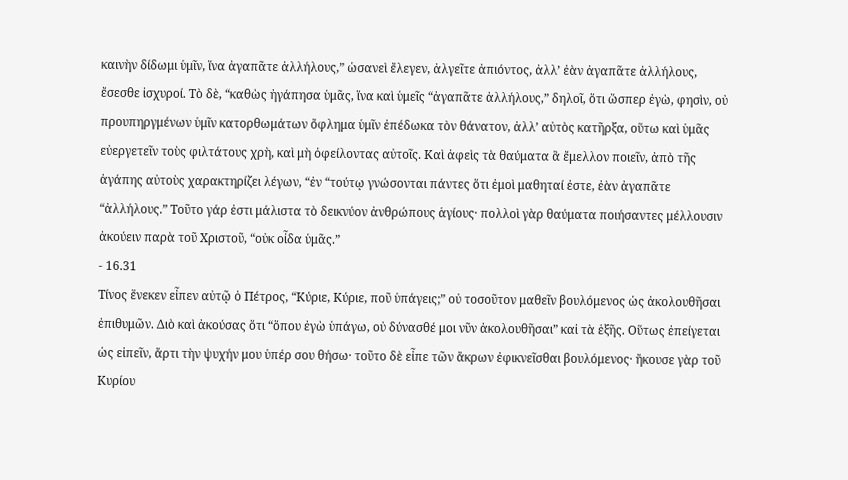καινὴν δίδωμι ὑμῖν, ἵνα ἀγαπᾶτε ἀλλήλους,” ὡσανεὶ ἔλεγεν, ἀλγεῖτε ἀπιόντος, ἀλλ’ ἐὰν ἀγαπᾶτε ἀλλήλους, ἔσεσθε ἰσχυροί. Τὸ δὲ, “καθὼς ἠγάπησα ὑμᾶς, ἵνα καὶ ὑμεῖς “ἀγαπᾶτε ἀλλήλους,” δηλοῖ, ὅτι ὥσπερ ἐγὼ, φησὶν, οὐ προυπηργμένων ὑμῖν κατορθωμάτων ὄφλημα ὑμῖν ἐπέδωκα τὸν θάνατον, ἀλλ’ αὐτὸς κατῆρξα, οὕτω καὶ ὑμᾶς εὐεργετεῖν τοὺς φιλτάτους χρὴ, καὶ μὴ ὀφείλοντας αὐτοῖς. Καὶ ἀφεὶς τὰ θαύματα ἃ ἔμελλον ποιεῖν, ἀπὸ τῆς ἀγάπης αὐτοὺς χαρακτηρίζει λέγων, “ἐν “τούτῳ γνώσονται πάντες ὅτι ἐμοὶ μαθηταί ἐστε, ἐὰν ἀγαπᾶτε “ἀλλήλους.” Τοῦτο γάρ ἐστι μάλιστα τὸ δεικνύον ἀνθρώπους ἁγίους· πολλοὶ γὰρ θαύματα ποιήσαντες μέλλουσιν ἀκούειν παρὰ τοῦ Χριστοῦ, “οὐκ οἶδα ὑμᾶς.”
- 16.31
Τίνος ἕνεκεν εἶπεν αὐτῷ ὁ Πέτρος, “Κύριε, Κύριε, ποῦ ὑπάγεις;” οὐ τοσοῦτον μαθεῖν βουλόμενος ὡς ἀκολουθῆσαι ἐπιθυμῶν. Διὸ καὶ ἀκούσας ὅτι “ὅπου ἐγὼ ὑπάγω, οὐ δύνασθέ μοι νῦν ἀκολουθῆσαι” καἰ τὰ ἑξῆς. Οὕτως ἐπείγεται ὡς εἰπεῖν, ἄρτι τὴν ψυχήν μου ὑπέρ σου θήσω· τοῦτο δὲ εἶπε τῶν ἄκρων ἐφικνεῖσθαι βουλόμενος· ἤκουσε γὰρ τοῦ Κυρίου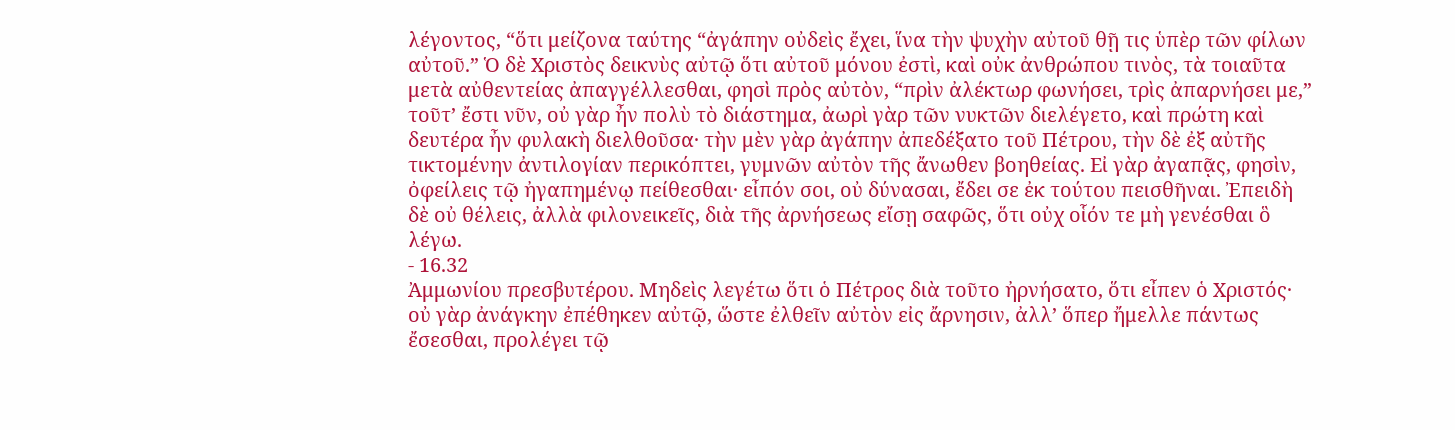λέγοντος, “ὅτι μείζονα ταύτης “ἀγάπην οὐδεὶς ἔχει, ἵνα τὴν ψυχὴν αὐτοῦ θῇ τις ὑπὲρ τῶν φίλων αὐτοῦ.” Ὁ δὲ Χριστὸς δεικνὺς αὐτῷ ὅτι αὐτοῦ μόνου ἐστὶ, καὶ οὐκ ἀνθρώπου τινὸς, τὰ τοιαῦτα μετὰ αὐθεντείας ἀπαγγέλλεσθαι, φησὶ πρὸς αὐτὸν, “πρὶν ἀλέκτωρ φωνήσει, τρὶς ἀπαρνήσει με,” τοῦτ’ ἔστι νῦν, οὐ γὰρ ἦν πολὺ τὸ διάστημα, ἀωρὶ γὰρ τῶν νυκτῶν διελέγετο, καὶ πρώτη καὶ δευτέρα ἦν φυλακὴ διελθοῦσα· τὴν μὲν γὰρ ἀγάπην ἀπεδέξατο τοῦ Πέτρου, τὴν δὲ ἐξ αὐτῆς τικτομένην ἀντιλογίαν περικόπτει, γυμνῶν αὐτὸν τῆς ἄνωθεν βοηθείας. Εἰ γὰρ ἀγαπᾷς, φησὶν, ὀφείλεις τῷ ἠγαπημένῳ πείθεσθαι· εἶπόν σοι, οὐ δύνασαι, ἔδει σε ἐκ τούτου πεισθῆναι. Ἐπειδὴ δὲ οὐ θέλεις, ἀλλὰ φιλονεικεῖς, διὰ τῆς ἀρνήσεως εἴσῃ σαφῶς, ὅτι οὐχ οἷόν τε μὴ γενέσθαι ὃ λέγω.
- 16.32
Ἀμμωνίου πρεσβυτέρου. Μηδεὶς λεγέτω ὅτι ὁ Πέτρος διὰ τοῦτο ἠρνήσατο, ὅτι εἶπεν ὁ Χριστός· οὐ γὰρ ἀνάγκην ἐπέθηκεν αὐτῷ, ὥστε ἐλθεῖν αὐτὸν εἰς ἄρνησιν, ἀλλ’ ὅπερ ἤμελλε πάντως ἔσεσθαι, προλέγει τῷ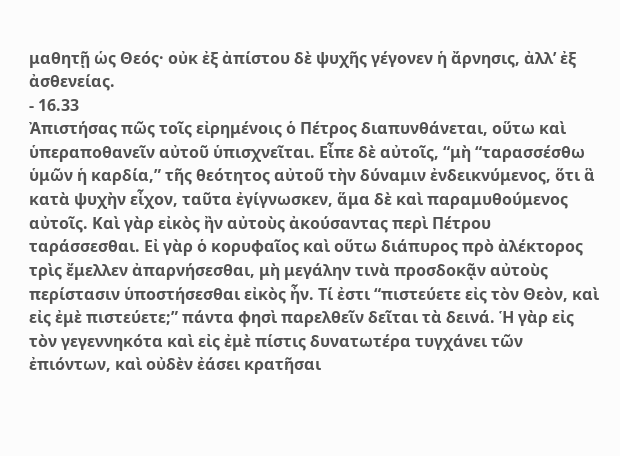μαθητῇ ὡς Θεός· οὐκ ἐξ ἀπίστου δὲ ψυχῆς γέγονεν ἡ ἄρνησις, ἀλλ’ ἐξ ἀσθενείας.
- 16.33
Ἀπιστήσας πῶς τοῖς εἰρημένοις ὁ Πέτρος διαπυνθάνεται, οὕτω καὶ ὑπεραποθανεῖν αὐτοῦ ὑπισχνεῖται. Εἶπε δὲ αὐτοῖς, “μὴ “ταρασσέσθω ὑμῶν ἡ καρδία,” τῆς θεότητος αὐτοῦ τὴν δύναμιν ἐνδεικνύμενος, ὅτι ἃ κατὰ ψυχὴν εἶχον, ταῦτα ἐγίγνωσκεν, ἅμα δὲ καὶ παραμυθούμενος αὐτοῖς. Καὶ γὰρ εἰκὸς ἢν αὐτοὺς ἀκούσαντας περὶ Πέτρου ταράσσεσθαι. Εἰ γὰρ ὁ κορυφαῖος καὶ οὕτω διάπυρος πρὸ ἀλέκτορος τρὶς ἔμελλεν ἀπαρνήσεσθαι, μὴ μεγάλην τινὰ προσδοκᾷν αὐτοὺς περίστασιν ὑποστήσεσθαι εἰκὸς ἦν. Τί ἐστι “πιστεύετε εἰς τὸν Θεὸν, καὶ εἰς ἐμὲ πιστεύετε;” πάντα φησὶ παρελθεῖν δεῖται τὰ δεινά. Ἡ γὰρ εἰς τὸν γεγεννηκότα καὶ εἰς ἐμὲ πίστις δυνατωτέρα τυγχάνει τῶν ἐπιόντων, καὶ οὐδὲν ἐάσει κρατῆσαι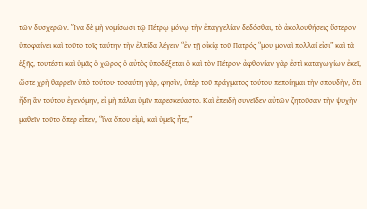τῶν δυσχερῶν. Ἵνα δὲ μὴ νομίσωσι τῷ Πέτρῳ μόνῳ τὴν ἐπαγγελίαν δεδόσθαι, τὸ ἀκολουθήσεις ὕστερον ὑποφαίνει καὶ τοῦτο τοῖς ταύτην τὴν ἐλπίδα λέγειν “ἐν τῇ οἰκίᾳ τοῦ Πατρός “μου μοναὶ πολλαί εἰσι” καὶ τὰ ἑξῆς, τουτέστι καὶ ὑμᾶς ὁ χῶρος ὁ αὐτὸς ὑποδέξεται ὁ καὶ τὸν Πέτρον· ἀφθονίαν γὰρ ἐστὶ καταγωγίων ἐκεῖ, ὥστε χρὴ θαρρεῖν ὑπὸ τούτου· τοσαύτη γὰρ, φησὶν, ὑπὲρ τοῦ πράγματος τούτου πεποίημαι τὴν σπουδὴν, ὅτι ἤδη ἃν τούτου ἐγενόμην, εἰ μὴ πάλαι ὑμῖν παρεσκεύαστο. Καὶ ἐπειδὴ συνεῖδεν αὐτῶν ζητοῦσαν τὴν ψυχὴν μαθεῖν τοῦτο ὅπερ εἶπεν, “ἵνα ὅπου εἰμὶ, καὶ ὑμεῖς ἦτε,”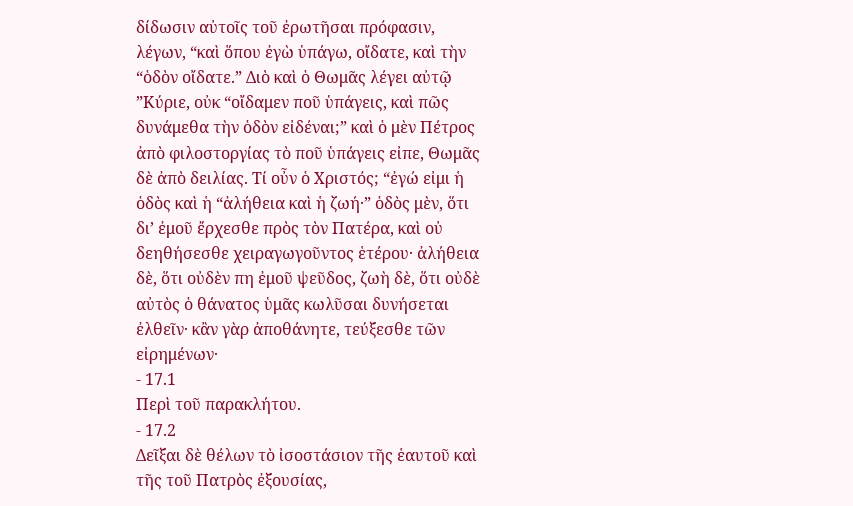δίδωσιν αὐτοῖς τοῦ ἐρωτῆσαι πρόφασιν, λέγων, “καὶ ὅπου ἐγὼ ὑπάγω, οἴδατε, καὶ τὴν “ὁδὸν οἴδατε.” Διὸ καὶ ὁ Θωμᾶς λέγει αὐτῷ ”Κύριε, οὐκ “οἴδαμεν ποῦ ὑπάγεις, καὶ πῶς δυνάμεθα τὴν ὁδὸν εἰδέναι;” καὶ ὁ μὲν Πέτρος ἀπὸ φιλοστοργίας τὸ ποῦ ὑπάγεις εἰπε, Θωμᾶς δὲ ἀπὸ δειλίας. Τί οὖν ὁ Χριστός; “ἐγώ εἰμι ἡ ὁδὸς καὶ ἡ “ἀλήθεια καὶ ἡ ζωή·” ὁδὸς μὲν, ὅτι δι’ ἐμοῦ ἔρχεσθε πρὸς τὸν Πατέρα, καὶ οὐ δεηθήσεσθε χειραγωγοῦντος ἑτέρου· ἀλήθεια δὲ, ὅτι οὐδὲν πη ἐμοῦ ψεῦδος, ζωὴ δὲ, ὅτι οὐδὲ αὐτὸς ὁ θάνατος ὑμᾶς κωλῦσαι δυνήσεται ἐλθεῖν· κἂν γὰρ ἀποθάνητε, τεύξεσθε τῶν εἰρημένων·
- 17.1
Περὶ τοῦ παρακλήτου.
- 17.2
Δεῖξαι δὲ θέλων τὸ ἰσοστάσιον τῆς ἑαυτοῦ καὶ τῆς τοῦ Πατρὸς ἐξουσίας,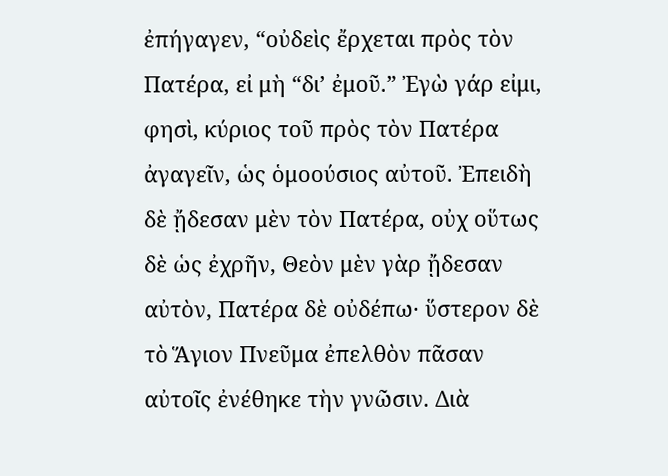ἐπήγαγεν, “οὐδεὶς ἔρχεται πρὸς τὸν Πατέρα, εἰ μὴ “δι’ ἐμοῦ.” Ἐγὼ γάρ εἰμι, φησὶ, κύριος τοῦ πρὸς τὸν Πατέρα ἀγαγεῖν, ὡς ὁμοούσιος αὐτοῦ. Ἐπειδὴ δὲ ᾔδεσαν μὲν τὸν Πατέρα, οὐχ οὕτως δὲ ὡς ἐχρῆν, Θεὸν μὲν γὰρ ᾔδεσαν αὐτὸν, Πατέρα δὲ οὐδέπω· ὕστερον δὲ τὸ Ἅγιον Πνεῦμα ἐπελθὸν πᾶσαν αὐτοῖς ἐνέθηκε τὴν γνῶσιν. Διὰ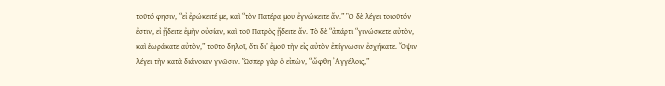τοῦτό φησιν, “εἰ ἐρώκειτέ με, καὶ “τὸν Πατέρα μου ἐγνώκειτε ἄν.” Ὃ δὲ λέγει τοιοῦτόν ἐστιν, εἰ ᾔδειτε ἐμὴν οὐσίαν, καὶ τοῦ Πατρὸς ᾔδειτε ἄν. Τὸ δὲ “ἀπάρτι “γινώσκετε αὐτὸν, καὶ ἑωράκατε αὐτὸν,” τοῦτο δηλοῖ, ὅτι δι’ ἐμοῦ τὴν εἰς αὐτὸν ἐπίγνωσιν ἐσχήκατε. Ὄψιν λέγει τὴν κατὰ διάνοιαν γνῶσιν. Ὥσπερ γὰρ ὁ εἰπὼν, “ὤφθη ᾿Αγγέλοις,”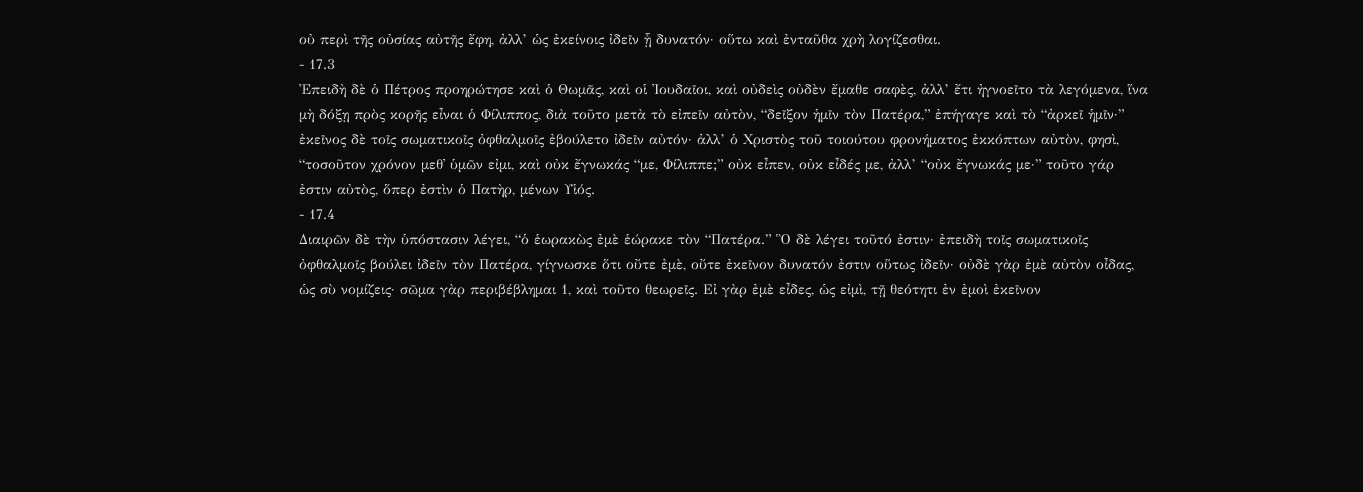οὐ περὶ τῆς οὐσίας αὐτῆς ἔφη, ἀλλ’ ὡς ἐκείνοις ἰδεῖν ᾗ δυνατόν· οὕτω καὶ ἐνταῦθα χρὴ λογίζεσθαι.
- 17.3
Ἐπειδὴ δὲ ὁ Πέτρος προηρώτησε καὶ ὁ Θωμᾶς, καὶ οἱ ᾿Ιουδαῖοι, καὶ οὐδεὶς οὐδὲν ἔμαθε σαφὲς, ἀλλ’ ἔτι ἠγνοεῖτο τὰ λεγόμενα, ἵνα μὴ δόξῃ πρὸς κορῆς εἶναι ὁ Φίλιππος, διὰ τοῦτο μετὰ τὸ εἰπεῖν αὐτὸν, “δεῖξον ἡμῖν τὸν Πατέρα,” ἐπήγαγε καὶ τὸ “ἀρκεῖ ἡμῖν·” ἐκεῖνος δὲ τοῖς σωματικοῖς ὀφθαλμοῖς ἐβούλετο ἰδεῖν αὐτόν· ἀλλ’ ὁ Χριστὸς τοῦ τοιούτου φρονήματος ἐκκόπτων αὐτὸν, φησὶ, “τοσοῦτον χρόνον μεθ᾿ ὑμῶν εἰμι, καὶ οὐκ ἔγνωκάς “με, Φίλιππε;” οὐκ εἶπεν, οὐκ εἶδές με, ἀλλ’ “οὐκ ἔγνωκάς με·” τοῦτο γάρ ἐστιν αὐτὸς, ὅπερ ἐστὶν ὁ Πατὴρ, μένων Υἱός.
- 17.4
Διαιρῶν δὲ τὴν ὑπόστασιν λέγει, “ὁ ἑωρακὼς ἐμὲ ἑώρακε τὸν “Πατέρα.” Ὃ δὲ λέγει τοῦτό ἐστιν· ἐπειδὴ τοῖς σωματικοῖς ὀφθαλμοῖς βούλει ἰδεῖν τὸν Πατέρα, γίγνωσκε ὅτι οὔτε ἐμὲ, οὔτε ἐκεῖνον δυνατόν ἐστιν οὕτως ἰδεῖν· οὐδὲ γὰρ ἐμὲ αὐτὸν οἶδας, ὡς σὺ νομίζεις· σῶμα γὰρ περιβέβλημαι 1, καὶ τοῦτο θεωρεῖς. Εἰ γὰρ ἐμὲ εἶδες, ὡς εἰμὶ, τῇ θεότητι ἐν ἐμοὶ ἐκεῖνον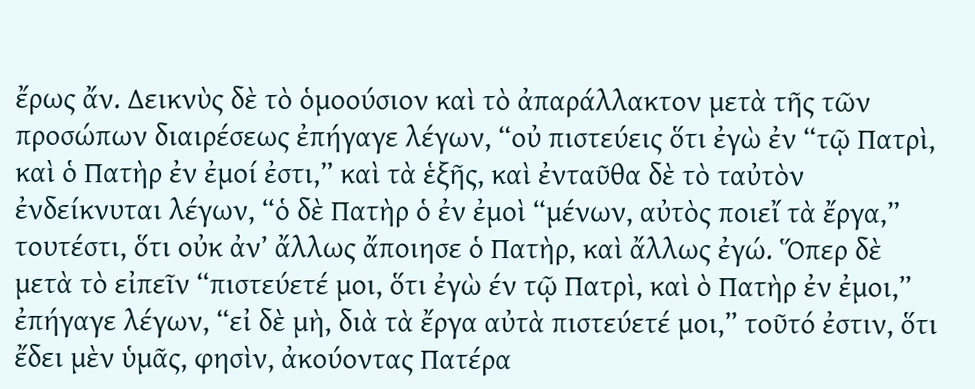ἔρως ἄν. Δεικνὺς δὲ τὸ ὁμοούσιον καὶ τὸ ἀπαράλλακτον μετὰ τῆς τῶν προσώπων διαιρέσεως ἐπήγαγε λέγων, “οὐ πιστεύεις ὅτι ἐγὼ ἐν “τῷ Πατρὶ, καὶ ὁ Πατὴρ ἐν ἐμοί ἐστι,” καὶ τὰ ἑξῆς, καὶ ἐνταῦθα δὲ τὸ ταὐτὸν ἐνδείκνυται λέγων, “ὁ δὲ Πατὴρ ὁ ἐν ἐμοὶ “μένων, αὐτὸς ποιεἴ τὰ ἔργα,” τουτέστι, ὅτι οὐκ ἀν’ ἄλλως ἄποιησε ὁ Πατὴρ, καὶ ἄλλως ἐγώ. Ὅπερ δὲ μετὰ τὸ εἰπεῖν “πιστεύετέ μοι, ὅτι ἐγὼ έν τῷ Πατρὶ, καὶ ὸ Πατὴρ ἐν ἐμοι,” ἐπήγαγε λέγων, “εἰ δὲ μὴ, διὰ τὰ ἔργα αὐτὰ πιστεύετέ μοι,” τοῦτό ἐστιν, ὅτι ἔδει μὲν ὑμᾶς, φησὶν, ἀκούοντας Πατέρα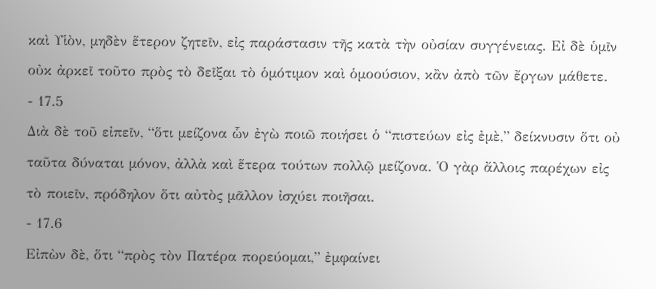καὶ Υἱὸν, μηδὲν ἕτερον ζητεῖν, εἰς παράστασιν τῆς κατὰ τὴν οὐσίαν συγγένειας. Εἰ δὲ ὑμῖν οὐκ ἀρκεῖ τοῦτο πρὸς τὸ δεῖξαι τὸ ὁμότιμον καὶ ὁμοούσιον, κἂν ἀπὸ τῶν ἔργων μάθετε.
- 17.5
Διὰ δὲ τοῦ εἰπεῖν, “ὅτι μείζονα ὧν ἐγὼ ποιῶ ποιήσει ὁ “πιστεύων εἰς ἐμὲ,” δείκνυσιν ὅτι οὐ ταῦτα δύναται μόνον, ἀλλὰ καὶ ἕτερα τούτων πολλῷ μείζονα. Ὁ γὰρ ἄλλοις παρέχων εἰς τὸ ποιεῖν, πρόδηλον ὅτι αὐτὸς μᾶλλον ἰσχύει ποιῆσαι.
- 17.6
Εἰπὼν δὲ, ὅτι “πρὸς τὸν Πατέρα πορεύομαι,” ἐμφαίνει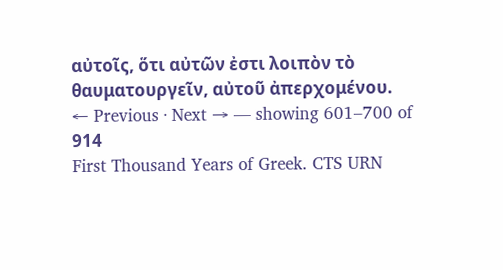αὐτοῖς, ὅτι αὐτῶν ἐστι λοιπὸν τὸ θαυματουργεῖν, αὐτοῦ ἀπερχομένου.
← Previous · Next → — showing 601–700 of 914
First Thousand Years of Greek. CTS URN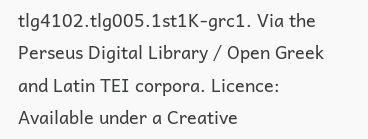tlg4102.tlg005.1st1K-grc1. Via the Perseus Digital Library / Open Greek and Latin TEI corpora. Licence: Available under a Creative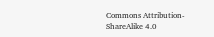Commons Attribution-ShareAlike 4.0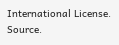International License. Source.